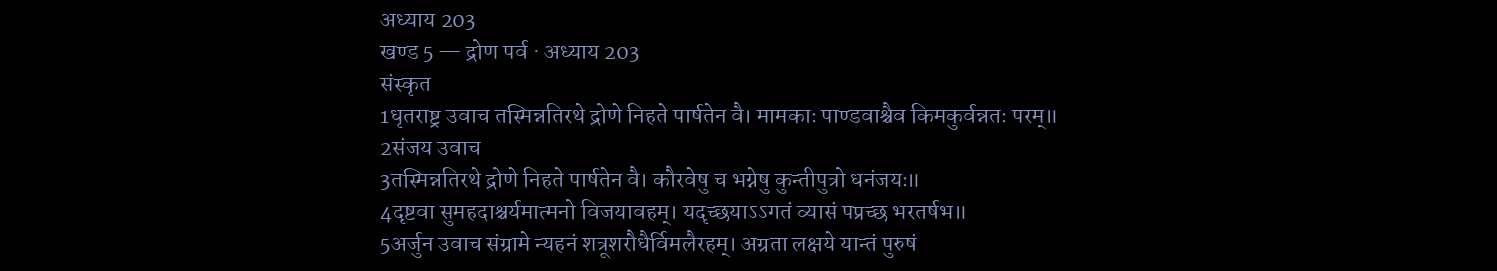अध्याय 203
खण्ड 5 — द्रोण पर्व · अध्याय 203
संस्कृत
1धृतराष्ट्र उवाच तस्मिन्नतिरथे द्रोणे निहते पार्षतेन वै। मामकाः पाण्डवाश्चैव किमकुर्वन्नतः परम्॥
2संजय उवाच
3तस्मिन्नतिरथे द्रोणे निहते पार्षतेन वै। कौरवेषु च भग्नेषु कुन्तीपुत्रो धनंजयः॥
4दृष्टवा सुमहदाश्चर्यमात्मनो विजयावहम्। यदृच्छयाऽऽगतं व्यासं पप्रच्छ भरतर्षभ॥
5अर्जुन उवाच संग्रामे न्यहनं शत्रूशरौधैर्विमलैरहम्। अग्रता लक्षये यान्तं पुरुषं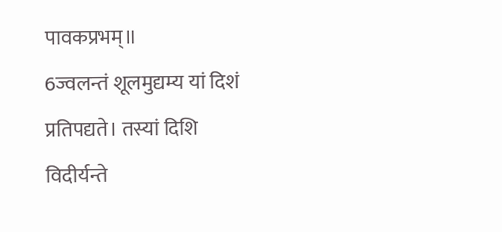पावकप्रभम्॥
6ज्वलन्तं शूलमुद्यम्य यां दिशं प्रतिपद्यते। तस्यां दिशि विदीर्यन्ते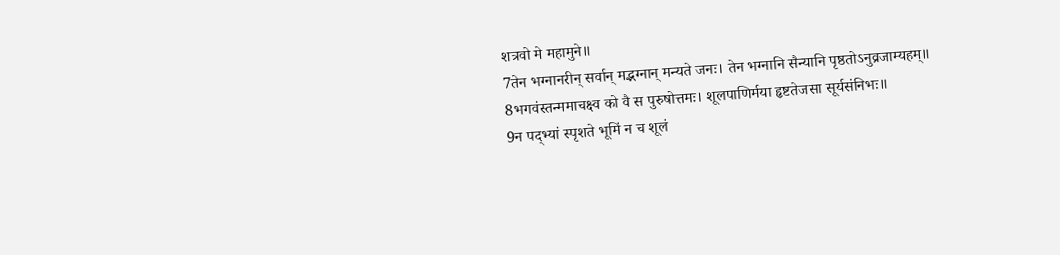शत्रवो मे महामुने॥
7तेन भग्नानरीन् सर्वान् मद्भग्नान् मन्यते जनः। तेन भग्नानि सैन्यानि पृष्ठतोऽनुव्रजाम्यहम्॥
8भगवंस्तन्ममाचक्ष्व को वै स पुरुषोत्तमः। शूलपाणिर्मया हृष्टतेजसा सूर्यसंनिभः॥
9न पद्भ्यां स्पृशते भूमिं न च शूलं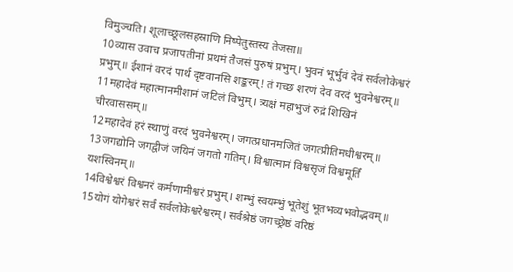विमुञ्चति। शूलाच्छूलसहस्राणि निष्पेतुस्तस्य तेजसा॥
10व्यास उवाच प्रजापतीनां प्रथमं तैजसं पुरुषं प्रभुम्। भुवनं भूर्भुवं देवं सर्वलोकेश्वरं प्रभुम्॥ ईशानं वरदं पार्थ दृष्टवानसि शङ्करम्! तं गच्छ शरणं देव वरदं भुवनेश्वरम्॥
11महादेवं महात्मानमीशानं जटिलं विभुम्। त्र्यक्षं महाभुजं रुद्रं शिखिनं चीरवाससम्॥
12महादेवं हरं स्थाणुं वरदं भुवनेश्वरम्। जगत्प्रधानमजितं जगत्प्रीतिमधीश्वरम्॥
13जगद्योनि जगद्वीजं जयिनं जगतो गतिम्। विश्वात्मानं विश्वसृजं विश्वमूर्तिं यशस्विनम्॥
14विश्वेश्वरं विश्वनरं कर्मणामीश्वरं प्रभुम्। शम्भुं स्वयम्भुं भूतेशुं भूतभव्यभवोद्भवम्॥
15योगं योगेश्वरं सर्वं सर्वलोकेश्वरेश्वरम्। सर्वश्रेष्ठं जगच्छ्रेष्ठं वरिष्ठं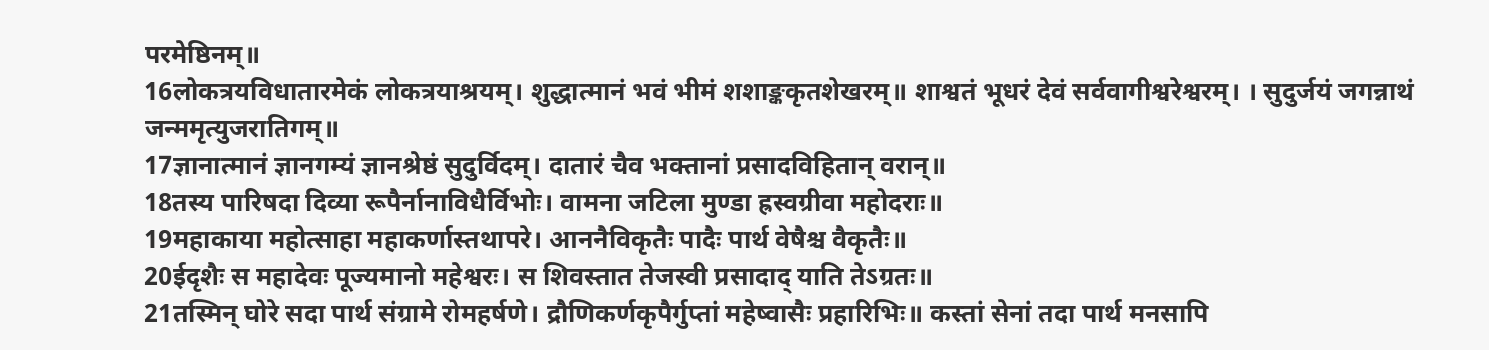परमेष्ठिनम्॥
16लोकत्रयविधातारमेकं लोकत्रयाश्रयम्। शुद्धात्मानं भवं भीमं शशाङ्ककृतशेखरम्॥ शाश्वतं भूधरं देवं सर्ववागीश्वरेश्वरम्। । सुदुर्जयं जगन्नाथं जन्ममृत्युजरातिगम्॥
17ज्ञानात्मानं ज्ञानगम्यं ज्ञानश्रेष्ठं सुदुर्विदम्। दातारं चैव भक्तानां प्रसादविहितान् वरान्॥
18तस्य पारिषदा दिव्या रूपैर्नानाविधैर्विभोः। वामना जटिला मुण्डा ह्रस्वग्रीवा महोदराः॥
19महाकाया महोत्साहा महाकर्णास्तथापरे। आननैविकृतैः पादैः पार्थ वेषैश्च वैकृतैः॥
20ईदृशैः स महादेवः पूज्यमानो महेश्वरः। स शिवस्तात तेजस्वी प्रसादाद् याति तेऽग्रतः॥
21तस्मिन् घोरे सदा पार्थ संग्रामे रोमहर्षणे। द्रौणिकर्णकृपैर्गुप्तां महेष्वासैः प्रहारिभिः॥ कस्तां सेनां तदा पार्थ मनसापि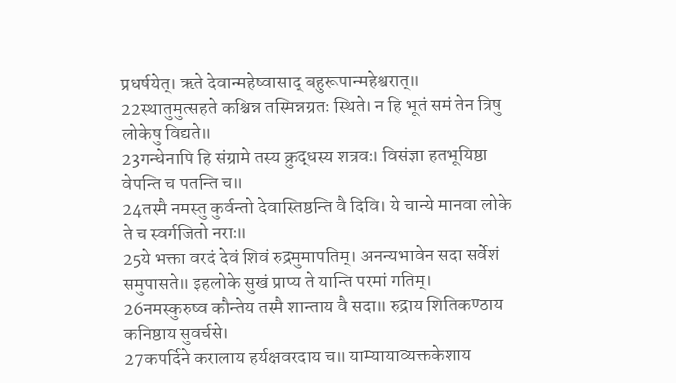प्रधर्षयेत्। ऋते देवान्महेष्वासाद् बहुरूपान्महेश्वरात्॥
22स्थातुमुत्सहते कश्चिन्न तस्मिन्नग्रतः स्थिते। न हि भूतं समं तेन त्रिषु लोकेषु विद्यते॥
23गन्धेनापि हि संग्रामे तस्य क्रुद्धस्य शत्रवः। विसंज्ञा हतभूयिष्ठा वेपन्ति च पतन्ति च॥
24तस्मै नमस्तु कुर्वन्तो देवास्तिष्ठन्ति वै दिवि। ये चान्ये मानवा लोके ते च स्वर्गजितो नराः॥
25ये भक्ता वरदं देवं शिवं रुद्रमुमापतिम्। अनन्यभावेन सदा सर्वेशं समुपासते॥ इहलोके सुखं प्राप्य ते यान्ति परमां गतिम्।
26नमस्कुरुष्व कौन्तेय तस्मै शान्ताय वै सदा॥ रुद्राय शितिकण्ठाय कनिष्ठाय सुवर्चसे।
27कपर्दिने करालाय हर्यक्षवरदाय च॥ याम्यायाव्यक्तकेशाय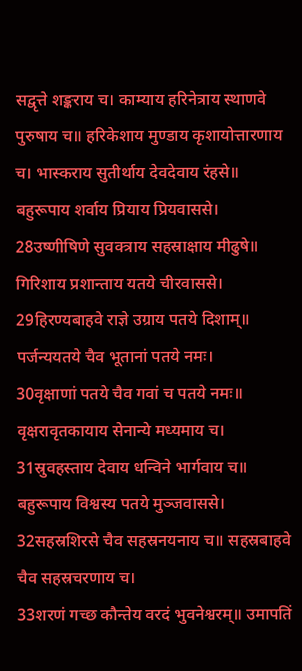सद्वृत्ते शङ्कराय च। काम्याय हरिनेत्राय स्थाणवे पुरुषाय च॥ हरिकेशाय मुण्डाय कृशायोत्तारणाय च। भास्कराय सुतीर्थाय देवदेवाय रंहसे॥ बहुरूपाय शर्वाय प्रियाय प्रियवाससे।
28उष्णीषिणे सुवक्त्राय सहस्राक्षाय मीढुषे॥ गिरिशाय प्रशान्ताय यतये चीरवाससे।
29हिरण्यबाहवे राज्ञे उग्राय पतये दिशाम्॥ पर्जन्ययतये चैव भूतानां पतये नमः।
30वृक्षाणां पतये चैव गवां च पतये नमः॥ वृक्षरावृतकायाय सेनान्ये मध्यमाय च।
31स्रुवहस्ताय देवाय धन्विने भार्गवाय च॥ बहुरूपाय विश्वस्य पतये मुञ्जवाससे।
32सहस्रशिरसे चैव सहस्रनयनाय च॥ सहस्रबाहवे चैव सहस्रचरणाय च।
33शरणं गच्छ कौन्तेय वरदं भुवनेश्वरम्॥ उमापतिं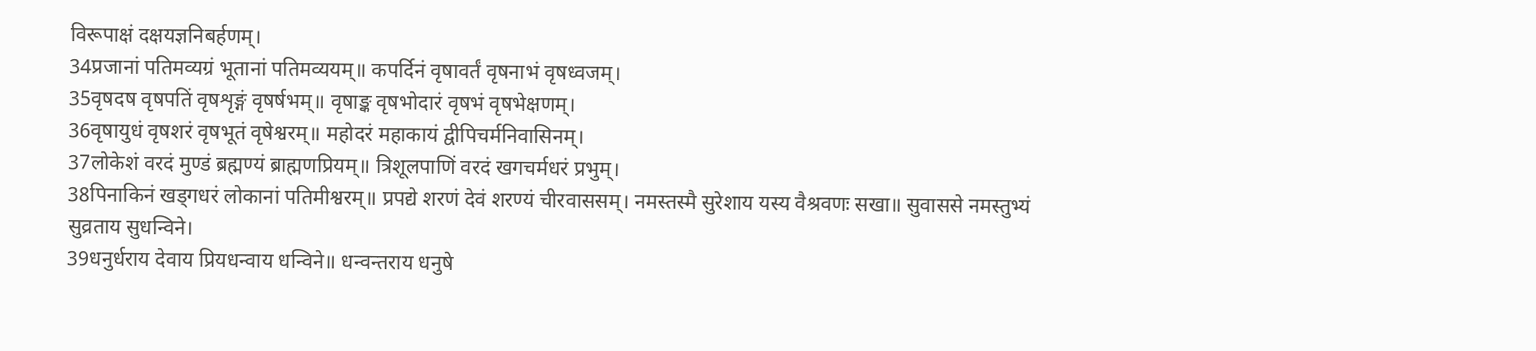विरूपाक्षं दक्षयज्ञनिबर्हणम्।
34प्रजानां पतिमव्यग्रं भूतानां पतिमव्ययम्॥ कपर्दिनं वृषावर्तं वृषनाभं वृषध्वजम्।
35वृषदष वृषपतिं वृषशृङ्गं वृषर्षभम्॥ वृषाङ्क वृषभोदारं वृषभं वृषभेक्षणम्।
36वृषायुधं वृषशरं वृषभूतं वृषेश्वरम्॥ महोदरं महाकायं द्वीपिचर्मनिवासिनम्।
37लोकेशं वरदं मुण्डं ब्रह्मण्यं ब्राह्मणप्रियम्॥ त्रिशूलपाणिं वरदं खगचर्मधरं प्रभुम्।
38पिनाकिनं खड्गधरं लोकानां पतिमीश्वरम्॥ प्रपद्ये शरणं देवं शरण्यं चीरवाससम्। नमस्तस्मै सुरेशाय यस्य वैश्रवणः सखा॥ सुवाससे नमस्तुभ्यं सुव्रताय सुधन्विने।
39धनुर्धराय देवाय प्रियधन्वाय धन्विने॥ धन्वन्तराय धनुषे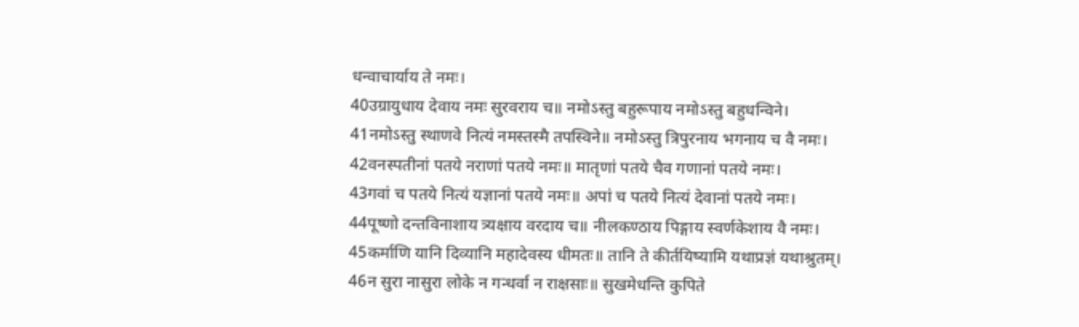धन्वाचार्याय ते नमः।
40उग्रायुधाय देवाय नमः सुरवराय च॥ नमोऽस्तु बहुरूपाय नमोऽस्तु बहुधन्विने।
41नमोऽस्तु स्थाणवे नित्यं नमस्तस्मै तपस्विने॥ नमोऽस्तु त्रिपुरनाय भगनाय च वै नमः।
42वनस्पतीनां पतये नराणां पतये नमः॥ मातृणां पतये चैव गणानां पतये नमः।
43गवां च पतये नित्यं यज्ञानां पतये नमः॥ अपां च पतये नित्यं देवानां पतये नमः।
44पूष्णो दन्तविनाशाय त्र्यक्षाय वरदाय च॥ नीलकण्ठाय पिङ्गाय स्वर्णकेशाय वै नमः।
45कर्माणि यानि दिव्यानि महादेवस्य धीमतः॥ तानि ते कीर्तयिष्यामि यथाप्रज्ञं यथाश्रुतम्।
46न सुरा नासुरा लोके न गन्धर्वा न राक्षसाः॥ सुखमेधन्ति कुपिते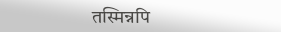तस्मिन्नपि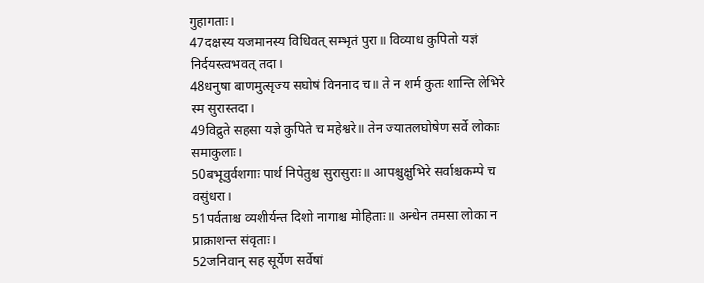गुहागताः।
47दक्षस्य यजमानस्य विधिवत् सम्भृतं पुरा॥ विव्याध कुपितो यज्ञं निर्दयस्त्वभवत् तदा।
48धनुषा बाणमुत्सृज्य सघोषं विननाद च॥ ते न शर्म कुतः शान्ति लेभिरे स्म सुरास्तदा।
49विद्रुते सहसा यज्ञे कुपिते च महेश्वरे॥ तेन ज्यातलघोषेण सर्वे लोकाः समाकुलाः।
50बभूवुर्वशगाः पार्थ निपेतुश्च सुरासुराः॥ आपश्चुक्षुभिरे सर्वाश्चकम्पे च वसुंधरा।
51पर्वताश्च व्यशीर्यन्त दिशो नागाश्च मोहिताः॥ अन्धेन तमसा लोका न प्राक्राशन्त संवृताः।
52जनिवान् सह सूर्येण सर्वेषां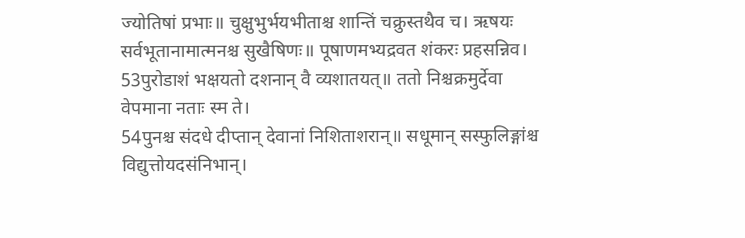ज्योतिषां प्रभाः॥ चुक्षुभुर्भयभीताश्च शान्तिं चक्रुस्तथैव च। ऋषयः सर्वभूतानामात्मनश्च सुखैषिणः॥ पूषाणमभ्यद्रवत शंकरः प्रहसन्निव।
53पुरोडाशं भक्षयतो दशनान् वै व्यशातयत्॥ ततो निश्चक्रमुर्देवा वेपमाना नताः स्म ते।
54पुनश्च संदधे दीप्तान् देवानां निशिताशरान्॥ सधूमान् सस्फुलिङ्गांश्च विद्युत्तोयदसंनिभान्।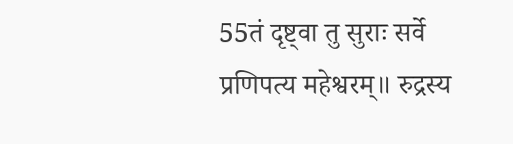55तं दृष्ट्वा तु सुराः सर्वे प्रणिपत्य महेश्वरम्॥ रुद्रस्य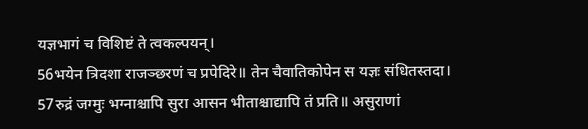यज्ञभागं च विशिष्टं ते त्वकल्पयन्।
56भयेन त्रिदशा राजञ्छरणं च प्रपेदिरे॥ तेन चैवातिकोपेन स यज्ञः संधितस्तदा।
57रुद्रं जग्मुः भग्नाश्चापि सुरा आसन भीताश्चाद्यापि तं प्रति॥ असुराणां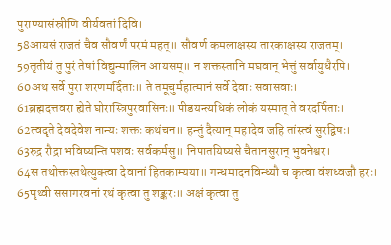पुराण्यासंस्रीणि वीर्यवतां दिवि।
58आयसं राजतं चैव सौवर्णं परमं महत्॥ सौवर्ण कमलाक्षस्य तारकाक्षस्य राजतम्।
59तृतीयं तु पुरं तेषां विद्युन्मालिन आयसम्॥ न शक्तस्तानि मघवान् भेत्तुं सर्वायुधैरपि।
60अथ सर्वे पुरा शरणमर्दिताः॥ ते तमूचुर्महात्मानं सर्वे देवाः सवासवाः।
61ब्रह्मदत्तवरा ह्येते घोरास्त्रिपुरवासिनः॥ पीडयन्त्यधिकं लोकं यस्मात् ते वरदर्पिताः।
62त्वदृते देवदेवेश नान्यः शक्तः कथंचन॥ हन्तुं दैत्यान् महादेव जहि तांस्त्वं सुरद्विषः।
63रुद्र रौद्रा भविष्यन्ति पशवः सर्वकर्मसु॥ निपातयिष्यसे चैतानसुरान् भुवनेश्वर।
64स तथोक्तस्तथेत्युक्त्वा देवानां हितकाम्यया॥ गन्धमादनविन्ध्यौ च कृत्वा वंशध्वजौ हरः।
65पृथ्वी ससागरवनां रथं कृत्वा तु शङ्करः॥ अक्षं कृत्वा तु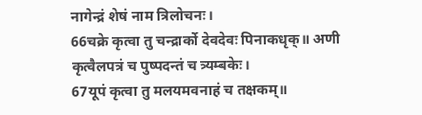नागेन्द्रं शेषं नाम त्रिलोचनः।
66चक्रे कृत्वा तु चन्द्रार्को देवदेवः पिनाकधृक्॥ अणी कृत्वैलपत्रं च पुष्पदन्तं च त्र्यम्बकेः।
67यूपं कृत्वा तु मलयमवनाहं च तक्षकम्॥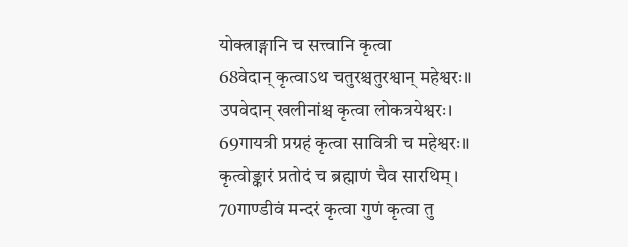योक्त्राङ्गानि च सत्त्वानि कृत्वा
68वेदान् कृत्वाऽथ चतुरश्चतुरश्वान् महेश्वरः॥ उपवेदान् खलीनांश्च कृत्वा लोकत्रयेश्वरः।
69गायत्री प्रग्रहं कृत्वा सावित्री च महेश्वरः॥ कृत्वोङ्कारं प्रतोदं च ब्रह्माणं चैव सारथिम्।
70गाण्डीवं मन्दरं कृत्वा गुणं कृत्वा तु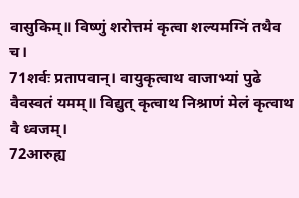वासुकिम्॥ विष्णुं शरोत्तमं कृत्वा शल्यमग्निं तथैव च।
71शर्वः प्रतापवान्। वायुकृत्वाथ वाजाभ्यां पुढे वैवस्वतं यमम्॥ विद्युत् कृत्वाथ निश्राणं मेलं कृत्वाथ वै ध्वजम्।
72आरुह्य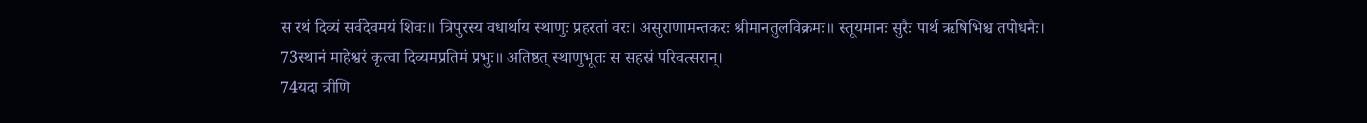स रथं दिव्यं सर्वदेवमयं शिवः॥ त्रिपुरस्य वधार्थाय स्थाणुः प्रहरतां वरः। असुराणामन्तकरः श्रीमानतुलविक्रमः॥ स्तूयमानः सुरैः पार्थ ऋषिभिश्च तपोधनैः।
73स्थानं माहेश्वरं कृत्वा दिव्यमप्रतिमं प्रभुः॥ अतिष्ठत् स्थाणुभूतः स सहस्रं परिवत्सरान्।
74यदा त्रीणि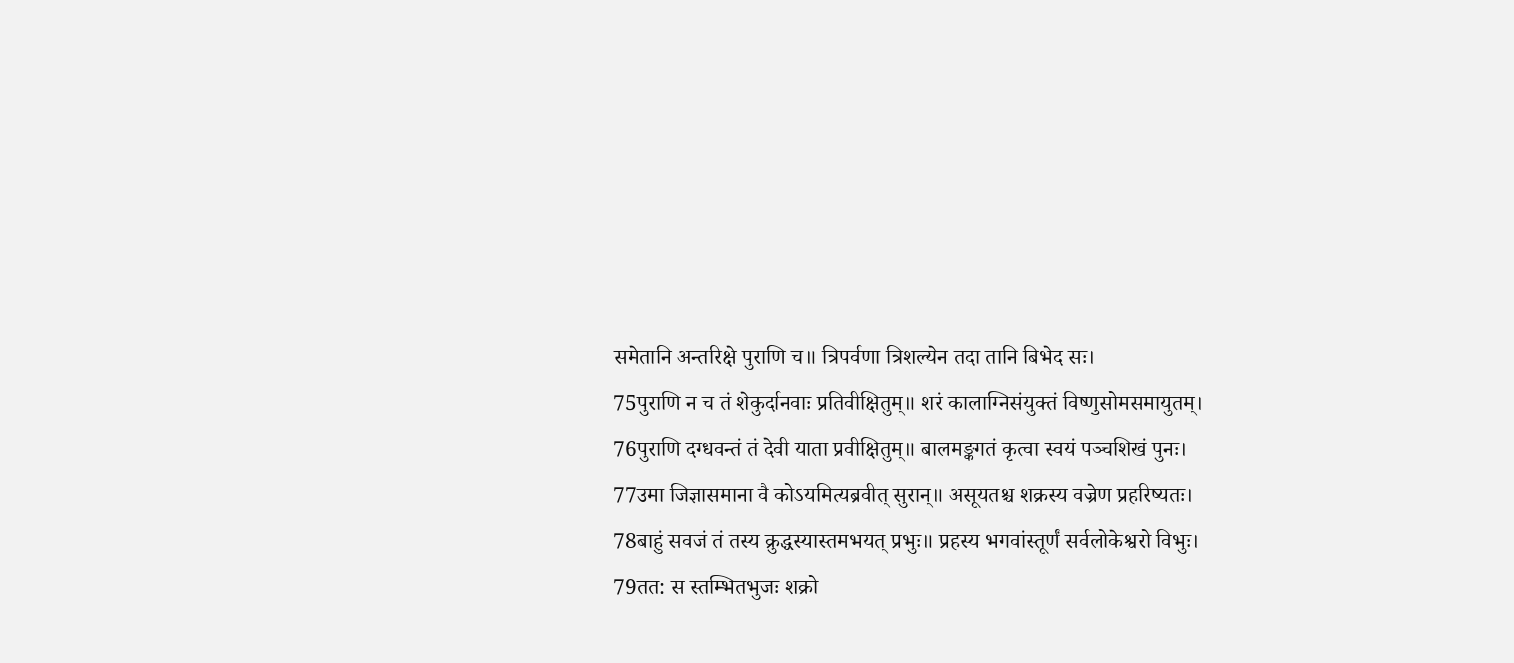समेतानि अन्तरिक्षे पुराणि च॥ त्रिपर्वणा त्रिशल्येन तदा तानि बिभेद सः।
75पुराणि न च तं शेकुर्दानवाः प्रतिवीक्षितुम्॥ शरं कालाग्निसंयुक्तं विष्णुसोमसमायुतम्।
76पुराणि दग्धवन्तं तं देवी याता प्रवीक्षितुम्॥ बालमङ्कगतं कृत्वा स्वयं पञ्चशिखं पुनः।
77उमा जिज्ञासमाना वै कोऽयमित्यब्रवीत् सुरान्॥ असूयतश्च शक्रस्य वज्रेण प्रहरिष्यतः।
78बाहुं सवजं तं तस्य क्रुद्धस्यास्तमभयत् प्रभुः॥ प्रहस्य भगवांस्तूर्णं सर्वलोकेश्वरो विभुः।
79तत: स स्तम्भितभुजः शक्रो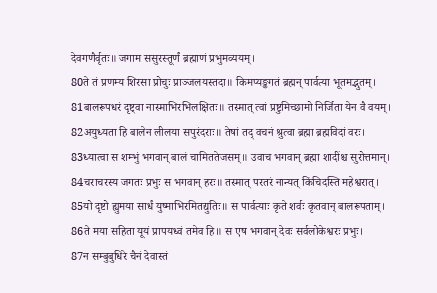देवगणैर्वृतः॥ जगाम ससुरस्तूर्णं ब्रह्माणं प्रभुमव्ययम्।
80ते तं प्रणम्य शिरसा प्रोचुः प्राञ्जलयस्तदा॥ किमप्यङ्कगतं ब्रह्मन् पार्वत्या भूतमद्भुतम्।
81बालरूपधरं दृष्ट्वा नास्माभिरभिलक्षितः॥ तस्मात् त्वां प्रष्टुमिच्छामो निर्जिता येन वै वयम्।
82अयुध्यता हि बालेन लीलया सपुरंदराः॥ तेषां तद् वचनं श्रुत्वा ब्रह्मा ब्रह्मविदां वरः।
83ध्यात्वा स शम्भुं भगवान् बालं चामिततेजसम्॥ उवाच भगवान् ब्रह्मा शादींश्च सुरोत्तमान्।
84चराचरस्य जगतः प्रभुः स भगवान् हरः॥ तस्मात् परतरं नान्यत् किंचिदस्ति महेश्वरात्।
85यो दृष्टो ह्युमया सार्धं युष्माभिरमितद्युतिः॥ स पार्वत्याः कृते शर्वः कृतवान् बालरूपताम्।
86ते मया सहिता यूयं प्रापयध्वं तमेव हि॥ स एष भगवान् देवः सर्वलोकेश्वरः प्रभुः।
87न सम्बुबुधिरे चैनं देवास्तं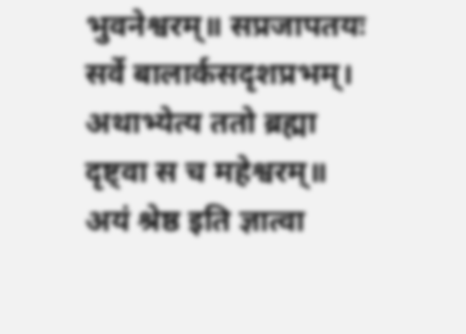भुवनेश्वरम्॥ सप्रजापतयः सर्वे बालार्कसदृशप्रभम्। अथाभ्येत्य ततो ब्रह्मा दृष्ट्वा स च महेश्वरम्॥ अयं श्रेष्ठ इति ज्ञात्वा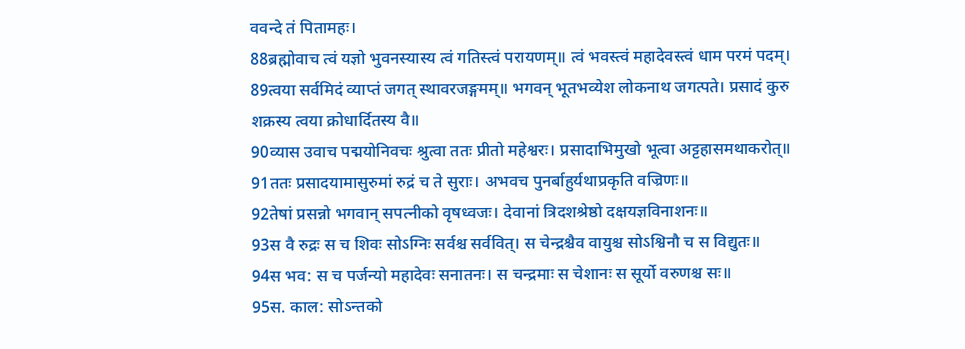ववन्दे तं पितामहः।
88ब्रह्मोवाच त्वं यज्ञो भुवनस्यास्य त्वं गतिस्त्वं परायणम्॥ त्वं भवस्त्वं महादेवस्त्वं धाम परमं पदम्।
89त्वया सर्वमिदं व्याप्तं जगत् स्थावरजङ्गमम्॥ भगवन् भूतभव्येश लोकनाथ जगत्पते। प्रसादं कुरु शक्रस्य त्वया क्रोधार्दितस्य वै॥
90व्यास उवाच पद्मयोनिवचः श्रुत्वा ततः प्रीतो महेश्वरः। प्रसादाभिमुखो भूत्वा अट्टहासमथाकरोत्॥
91ततः प्रसादयामासुरुमां रुद्रं च ते सुराः। अभवच पुनर्बाहुर्यथाप्रकृति वज्रिणः॥
92तेषां प्रसन्नो भगवान् सपत्नीको वृषध्वजः। देवानां त्रिदशश्रेष्ठो दक्षयज्ञविनाशनः॥
93स वै रुद्रः स च शिवः सोऽग्निः सर्वश्च सर्ववित्। स चेन्द्रश्चैव वायुश्च सोऽश्विनौ च स विद्युतः॥
94स भव: स च पर्जन्यो महादेवः सनातनः। स चन्द्रमाः स चेशानः स सूर्यो वरुणश्च सः॥
95स. काल: सोऽन्तको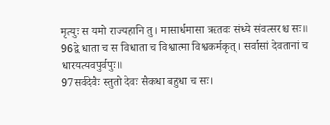मृत्युः स यमो राज्यहानि तु। मासार्धमासा ऋतवः संध्ये संवत्सरश्च सः॥
96द्वे धाता च स विधाता च विश्वात्मा विश्वकर्मकृत्। सर्वासां देवतानां च धारयत्यवपुर्वपुः॥
97सर्वदेवैः स्तुतो देवः सैकधा बहुधा च सः।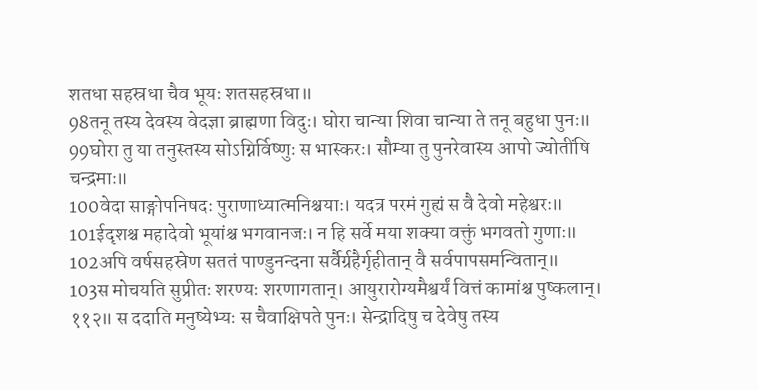शतधा सहस्रधा चैव भूयः शतसहस्रधा॥
98तनू तस्य देवस्य वेदज्ञा ब्राह्मणा विदुः। घोरा चान्या शिवा चान्या ते तनू बहुधा पुनः॥
99घोरा तु या तनुस्तस्य सोऽग्निर्विष्णुः स भास्करः। सौम्या तु पुनरेवास्य आपो ज्योतींषि चन्द्रमाः॥
100वेदा साङ्गोपनिषदः पुराणाध्यात्मनिश्चयाः। यदत्र परमं गुह्यं स वै देवो महेश्वरः॥
101ईदृशश्च महादेवो भूयांश्च भगवानजः। न हि सर्वे मया शक्या वक्तुं भगवतो गुणाः॥
102अपि वर्षसहस्रेण सततं पाण्डुनन्दना सर्वैर्ग्रहैर्गृहीतान् वै सर्वपापसमन्वितान्॥
103स मोचयति सुप्रीतः शरण्यः शरणागतान्। आयुरारोग्यमैश्वर्यं वित्तं कामांश्च पुष्कलान्। ११२॥ स ददाति मनुष्येभ्यः स चैवाक्षिपते पुनः। सेन्द्रादिषु च देवेषु तस्य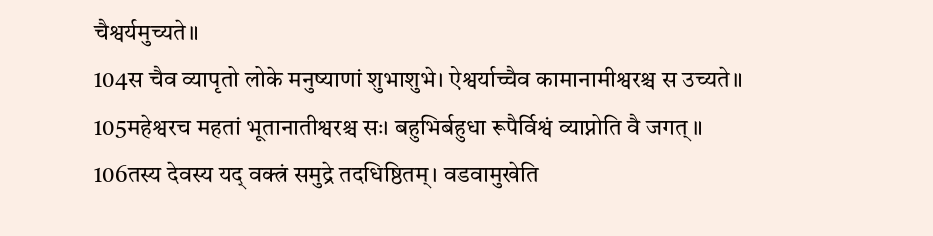चैश्वर्यमुच्यते॥
104स चैव व्यापृतो लोके मनुष्याणां शुभाशुभे। ऐश्वर्याच्चैव कामानामीश्वरश्च स उच्यते॥
105महेश्वरच महतां भूतानातीश्वरश्च सः। बहुभिर्बहुधा रूपैर्विश्वं व्याप्नोति वै जगत्॥
106तस्य देवस्य यद् वक्त्रं समुद्रे तदधिष्ठितम्। वडवामुखेति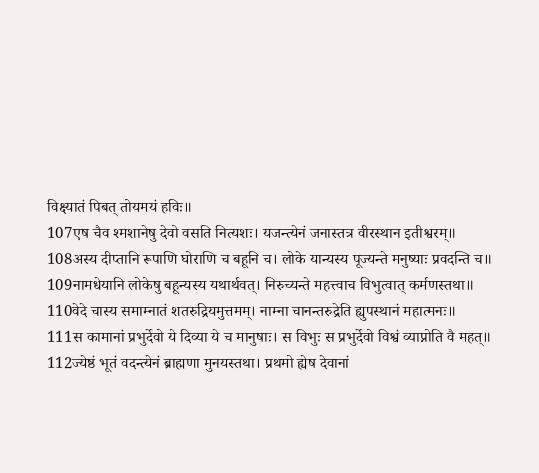विक्ष्यातं पिबत् तोयमयं हविः॥
107एष चैव श्मशानेषु देवो वसति नित्यशः। यजन्त्येनं जनास्तत्र वीरस्थान इतीश्वरम्॥
108अस्य दीप्तानि रूपाणि घोराणि च बहूनि च। लोके यान्यस्य पूज्यन्ते मनुष्याः प्रवदन्ति च॥
109नामधेयानि लोकेषु बहून्यस्य यथार्थवत्। निरुच्यन्ते महत्त्वाच विभुत्वात् कर्मणस्तथा॥
110वेदे चास्य समाम्नातं शतरुद्रियमुत्तमम्। नाम्ना चानन्तरुद्रेति ह्युपस्थानं महात्मनः॥
111स कामानां प्रभुर्देवो ये दिव्या ये च मानुषाः। स विभुः स प्रभुर्देवो विश्वं व्याप्नोति वै महत्॥
112ज्येष्ठं भूतं वदन्त्येनं ब्राह्मणा मुनयस्तथा। प्रथमो ह्येष देवानां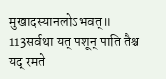मुखादस्यानलोऽभवत्॥
113सर्वथा यत् पशून् पाति तैश्च यद् रमते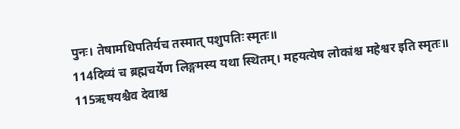पुनः। तेषामधिपतिर्यच तस्मात् पशुपतिः स्मृतः॥
114दिव्यं च ब्रह्मचर्येण लिङ्गमस्य यथा स्थितम्। महयत्येष लोकांश्च महेश्वर इति स्मृतः॥
115ऋषयश्चैव देवाश्च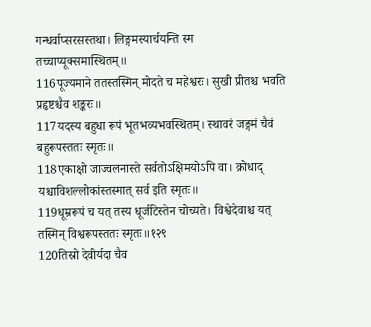गन्धर्वाप्सरसस्तथा। लिङ्गमस्यार्चयन्ति स्म तच्चाप्यूक्समास्थितम्॥
116पूज्यमाने ततस्तस्मिन् मोदते च महेश्वरः। सुखी प्रीतश्च भवति प्रहृष्टश्चैव शङ्करः॥
117यदस्य बहुधा रूपं भूतभव्यभवस्थितम्। स्थावरं जङ्गमं चैवं बहुरूपस्ततः स्मृतः॥
118एकाक्षो जाज्वलनास्ते सर्वतोऽक्षिमयोऽपि वा। क्रोधाद् यश्चाविशल्लोकांस्तस्मात् सर्व इति स्मृतः॥
119धूम्ररूपं च यत् तस्य धूर्जटिस्तेन चोच्यते। विश्वेदेवाश्च यत् तस्मिन् विश्वरूपस्ततः स्मृतः॥१२९
120तिस्रो देवीर्यदा चैव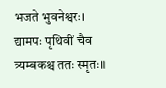भजते भुवनेश्वरः। द्यामपः पृथिवीं चैव त्र्यम्बकश्च ततः स्मृतः॥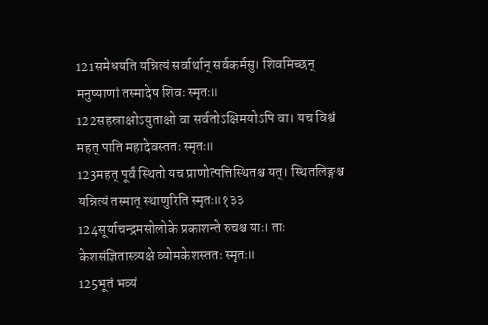121समेधयति यन्नित्यं सर्वार्थान् सर्वकर्मसु। शिवमिच्छन् मनुष्याणां तस्मादेष शिवः स्मृतः॥
122सहस्राक्षोऽयुताक्षो वा सर्वतोऽक्षिमयोऽपि वा। यच विश्वं महत् पाति महादेवस्ततः स्मृतः॥
123महत् पूर्वं स्थितो यच प्राणोत्पत्तिस्थितश्च यत्। स्थितलिङ्गश्च यन्नित्यं तस्मात् स्थाणुरिति स्मृतः॥१३३
124सूर्याचन्द्रमसोलोके प्रकाशन्ते रुचश्च याः। ताः केशसंज्ञितास्त्र्यक्षे व्योमकेशस्ततः स्मृतः॥
125भूतं भव्यं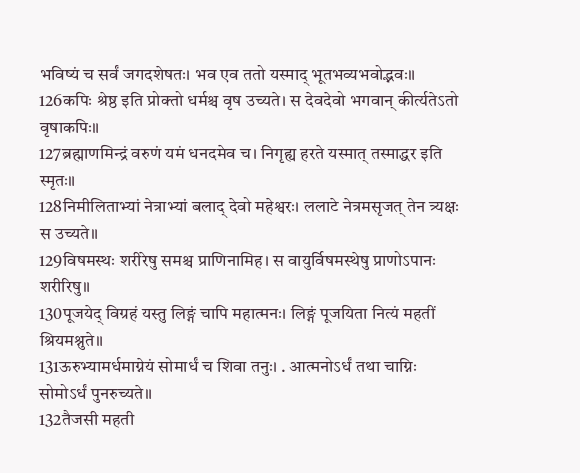भविष्यं च सर्वं जगदशेषतः। भव एव ततो यस्माद् भूतभव्यभवोद्भवः॥
126कपिः श्रेष्ठ इति प्रोक्तो धर्मश्च वृष उच्यते। स देवदेवो भगवान् कीर्त्यतेऽतो वृषाकपिः॥
127ब्रह्माणमिन्द्रं वरुणं यमं धनदमेव च। निगृह्य हरते यस्मात् तस्माद्धर इति स्मृतः॥
128निमीलिताभ्यां नेत्राभ्यां बलाद् देवो महेश्वरः। ललाटे नेत्रमसृजत् तेन त्र्यक्षः स उच्यते॥
129विषमस्थः शरीरेषु समश्च प्राणिनामिह। स वायुर्विषमस्थेषु प्राणोऽपानः शरीरिषु॥
130पूजयेद् विग्रहं यस्तु लिङ्गं चापि महात्मनः। लिङ्गं पूजयिता नित्यं महतीं श्रियमश्नुते॥
131ऊरुभ्यामर्धमाग्नेयं सोमार्धं च शिवा तनुः। . आत्मनोऽर्धं तथा चाग्निः सोमोऽर्धं पुनरुच्यते॥
132तैजसी महती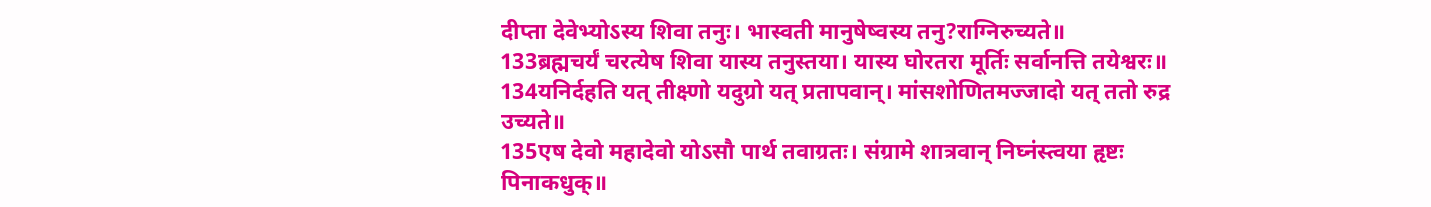दीप्ता देवेभ्योऽस्य शिवा तनुः। भास्वती मानुषेष्वस्य तनु?राग्निरुच्यते॥
133ब्रह्मचर्यं चरत्येष शिवा यास्य तनुस्तया। यास्य घोरतरा मूर्तिः सर्वानत्ति तयेश्वरः॥
134यनिर्दहति यत् तीक्ष्णो यदुग्रो यत् प्रतापवान्। मांसशोणितमज्जादो यत् ततो रुद्र उच्यते॥
135एष देवो महादेवो योऽसौ पार्थ तवाग्रतः। संग्रामे शात्रवान् निघ्नंस्त्वया हृष्टः पिनाकधुक्॥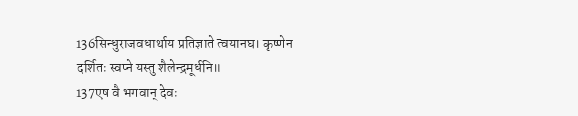136सिन्धुराजवधार्थाय प्रतिज्ञाते त्वयानघ। कृष्णेन दर्शितः स्वप्ने यस्तु शैलेन्द्रमूर्धनि॥
137एष वै भगवान् देवः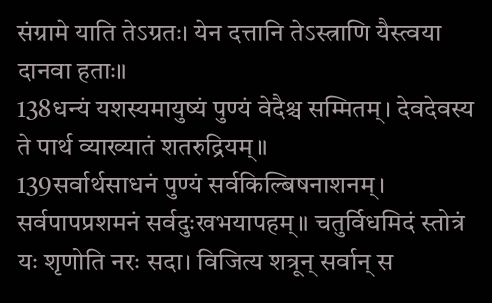संग्रामे याति तेऽग्रतः। येन दत्तानि तेऽस्त्राणि यैस्त्वया दानवा हताः॥
138धन्यं यशस्यमायुष्यं पुण्यं वेदैश्च सम्मितम्। देवदेवस्य ते पार्थ व्याख्यातं शतरुद्रियम्॥
139सर्वार्थसाधनं पुण्यं सर्वकिल्बिषनाशनम्। सर्वपापप्रशमनं सर्वदुःखभयापहम्॥ चतुर्विधमिदं स्तोत्रं यः शृणोति नरः सदा। विजित्य शत्रून् सर्वान् स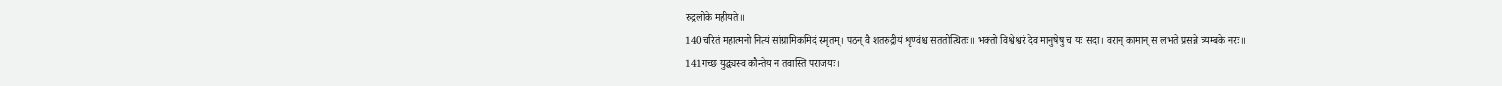रुद्रलोके महीयते॥
140चरितं महात्मनो नित्यं सांग्रामिकमिदं स्मृतम्। पठन् वै शतरुद्रीयं शृण्वंश्च सततोत्थितः॥ भक्तो विश्वेश्वरं देव मानुषेषु च यः सदा। वरान् कामान् स लभते प्रसन्ने त्र्यम्बके नरः॥
141गच्छ युद्ध्यस्व कौन्तेय न तवास्ति पराजयः।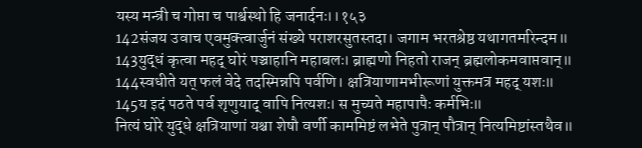यस्य मन्त्री च गोप्ता च पार्श्वस्थो हि जनार्दनः।।१५३
142संजय उवाच एवमुक्त्वार्जुनं संख्ये पराशरसुतस्तदा। जगाम भरतश्रेष्ठ यथागतमरिन्दम॥
143युद्धं कृत्वा महद् घोरं पञ्चाहानि महाबलः। ब्राह्मणो निहतो राजन् ब्रह्मलोकमवाप्तवान्॥
144स्वधीते यत् फलं वेदे तदस्मिन्नपि पर्वणि। क्षत्रियाणामभीरूणां युक्तमत्र महद् यशः॥
145य इदं पठते पर्व शृणुयाद् वापि नित्यशः। स मुच्यते महापापैः कर्मभिः॥
नित्यं घोरे युद्धे क्षत्रियाणां यश्चा शेषौ वर्णी काममिष्टं लभेते पुत्रान् पौत्रान् नित्यमिष्टांस्तथैव॥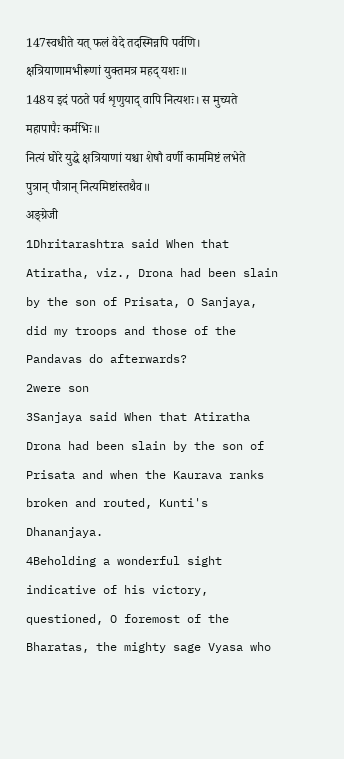147स्वधीते यत् फलं वेदे तदस्मिन्नपि पर्वणि। क्षत्रियाणामभीरूणां युक्तमत्र महद् यशः॥
148य इदं पठते पर्व शृणुयाद् वापि नित्यशः। स मुच्यते महापापैः कर्मभिः॥
नित्यं घोरे युद्धे क्षत्रियाणां यश्चा शेषौ वर्णी काममिष्टं लभेते पुत्रान् पौत्रान् नित्यमिष्टांस्तथैव॥
अङ्ग्रेजी
1Dhritarashtra said When that Atiratha, viz., Drona had been slain by the son of Prisata, O Sanjaya, did my troops and those of the Pandavas do afterwards?
2were son
3Sanjaya said When that Atiratha Drona had been slain by the son of Prisata and when the Kaurava ranks broken and routed, Kunti's Dhananjaya.
4Beholding a wonderful sight indicative of his victory, questioned, O foremost of the Bharatas, the mighty sage Vyasa who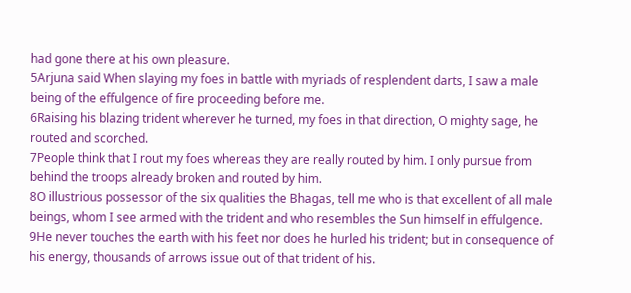had gone there at his own pleasure.
5Arjuna said When slaying my foes in battle with myriads of resplendent darts, I saw a male being of the effulgence of fire proceeding before me.
6Raising his blazing trident wherever he turned, my foes in that direction, O mighty sage, he routed and scorched.
7People think that I rout my foes whereas they are really routed by him. I only pursue from behind the troops already broken and routed by him.
8O illustrious possessor of the six qualities the Bhagas, tell me who is that excellent of all male beings, whom I see armed with the trident and who resembles the Sun himself in effulgence.
9He never touches the earth with his feet nor does he hurled his trident; but in consequence of his energy, thousands of arrows issue out of that trident of his.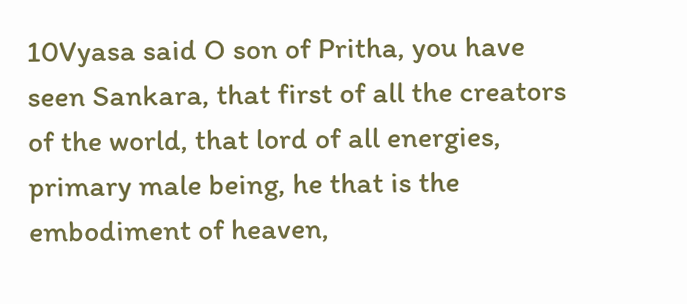10Vyasa said O son of Pritha, you have seen Sankara, that first of all the creators of the world, that lord of all energies, primary male being, he that is the embodiment of heaven,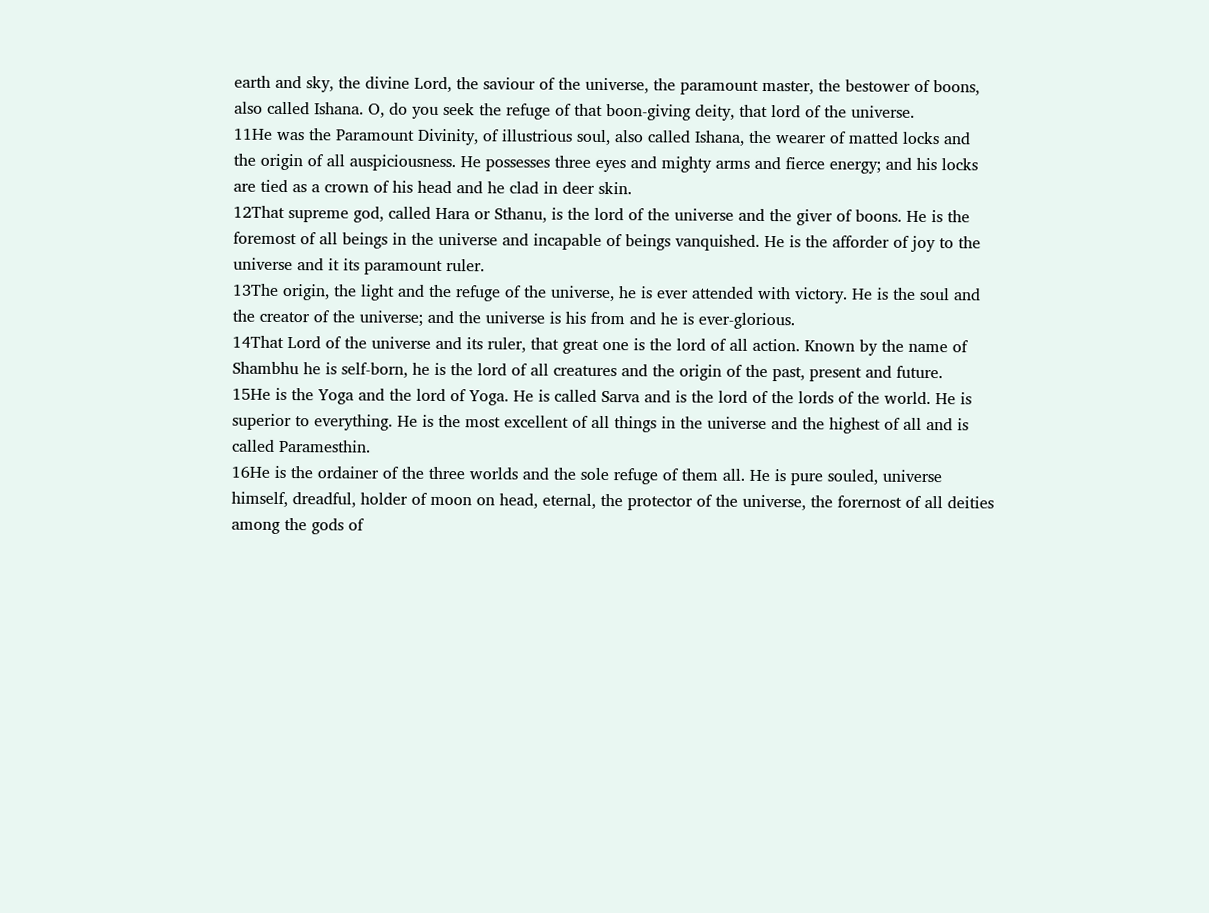earth and sky, the divine Lord, the saviour of the universe, the paramount master, the bestower of boons, also called Ishana. O, do you seek the refuge of that boon-giving deity, that lord of the universe.
11He was the Paramount Divinity, of illustrious soul, also called Ishana, the wearer of matted locks and the origin of all auspiciousness. He possesses three eyes and mighty arms and fierce energy; and his locks are tied as a crown of his head and he clad in deer skin.
12That supreme god, called Hara or Sthanu, is the lord of the universe and the giver of boons. He is the foremost of all beings in the universe and incapable of beings vanquished. He is the afforder of joy to the universe and it its paramount ruler.
13The origin, the light and the refuge of the universe, he is ever attended with victory. He is the soul and the creator of the universe; and the universe is his from and he is ever-glorious.
14That Lord of the universe and its ruler, that great one is the lord of all action. Known by the name of Shambhu he is self-born, he is the lord of all creatures and the origin of the past, present and future.
15He is the Yoga and the lord of Yoga. He is called Sarva and is the lord of the lords of the world. He is superior to everything. He is the most excellent of all things in the universe and the highest of all and is called Paramesthin.
16He is the ordainer of the three worlds and the sole refuge of them all. He is pure souled, universe himself, dreadful, holder of moon on head, eternal, the protector of the universe, the forernost of all deities among the gods of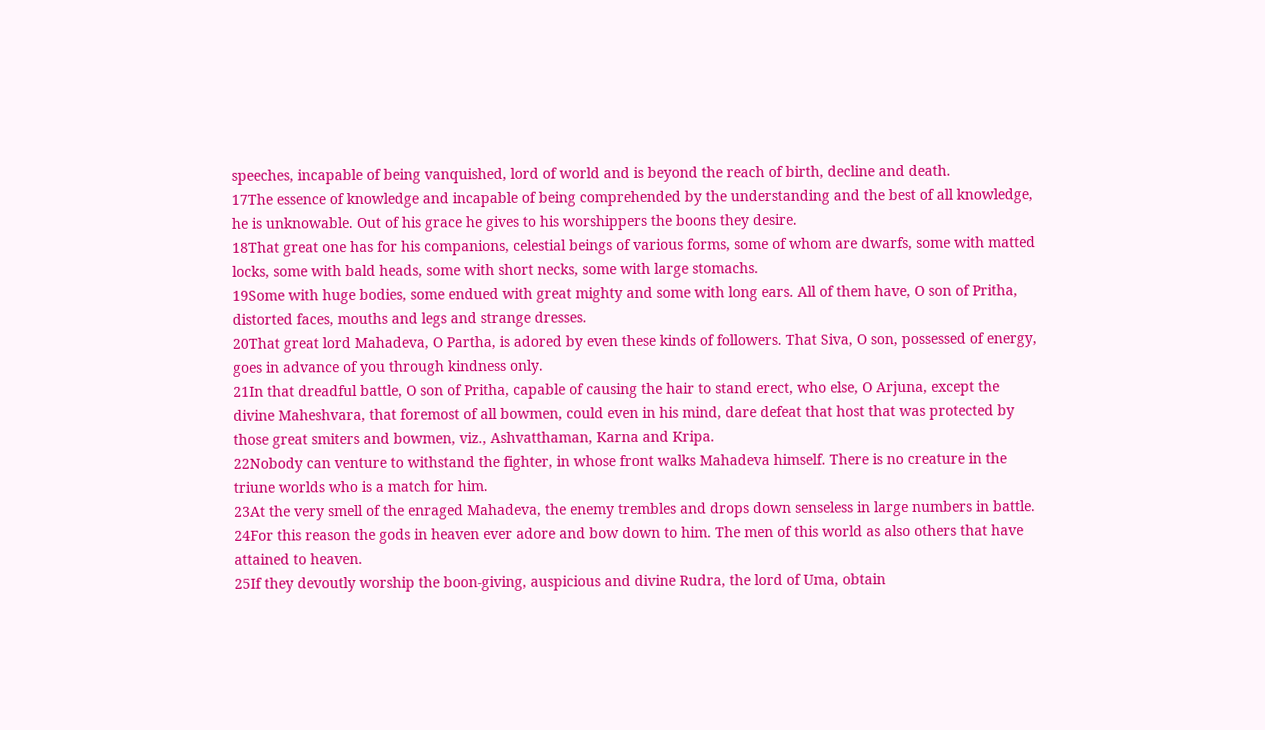speeches, incapable of being vanquished, lord of world and is beyond the reach of birth, decline and death.
17The essence of knowledge and incapable of being comprehended by the understanding and the best of all knowledge, he is unknowable. Out of his grace he gives to his worshippers the boons they desire.
18That great one has for his companions, celestial beings of various forms, some of whom are dwarfs, some with matted locks, some with bald heads, some with short necks, some with large stomachs.
19Some with huge bodies, some endued with great mighty and some with long ears. All of them have, O son of Pritha, distorted faces, mouths and legs and strange dresses.
20That great lord Mahadeva, O Partha, is adored by even these kinds of followers. That Siva, O son, possessed of energy, goes in advance of you through kindness only.
21In that dreadful battle, O son of Pritha, capable of causing the hair to stand erect, who else, O Arjuna, except the divine Maheshvara, that foremost of all bowmen, could even in his mind, dare defeat that host that was protected by those great smiters and bowmen, viz., Ashvatthaman, Karna and Kripa.
22Nobody can venture to withstand the fighter, in whose front walks Mahadeva himself. There is no creature in the triune worlds who is a match for him.
23At the very smell of the enraged Mahadeva, the enemy trembles and drops down senseless in large numbers in battle.
24For this reason the gods in heaven ever adore and bow down to him. The men of this world as also others that have attained to heaven.
25If they devoutly worship the boon-giving, auspicious and divine Rudra, the lord of Uma, obtain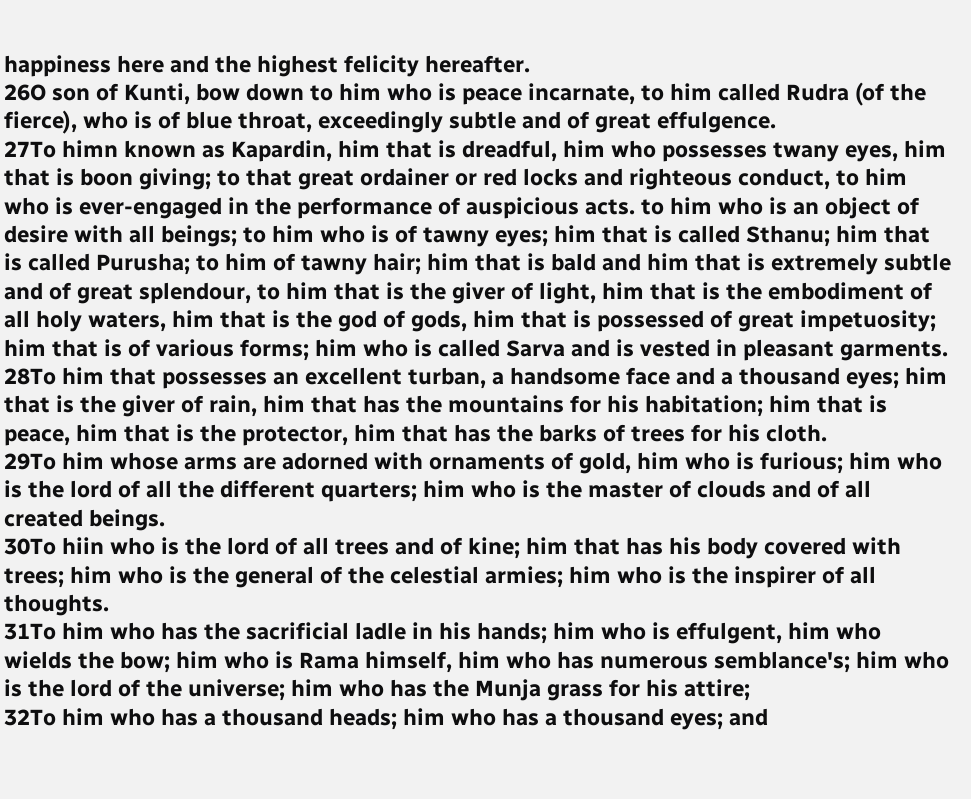happiness here and the highest felicity hereafter.
26O son of Kunti, bow down to him who is peace incarnate, to him called Rudra (of the fierce), who is of blue throat, exceedingly subtle and of great effulgence.
27To himn known as Kapardin, him that is dreadful, him who possesses twany eyes, him that is boon giving; to that great ordainer or red locks and righteous conduct, to him who is ever-engaged in the performance of auspicious acts. to him who is an object of desire with all beings; to him who is of tawny eyes; him that is called Sthanu; him that is called Purusha; to him of tawny hair; him that is bald and him that is extremely subtle and of great splendour, to him that is the giver of light, him that is the embodiment of all holy waters, him that is the god of gods, him that is possessed of great impetuosity; him that is of various forms; him who is called Sarva and is vested in pleasant garments.
28To him that possesses an excellent turban, a handsome face and a thousand eyes; him that is the giver of rain, him that has the mountains for his habitation; him that is peace, him that is the protector, him that has the barks of trees for his cloth.
29To him whose arms are adorned with ornaments of gold, him who is furious; him who is the lord of all the different quarters; him who is the master of clouds and of all created beings.
30To hiin who is the lord of all trees and of kine; him that has his body covered with trees; him who is the general of the celestial armies; him who is the inspirer of all thoughts.
31To him who has the sacrificial ladle in his hands; him who is effulgent, him who wields the bow; him who is Rama himself, him who has numerous semblance's; him who is the lord of the universe; him who has the Munja grass for his attire;
32To him who has a thousand heads; him who has a thousand eyes; and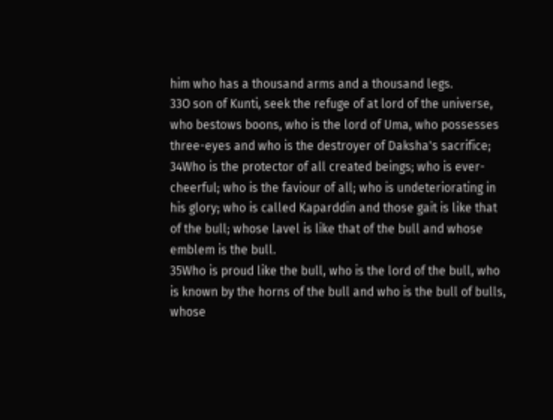him who has a thousand arms and a thousand legs.
33O son of Kunti, seek the refuge of at lord of the universe, who bestows boons, who is the lord of Uma, who possesses three-eyes and who is the destroyer of Daksha's sacrifice;
34Who is the protector of all created beings; who is ever-cheerful; who is the faviour of all; who is undeteriorating in his glory; who is called Kaparddin and those gait is like that of the bull; whose lavel is like that of the bull and whose emblem is the bull.
35Who is proud like the bull, who is the lord of the bull, who is known by the horns of the bull and who is the bull of bulls, whose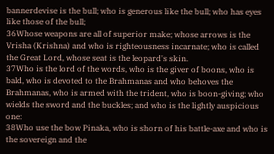bannerdevise is the bull; who is generous like the bull; who has eyes like those of the bull;
36Whose weapons are all of superior make; whose arrows is the Vrisha (Krishna) and who is righteousness incarnate; who is called the Great Lord, whose seat is the leopard's skin.
37Who is the lord of the words, who is the giver of boons, who is bald, who is devoted to the Brahmanas and who behoves the Brahmanas, who is armed with the trident, who is boon-giving; who wields the sword and the buckles; and who is the lightly auspicious one:
38Who use the bow Pinaka, who is shorn of his battle-axe and who is the sovereign and the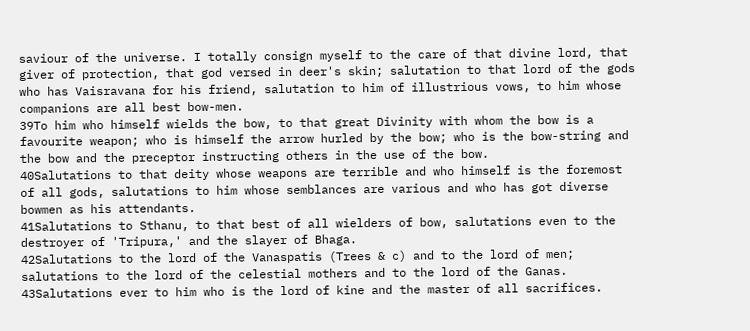saviour of the universe. I totally consign myself to the care of that divine lord, that giver of protection, that god versed in deer's skin; salutation to that lord of the gods who has Vaisravana for his friend, salutation to him of illustrious vows, to him whose companions are all best bow-men.
39To him who himself wields the bow, to that great Divinity with whom the bow is a favourite weapon; who is himself the arrow hurled by the bow; who is the bow-string and the bow and the preceptor instructing others in the use of the bow.
40Salutations to that deity whose weapons are terrible and who himself is the foremost of all gods, salutations to him whose semblances are various and who has got diverse bowmen as his attendants.
41Salutations to Sthanu, to that best of all wielders of bow, salutations even to the destroyer of 'Tripura,' and the slayer of Bhaga.
42Salutations to the lord of the Vanaspatis (Trees & c) and to the lord of men; salutations to the lord of the celestial mothers and to the lord of the Ganas.
43Salutations ever to him who is the lord of kine and the master of all sacrifices.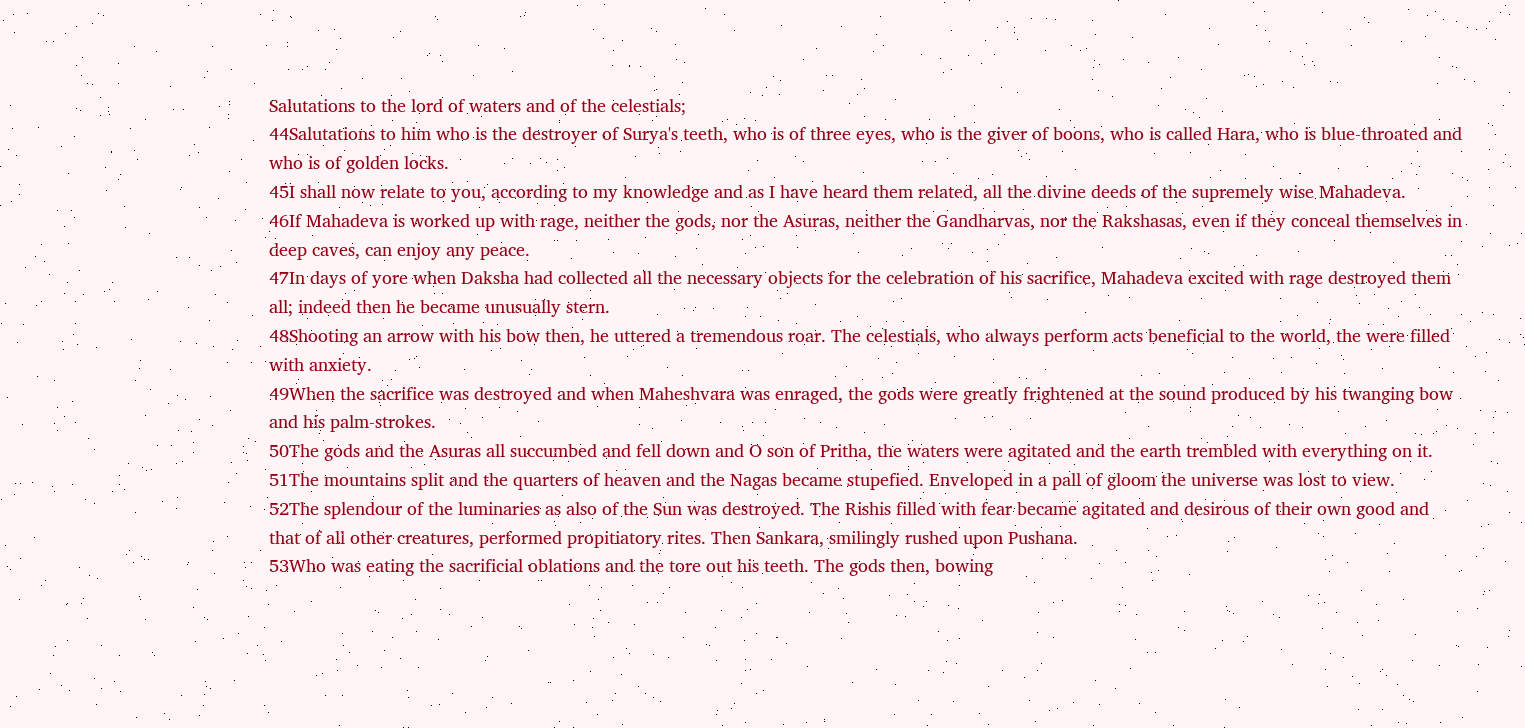Salutations to the lord of waters and of the celestials;
44Salutations to him who is the destroyer of Surya's teeth, who is of three eyes, who is the giver of boons, who is called Hara, who is blue-throated and who is of golden locks.
45I shall now relate to you, according to my knowledge and as I have heard them related, all the divine deeds of the supremely wise Mahadeva.
46If Mahadeva is worked up with rage, neither the gods, nor the Asuras, neither the Gandharvas, nor the Rakshasas, even if they conceal themselves in deep caves, can enjoy any peace.
47In days of yore when Daksha had collected all the necessary objects for the celebration of his sacrifice, Mahadeva excited with rage destroyed them all; indeed then he became unusually stern.
48Shooting an arrow with his bow then, he uttered a tremendous roar. The celestials, who always perform acts beneficial to the world, the were filled with anxiety.
49When the sacrifice was destroyed and when Maheshvara was enraged, the gods were greatly frightened at the sound produced by his twanging bow and his palm-strokes.
50The gods and the Asuras all succumbed and fell down and O son of Pritha, the waters were agitated and the earth trembled with everything on it.
51The mountains split and the quarters of heaven and the Nagas became stupefied. Enveloped in a pall of gloom the universe was lost to view.
52The splendour of the luminaries as also of the Sun was destroyed. The Rishis filled with fear became agitated and desirous of their own good and that of all other creatures, performed propitiatory rites. Then Sankara, smilingly rushed upon Pushana.
53Who was eating the sacrificial oblations and the tore out his teeth. The gods then, bowing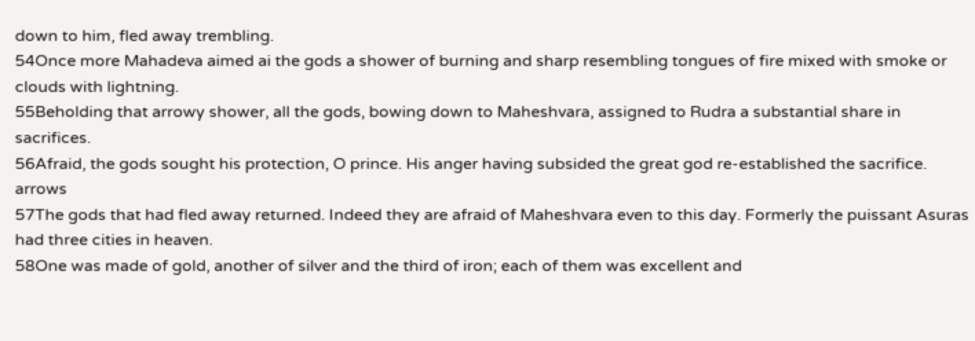down to him, fled away trembling.
54Once more Mahadeva aimed ai the gods a shower of burning and sharp resembling tongues of fire mixed with smoke or clouds with lightning.
55Beholding that arrowy shower, all the gods, bowing down to Maheshvara, assigned to Rudra a substantial share in sacrifices.
56Afraid, the gods sought his protection, O prince. His anger having subsided the great god re-established the sacrifice. arrows
57The gods that had fled away returned. Indeed they are afraid of Maheshvara even to this day. Formerly the puissant Asuras had three cities in heaven.
58One was made of gold, another of silver and the third of iron; each of them was excellent and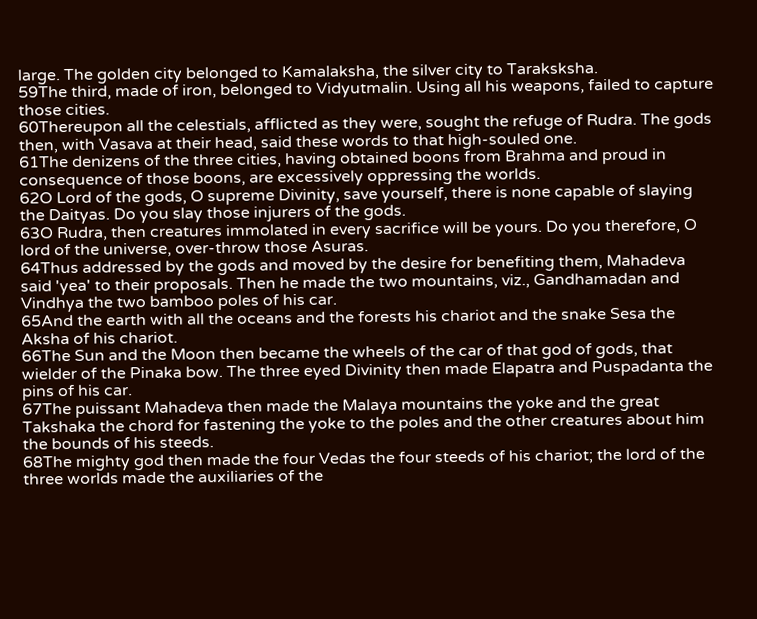large. The golden city belonged to Kamalaksha, the silver city to Taraksksha.
59The third, made of iron, belonged to Vidyutmalin. Using all his weapons, failed to capture those cities.
60Thereupon all the celestials, afflicted as they were, sought the refuge of Rudra. The gods then, with Vasava at their head, said these words to that high-souled one.
61The denizens of the three cities, having obtained boons from Brahma and proud in consequence of those boons, are excessively oppressing the worlds.
62O Lord of the gods, O supreme Divinity, save yourself, there is none capable of slaying the Daityas. Do you slay those injurers of the gods.
63O Rudra, then creatures immolated in every sacrifice will be yours. Do you therefore, O lord of the universe, over-throw those Asuras.
64Thus addressed by the gods and moved by the desire for benefiting them, Mahadeva said 'yea' to their proposals. Then he made the two mountains, viz., Gandhamadan and Vindhya the two bamboo poles of his car.
65And the earth with all the oceans and the forests his chariot and the snake Sesa the Aksha of his chariot.
66The Sun and the Moon then became the wheels of the car of that god of gods, that wielder of the Pinaka bow. The three eyed Divinity then made Elapatra and Puspadanta the pins of his car.
67The puissant Mahadeva then made the Malaya mountains the yoke and the great Takshaka the chord for fastening the yoke to the poles and the other creatures about him the bounds of his steeds.
68The mighty god then made the four Vedas the four steeds of his chariot; the lord of the three worlds made the auxiliaries of the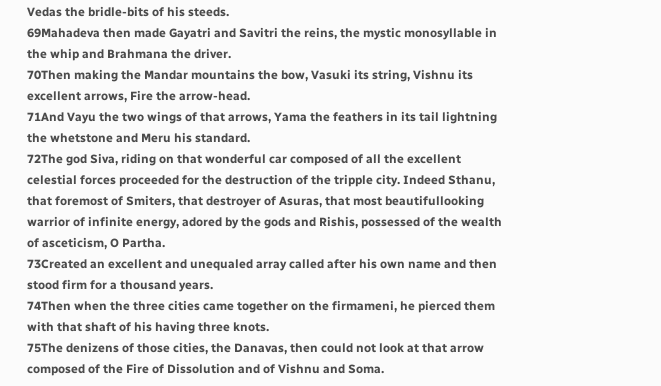Vedas the bridle-bits of his steeds.
69Mahadeva then made Gayatri and Savitri the reins, the mystic monosyllable in the whip and Brahmana the driver.
70Then making the Mandar mountains the bow, Vasuki its string, Vishnu its excellent arrows, Fire the arrow-head.
71And Vayu the two wings of that arrows, Yama the feathers in its tail lightning the whetstone and Meru his standard.
72The god Siva, riding on that wonderful car composed of all the excellent celestial forces proceeded for the destruction of the tripple city. Indeed Sthanu, that foremost of Smiters, that destroyer of Asuras, that most beautifullooking warrior of infinite energy, adored by the gods and Rishis, possessed of the wealth of asceticism, O Partha.
73Created an excellent and unequaled array called after his own name and then stood firm for a thousand years.
74Then when the three cities came together on the firmameni, he pierced them with that shaft of his having three knots.
75The denizens of those cities, the Danavas, then could not look at that arrow composed of the Fire of Dissolution and of Vishnu and Soma.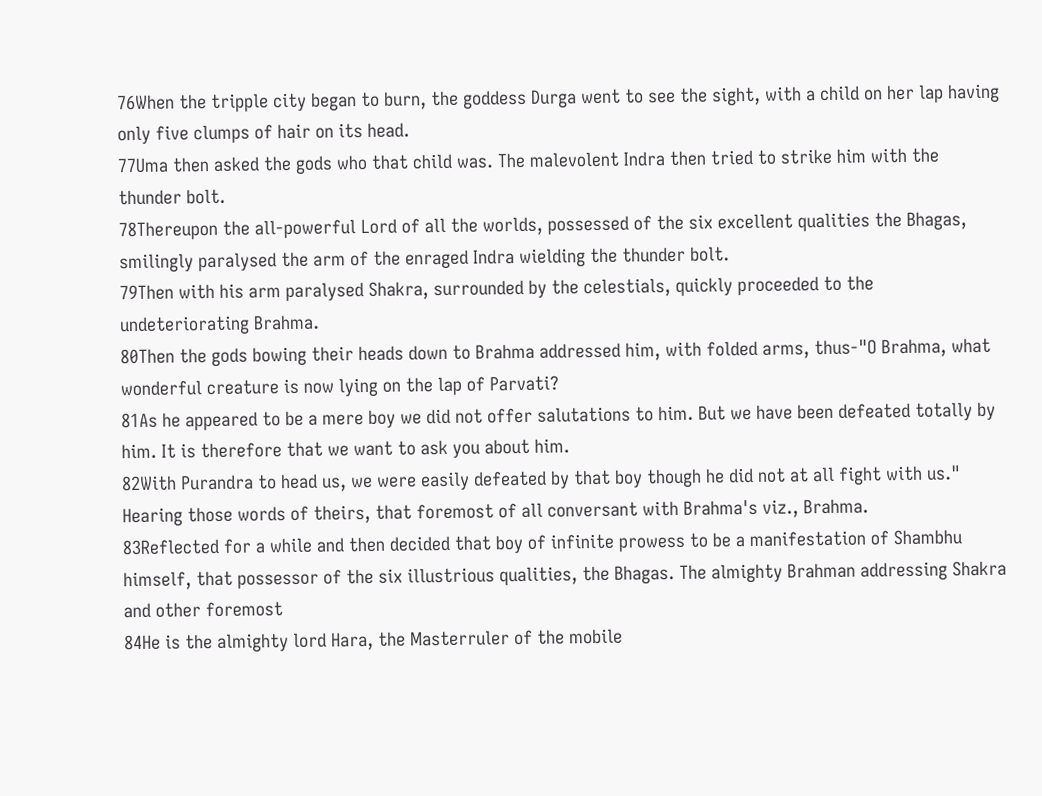76When the tripple city began to burn, the goddess Durga went to see the sight, with a child on her lap having only five clumps of hair on its head.
77Uma then asked the gods who that child was. The malevolent Indra then tried to strike him with the thunder bolt.
78Thereupon the all-powerful Lord of all the worlds, possessed of the six excellent qualities the Bhagas, smilingly paralysed the arm of the enraged Indra wielding the thunder bolt.
79Then with his arm paralysed Shakra, surrounded by the celestials, quickly proceeded to the undeteriorating Brahma.
80Then the gods bowing their heads down to Brahma addressed him, with folded arms, thus-"O Brahma, what wonderful creature is now lying on the lap of Parvati?
81As he appeared to be a mere boy we did not offer salutations to him. But we have been defeated totally by him. It is therefore that we want to ask you about him.
82With Purandra to head us, we were easily defeated by that boy though he did not at all fight with us." Hearing those words of theirs, that foremost of all conversant with Brahma's viz., Brahma.
83Reflected for a while and then decided that boy of infinite prowess to be a manifestation of Shambhu himself, that possessor of the six illustrious qualities, the Bhagas. The almighty Brahman addressing Shakra and other foremost
84He is the almighty lord Hara, the Masterruler of the mobile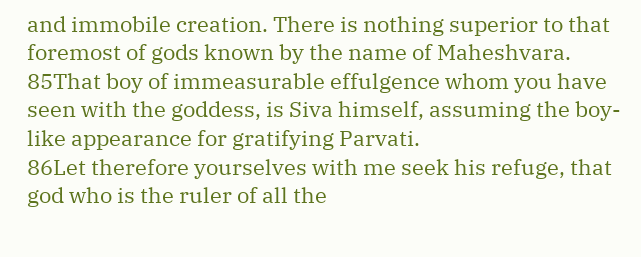and immobile creation. There is nothing superior to that foremost of gods known by the name of Maheshvara.
85That boy of immeasurable effulgence whom you have seen with the goddess, is Siva himself, assuming the boy-like appearance for gratifying Parvati.
86Let therefore yourselves with me seek his refuge, that god who is the ruler of all the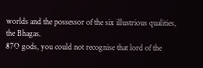worlds and the possessor of the six illustrious qualities, the Bhagas.
87O gods, you could not recognise that lord of the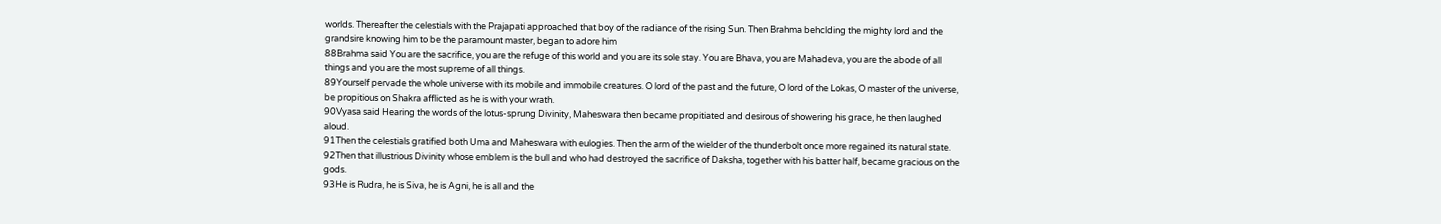worlds. Thereafter the celestials with the Prajapati approached that boy of the radiance of the rising Sun. Then Brahma behclding the mighty lord and the grandsire knowing him to be the paramount master, began to adore him
88Brahma said You are the sacrifice, you are the refuge of this world and you are its sole stay. You are Bhava, you are Mahadeva, you are the abode of all things and you are the most supreme of all things.
89Yourself pervade the whole universe with its mobile and immobile creatures. O lord of the past and the future, O lord of the Lokas, O master of the universe, be propitious on Shakra afflicted as he is with your wrath.
90Vyasa said Hearing the words of the lotus-sprung Divinity, Maheswara then became propitiated and desirous of showering his grace, he then laughed aloud.
91Then the celestials gratified both Uma and Maheswara with eulogies. Then the arm of the wielder of the thunderbolt once more regained its natural state.
92Then that illustrious Divinity whose emblem is the bull and who had destroyed the sacrifice of Daksha, together with his batter half, became gracious on the gods.
93He is Rudra, he is Siva, he is Agni, he is all and the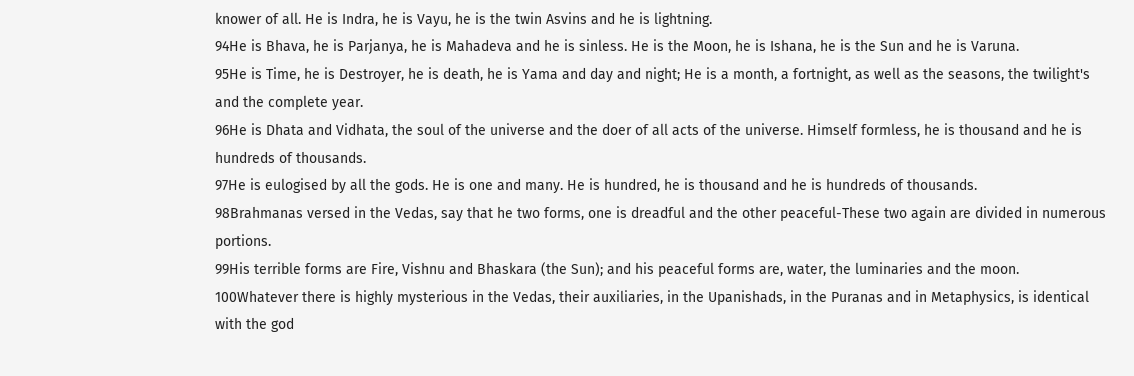knower of all. He is Indra, he is Vayu, he is the twin Asvins and he is lightning.
94He is Bhava, he is Parjanya, he is Mahadeva and he is sinless. He is the Moon, he is Ishana, he is the Sun and he is Varuna.
95He is Time, he is Destroyer, he is death, he is Yama and day and night; He is a month, a fortnight, as well as the seasons, the twilight's and the complete year.
96He is Dhata and Vidhata, the soul of the universe and the doer of all acts of the universe. Himself formless, he is thousand and he is hundreds of thousands.
97He is eulogised by all the gods. He is one and many. He is hundred, he is thousand and he is hundreds of thousands.
98Brahmanas versed in the Vedas, say that he two forms, one is dreadful and the other peaceful-These two again are divided in numerous portions.
99His terrible forms are Fire, Vishnu and Bhaskara (the Sun); and his peaceful forms are, water, the luminaries and the moon.
100Whatever there is highly mysterious in the Vedas, their auxiliaries, in the Upanishads, in the Puranas and in Metaphysics, is identical with the god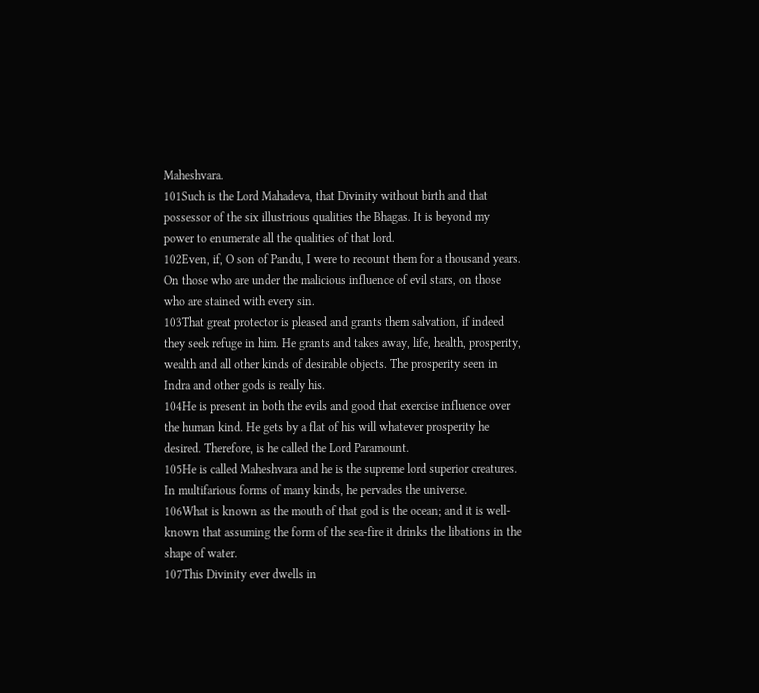Maheshvara.
101Such is the Lord Mahadeva, that Divinity without birth and that possessor of the six illustrious qualities the Bhagas. It is beyond my power to enumerate all the qualities of that lord.
102Even, if, O son of Pandu, I were to recount them for a thousand years. On those who are under the malicious influence of evil stars, on those who are stained with every sin.
103That great protector is pleased and grants them salvation, if indeed they seek refuge in him. He grants and takes away, life, health, prosperity, wealth and all other kinds of desirable objects. The prosperity seen in Indra and other gods is really his.
104He is present in both the evils and good that exercise influence over the human kind. He gets by a flat of his will whatever prosperity he desired. Therefore, is he called the Lord Paramount.
105He is called Maheshvara and he is the supreme lord superior creatures. In multifarious forms of many kinds, he pervades the universe.
106What is known as the mouth of that god is the ocean; and it is well-known that assuming the form of the sea-fire it drinks the libations in the shape of water.
107This Divinity ever dwells in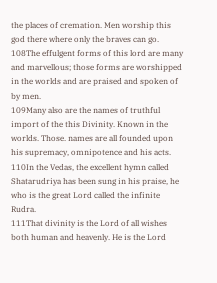the places of cremation. Men worship this god there where only the braves can go.
108The effulgent forms of this lord are many and marvellous; those forms are worshipped in the worlds and are praised and spoken of by men.
109Many also are the names of truthful import of the this Divinity. Known in the worlds. Those. names are all founded upon his supremacy, omnipotence and his acts.
110In the Vedas, the excellent hymn called Shatarudriya has been sung in his praise, he who is the great Lord called the infinite Rudra.
111That divinity is the Lord of all wishes both human and heavenly. He is the Lord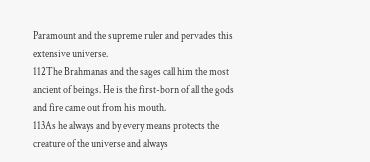Paramount and the supreme ruler and pervades this extensive universe.
112The Brahmanas and the sages call him the most ancient of beings. He is the first-born of all the gods and fire came out from his mouth.
113As he always and by every means protects the creature of the universe and always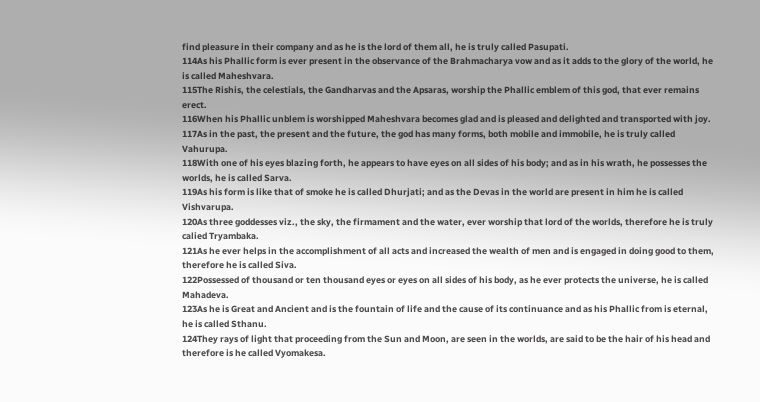find pleasure in their company and as he is the lord of them all, he is truly called Pasupati.
114As his Phallic form is ever present in the observance of the Brahmacharya vow and as it adds to the glory of the world, he is called Maheshvara.
115The Rishis, the celestials, the Gandharvas and the Apsaras, worship the Phallic emblem of this god, that ever remains erect.
116When his Phallic unblem is worshipped Maheshvara becomes glad and is pleased and delighted and transported with joy.
117As in the past, the present and the future, the god has many forms, both mobile and immobile, he is truly called Vahurupa.
118With one of his eyes blazing forth, he appears to have eyes on all sides of his body; and as in his wrath, he possesses the worlds, he is called Sarva.
119As his form is like that of smoke he is called Dhurjati; and as the Devas in the world are present in him he is called Vishvarupa.
120As three goddesses viz., the sky, the firmament and the water, ever worship that lord of the worlds, therefore he is truly calied Tryambaka.
121As he ever helps in the accomplishment of all acts and increased the wealth of men and is engaged in doing good to them, therefore he is called Siva.
122Possessed of thousand or ten thousand eyes or eyes on all sides of his body, as he ever protects the universe, he is called Mahadeva.
123As he is Great and Ancient and is the fountain of life and the cause of its continuance and as his Phallic from is eternal, he is called Sthanu.
124They rays of light that proceeding from the Sun and Moon, are seen in the worlds, are said to be the hair of his head and therefore is he called Vyomakesa.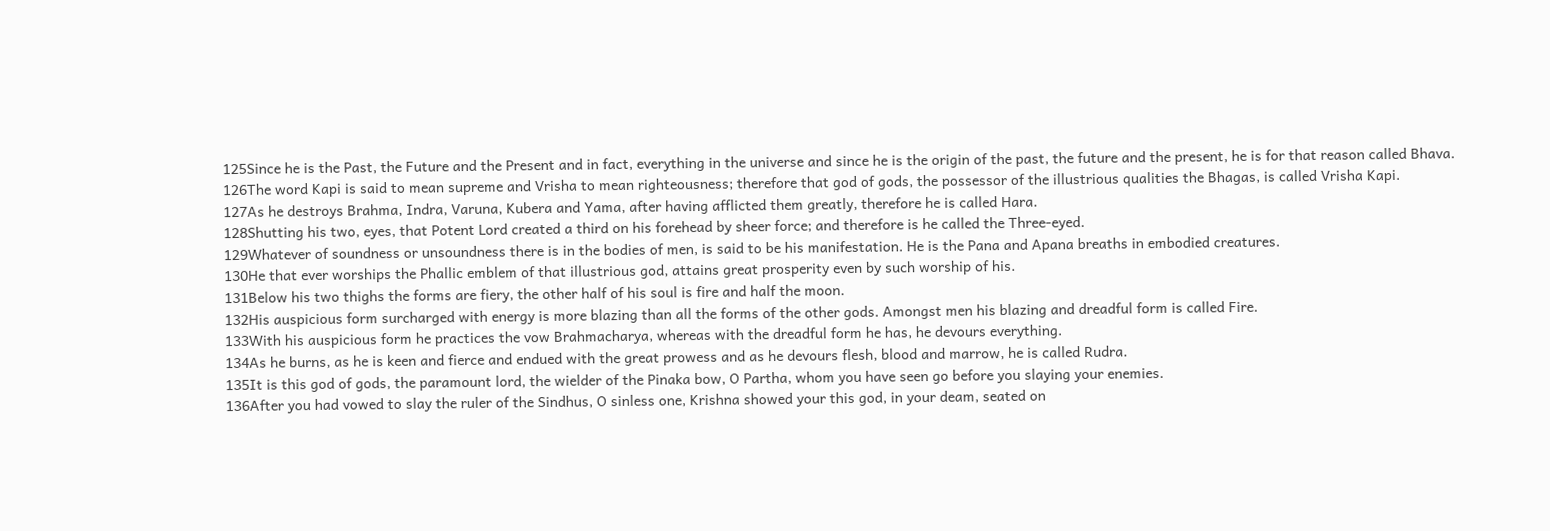125Since he is the Past, the Future and the Present and in fact, everything in the universe and since he is the origin of the past, the future and the present, he is for that reason called Bhava.
126The word Kapi is said to mean supreme and Vrisha to mean righteousness; therefore that god of gods, the possessor of the illustrious qualities the Bhagas, is called Vrisha Kapi.
127As he destroys Brahma, Indra, Varuna, Kubera and Yama, after having afflicted them greatly, therefore he is called Hara.
128Shutting his two, eyes, that Potent Lord created a third on his forehead by sheer force; and therefore is he called the Three-eyed.
129Whatever of soundness or unsoundness there is in the bodies of men, is said to be his manifestation. He is the Pana and Apana breaths in embodied creatures.
130He that ever worships the Phallic emblem of that illustrious god, attains great prosperity even by such worship of his.
131Below his two thighs the forms are fiery, the other half of his soul is fire and half the moon.
132His auspicious form surcharged with energy is more blazing than all the forms of the other gods. Amongst men his blazing and dreadful form is called Fire.
133With his auspicious form he practices the vow Brahmacharya, whereas with the dreadful form he has, he devours everything.
134As he burns, as he is keen and fierce and endued with the great prowess and as he devours flesh, blood and marrow, he is called Rudra.
135It is this god of gods, the paramount lord, the wielder of the Pinaka bow, O Partha, whom you have seen go before you slaying your enemies.
136After you had vowed to slay the ruler of the Sindhus, O sinless one, Krishna showed your this god, in your deam, seated on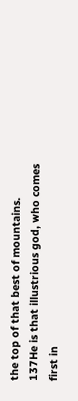the top of that best of mountains.
137He is that illustrious god, who comes first in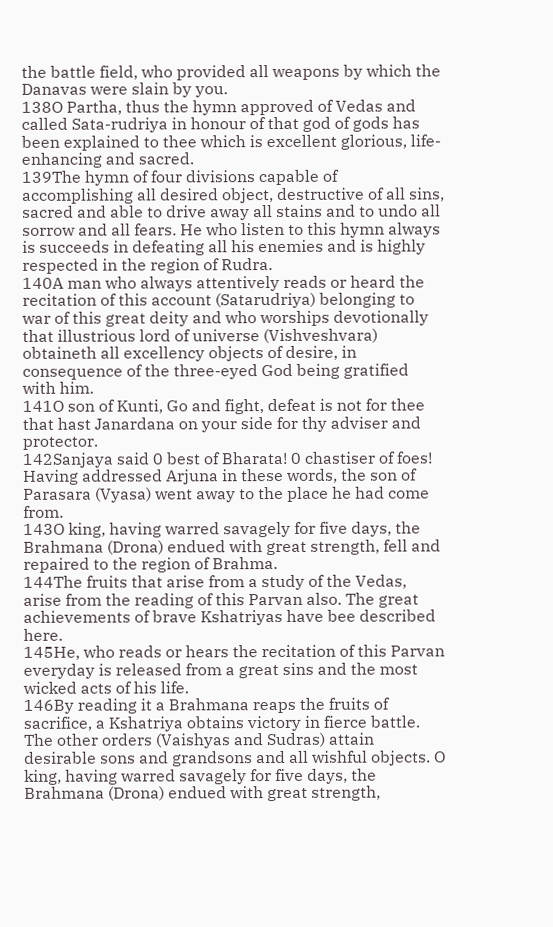the battle field, who provided all weapons by which the Danavas were slain by you.
138O Partha, thus the hymn approved of Vedas and called Sata-rudriya in honour of that god of gods has been explained to thee which is excellent glorious, life-enhancing and sacred.
139The hymn of four divisions capable of accomplishing all desired object, destructive of all sins, sacred and able to drive away all stains and to undo all sorrow and all fears. He who listen to this hymn always is succeeds in defeating all his enemies and is highly respected in the region of Rudra.
140A man who always attentively reads or heard the recitation of this account (Satarudriya) belonging to war of this great deity and who worships devotionally that illustrious lord of universe (Vishveshvara) obtaineth all excellency objects of desire, in consequence of the three-eyed God being gratified with him.
141O son of Kunti, Go and fight, defeat is not for thee that hast Janardana on your side for thy adviser and protector.
142Sanjaya said 0 best of Bharata! 0 chastiser of foes! Having addressed Arjuna in these words, the son of Parasara (Vyasa) went away to the place he had come from.
143O king, having warred savagely for five days, the Brahmana (Drona) endued with great strength, fell and repaired to the region of Brahma.
144The fruits that arise from a study of the Vedas, arise from the reading of this Parvan also. The great achievements of brave Kshatriyas have bee described here.
145He, who reads or hears the recitation of this Parvan everyday is released from a great sins and the most wicked acts of his life.
146By reading it a Brahmana reaps the fruits of sacrifice, a Kshatriya obtains victory in fierce battle. The other orders (Vaishyas and Sudras) attain desirable sons and grandsons and all wishful objects. O king, having warred savagely for five days, the Brahmana (Drona) endued with great strength,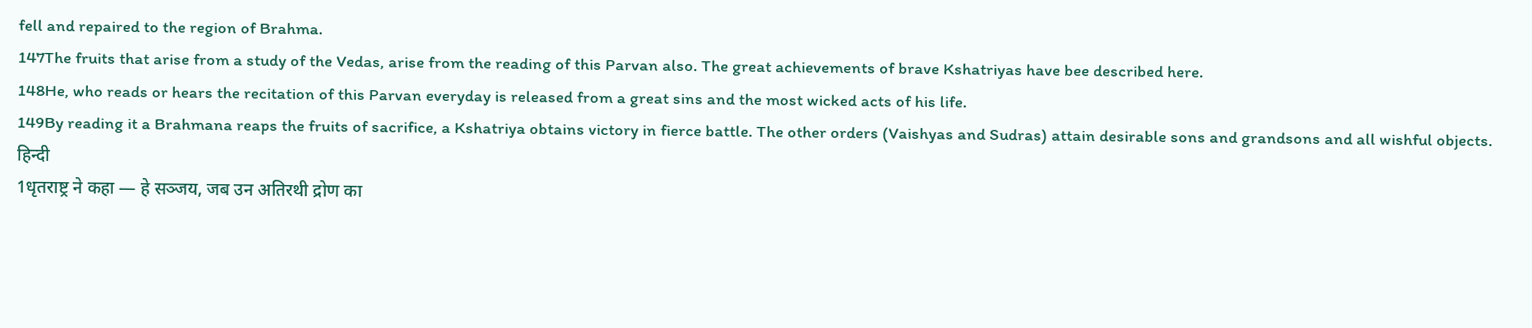fell and repaired to the region of Brahma.
147The fruits that arise from a study of the Vedas, arise from the reading of this Parvan also. The great achievements of brave Kshatriyas have bee described here.
148He, who reads or hears the recitation of this Parvan everyday is released from a great sins and the most wicked acts of his life.
149By reading it a Brahmana reaps the fruits of sacrifice, a Kshatriya obtains victory in fierce battle. The other orders (Vaishyas and Sudras) attain desirable sons and grandsons and all wishful objects.
हिन्दी
1धृतराष्ट्र ने कहा — हे सञ्जय, जब उन अतिरथी द्रोण का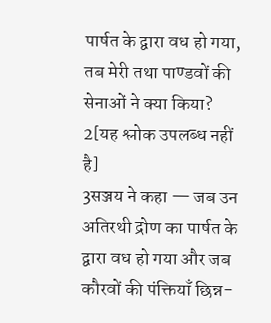पार्षत के द्वारा वध हो गया, तब मेरी तथा पाण्डवों की सेनाओं ने क्या किया?
2[यह श्लोक उपलब्ध नहीं है]
3सञ्जय ने कहा — जब उन अतिरथी द्रोण का पार्षत के द्वारा वध हो गया और जब कौरवों की पंक्तियाँ छिन्न-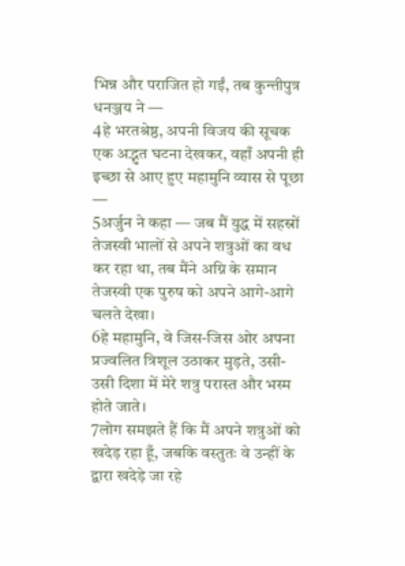भिन्न और पराजित हो गईं, तब कुन्तीपुत्र धनञ्जय ने —
4हे भरतश्रेष्ठ, अपनी विजय की सूचक एक अद्भुत घटना देखकर, वहाँ अपनी ही इच्छा से आए हुए महामुनि व्यास से पूछा —
5अर्जुन ने कहा — जब मैं युद्ध में सहस्रों तेजस्वी भालों से अपने शत्रुओं का वध कर रहा था, तब मैंने अग्नि के समान तेजस्वी एक पुरुष को अपने आगे-आगे चलते देखा।
6हे महामुनि, वे जिस-जिस ओर अपना प्रज्वलित त्रिशूल उठाकर मुड़ते, उसी-उसी दिशा में मेरे शत्रु परास्त और भस्म होते जाते।
7लोग समझते हैं कि मैं अपने शत्रुओं को खदेड़ रहा हूँ, जबकि वस्तुतः वे उन्हीं के द्वारा खदेड़े जा रहे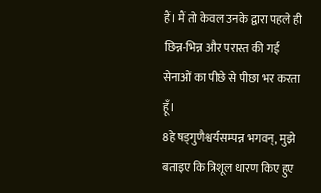हैं। मैं तो केवल उनके द्वारा पहले ही छिन्न-भिन्न और परास्त की गई सेनाओं का पीछे से पीछा भर करता हूँ।
8हे षड्गुणैश्वर्यसम्पन्न भगवन्, मुझे बताइए कि त्रिशूल धारण किए हुए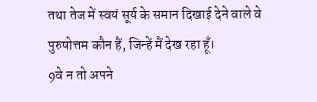तथा तेज में स्वयं सूर्य के समान दिखाई देने वाले वे पुरुषोत्तम कौन हैं, जिन्हें मैं देख रहा हूँ।
9वे न तो अपने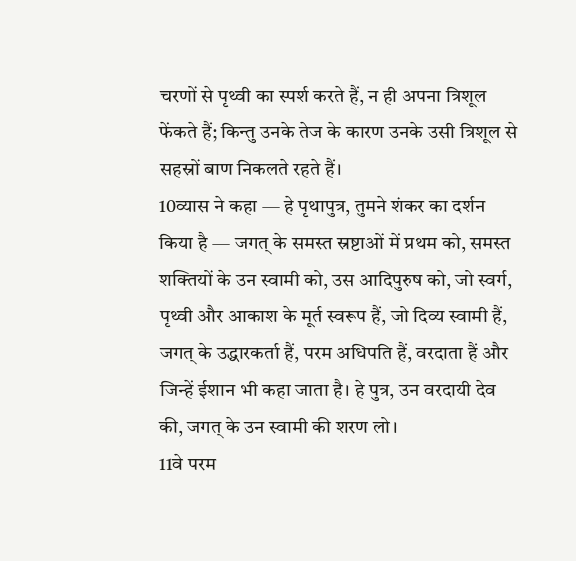चरणों से पृथ्वी का स्पर्श करते हैं, न ही अपना त्रिशूल फेंकते हैं; किन्तु उनके तेज के कारण उनके उसी त्रिशूल से सहस्रों बाण निकलते रहते हैं।
10व्यास ने कहा — हे पृथापुत्र, तुमने शंकर का दर्शन किया है — जगत् के समस्त स्रष्टाओं में प्रथम को, समस्त शक्तियों के उन स्वामी को, उस आदिपुरुष को, जो स्वर्ग, पृथ्वी और आकाश के मूर्त स्वरूप हैं, जो दिव्य स्वामी हैं, जगत् के उद्धारकर्ता हैं, परम अधिपति हैं, वरदाता हैं और जिन्हें ईशान भी कहा जाता है। हे पुत्र, उन वरदायी देव की, जगत् के उन स्वामी की शरण लो।
11वे परम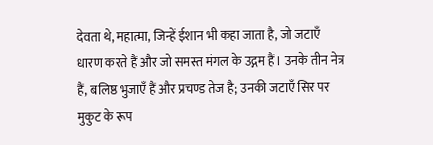देवता थे, महात्मा, जिन्हें ईशान भी कहा जाता है, जो जटाएँ धारण करते हैं और जो समस्त मंगल के उद्गम हैं। उनके तीन नेत्र हैं, बलिष्ठ भुजाएँ हैं और प्रचण्ड तेज है; उनकी जटाएँ सिर पर मुकुट के रूप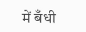में बँधी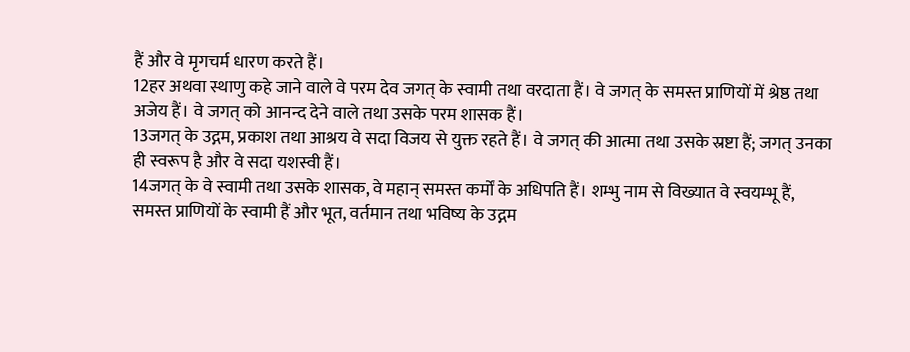हैं और वे मृगचर्म धारण करते हैं।
12हर अथवा स्थाणु कहे जाने वाले वे परम देव जगत् के स्वामी तथा वरदाता हैं। वे जगत् के समस्त प्राणियों में श्रेष्ठ तथा अजेय हैं। वे जगत् को आनन्द देने वाले तथा उसके परम शासक हैं।
13जगत् के उद्गम, प्रकाश तथा आश्रय वे सदा विजय से युक्त रहते हैं। वे जगत् की आत्मा तथा उसके स्रष्टा हैं; जगत् उनका ही स्वरूप है और वे सदा यशस्वी हैं।
14जगत् के वे स्वामी तथा उसके शासक, वे महान् समस्त कर्मों के अधिपति हैं। शम्भु नाम से विख्यात वे स्वयम्भू हैं, समस्त प्राणियों के स्वामी हैं और भूत, वर्तमान तथा भविष्य के उद्गम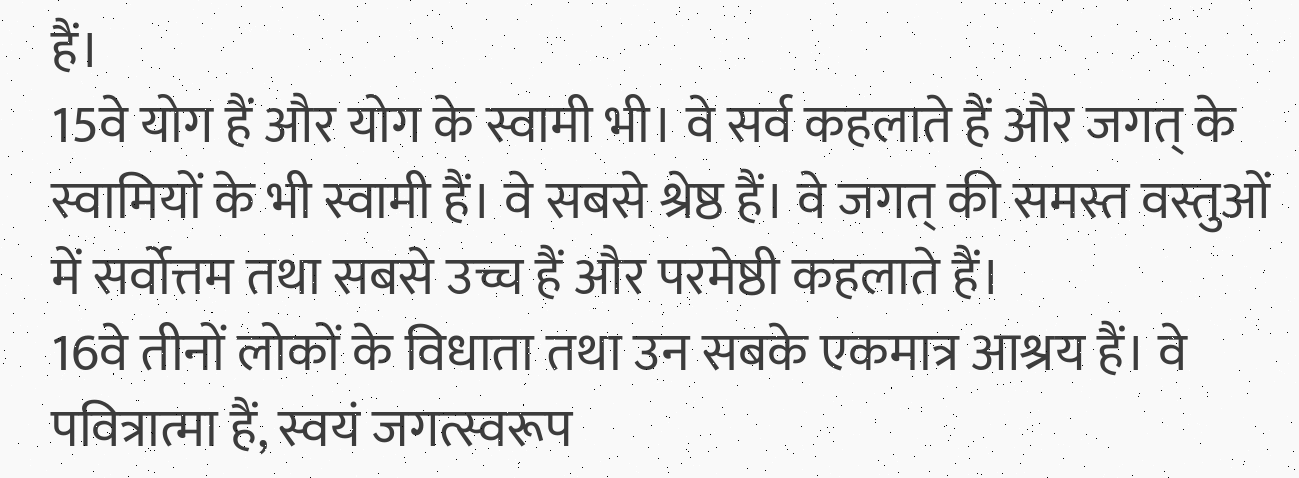हैं।
15वे योग हैं और योग के स्वामी भी। वे सर्व कहलाते हैं और जगत् के स्वामियों के भी स्वामी हैं। वे सबसे श्रेष्ठ हैं। वे जगत् की समस्त वस्तुओं में सर्वोत्तम तथा सबसे उच्च हैं और परमेष्ठी कहलाते हैं।
16वे तीनों लोकों के विधाता तथा उन सबके एकमात्र आश्रय हैं। वे पवित्रात्मा हैं, स्वयं जगत्स्वरूप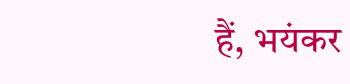हैं, भयंकर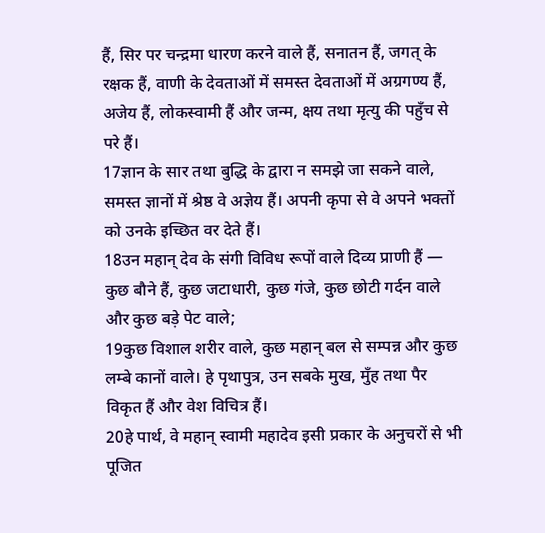हैं, सिर पर चन्द्रमा धारण करने वाले हैं, सनातन हैं, जगत् के रक्षक हैं, वाणी के देवताओं में समस्त देवताओं में अग्रगण्य हैं, अजेय हैं, लोकस्वामी हैं और जन्म, क्षय तथा मृत्यु की पहुँच से परे हैं।
17ज्ञान के सार तथा बुद्धि के द्वारा न समझे जा सकने वाले, समस्त ज्ञानों में श्रेष्ठ वे अज्ञेय हैं। अपनी कृपा से वे अपने भक्तों को उनके इच्छित वर देते हैं।
18उन महान् देव के संगी विविध रूपों वाले दिव्य प्राणी हैं — कुछ बौने हैं, कुछ जटाधारी, कुछ गंजे, कुछ छोटी गर्दन वाले और कुछ बड़े पेट वाले;
19कुछ विशाल शरीर वाले, कुछ महान् बल से सम्पन्न और कुछ लम्बे कानों वाले। हे पृथापुत्र, उन सबके मुख, मुँह तथा पैर विकृत हैं और वेश विचित्र हैं।
20हे पार्थ, वे महान् स्वामी महादेव इसी प्रकार के अनुचरों से भी पूजित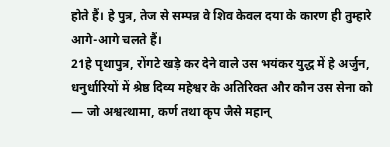होते हैं। हे पुत्र, तेज से सम्पन्न वे शिव केवल दया के कारण ही तुम्हारे आगे-आगे चलते हैं।
21हे पृथापुत्र, रोंगटे खड़े कर देने वाले उस भयंकर युद्ध में हे अर्जुन, धनुर्धारियों में श्रेष्ठ दिव्य महेश्वर के अतिरिक्त और कौन उस सेना को — जो अश्वत्थामा, कर्ण तथा कृप जैसे महान्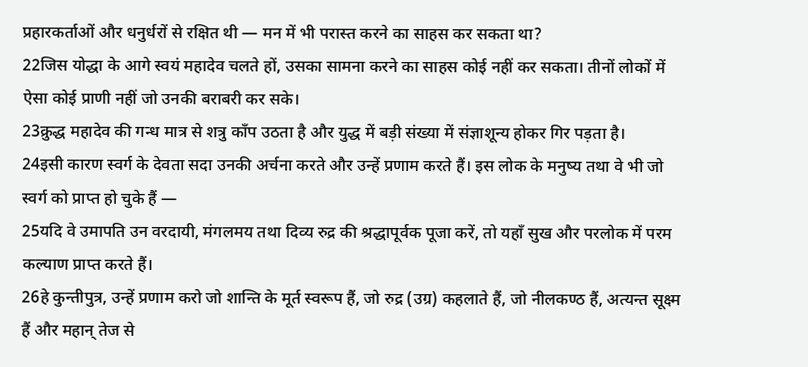प्रहारकर्ताओं और धनुर्धरों से रक्षित थी — मन में भी परास्त करने का साहस कर सकता था?
22जिस योद्धा के आगे स्वयं महादेव चलते हों, उसका सामना करने का साहस कोई नहीं कर सकता। तीनों लोकों में ऐसा कोई प्राणी नहीं जो उनकी बराबरी कर सके।
23क्रुद्ध महादेव की गन्ध मात्र से शत्रु काँप उठता है और युद्ध में बड़ी संख्या में संज्ञाशून्य होकर गिर पड़ता है।
24इसी कारण स्वर्ग के देवता सदा उनकी अर्चना करते और उन्हें प्रणाम करते हैं। इस लोक के मनुष्य तथा वे भी जो स्वर्ग को प्राप्त हो चुके हैं —
25यदि वे उमापति उन वरदायी, मंगलमय तथा दिव्य रुद्र की श्रद्धापूर्वक पूजा करें, तो यहाँ सुख और परलोक में परम कल्याण प्राप्त करते हैं।
26हे कुन्तीपुत्र, उन्हें प्रणाम करो जो शान्ति के मूर्त स्वरूप हैं, जो रुद्र (उग्र) कहलाते हैं, जो नीलकण्ठ हैं, अत्यन्त सूक्ष्म हैं और महान् तेज से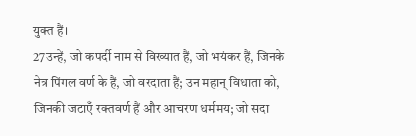युक्त हैं।
27उन्हें, जो कपर्दी नाम से विख्यात हैं, जो भयंकर हैं, जिनके नेत्र पिंगल वर्ण के हैं, जो वरदाता हैं; उन महान् विधाता को, जिनकी जटाएँ रक्तवर्ण हैं और आचरण धर्ममय; जो सदा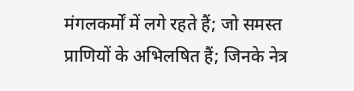मंगलकर्मों में लगे रहते हैं; जो समस्त प्राणियों के अभिलषित हैं; जिनके नेत्र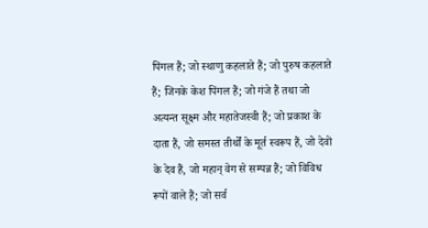पिंगल हैं; जो स्थाणु कहलाते हैं; जो पुरुष कहलाते हैं; जिनके केश पिंगल हैं; जो गंजे हैं तथा जो अत्यन्त सूक्ष्म और महातेजस्वी हैं; जो प्रकाश के दाता हैं, जो समस्त तीर्थों के मूर्त स्वरूप हैं, जो देवों के देव हैं, जो महान् वेग से सम्पन्न हैं; जो विविध रूपों वाले हैं; जो सर्व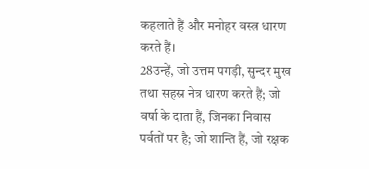कहलाते हैं और मनोहर वस्त्र धारण करते हैं।
28उन्हें, जो उत्तम पगड़ी, सुन्दर मुख तथा सहस्र नेत्र धारण करते हैं; जो वर्षा के दाता हैं, जिनका निवास पर्वतों पर है; जो शान्ति हैं, जो रक्षक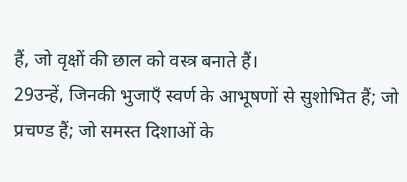हैं, जो वृक्षों की छाल को वस्त्र बनाते हैं।
29उन्हें, जिनकी भुजाएँ स्वर्ण के आभूषणों से सुशोभित हैं; जो प्रचण्ड हैं; जो समस्त दिशाओं के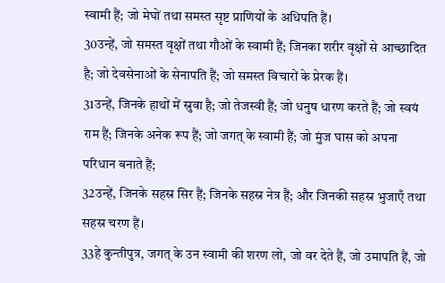स्वामी हैं; जो मेघों तथा समस्त सृष्ट प्राणियों के अधिपति हैं।
30उन्हें, जो समस्त वृक्षों तथा गौओं के स्वामी हैं; जिनका शरीर वृक्षों से आच्छादित है; जो देवसेनाओं के सेनापति हैं; जो समस्त विचारों के प्रेरक हैं।
31उन्हें, जिनके हाथों में स्रुवा है; जो तेजस्वी हैं; जो धनुष धारण करते हैं; जो स्वयं राम हैं; जिनके अनेक रूप हैं; जो जगत् के स्वामी हैं; जो मुंज घास को अपना परिधान बनाते हैं;
32उन्हें, जिनके सहस्र सिर हैं; जिनके सहस्र नेत्र हैं; और जिनकी सहस्र भुजाएँ तथा सहस्र चरण हैं।
33हे कुन्तीपुत्र, जगत् के उन स्वामी की शरण लो, जो वर देते हैं, जो उमापति हैं, जो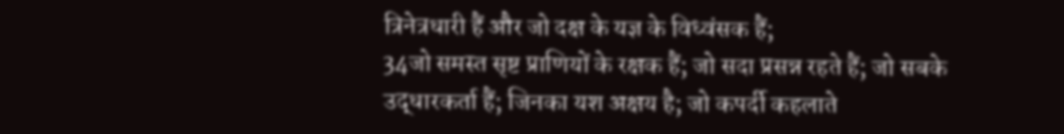त्रिनेत्रधारी हैं और जो दक्ष के यज्ञ के विध्वंसक हैं;
34जो समस्त सृष्ट प्राणियों के रक्षक हैं; जो सदा प्रसन्न रहते हैं; जो सबके उद्धारकर्ता हैं; जिनका यश अक्षय है; जो कपर्दी कहलाते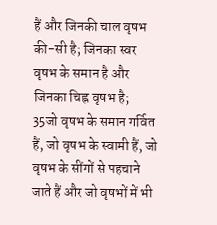हैं और जिनकी चाल वृषभ की-सी है; जिनका स्वर वृषभ के समान है और जिनका चिह्न वृषभ है;
35जो वृषभ के समान गर्वित हैं, जो वृषभ के स्वामी हैं, जो वृषभ के सींगों से पहचाने जाते हैं और जो वृषभों में भी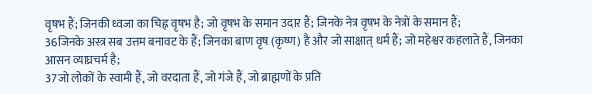वृषभ हैं; जिनकी ध्वजा का चिह्न वृषभ है; जो वृषभ के समान उदार हैं; जिनके नेत्र वृषभ के नेत्रों के समान हैं;
36जिनके अस्त्र सब उत्तम बनावट के हैं; जिनका बाण वृष (कृष्ण) है और जो साक्षात् धर्म हैं; जो महेश्वर कहलाते हैं, जिनका आसन व्याघ्रचर्म है;
37जो लोकों के स्वामी हैं, जो वरदाता हैं, जो गंजे हैं, जो ब्राह्मणों के प्रति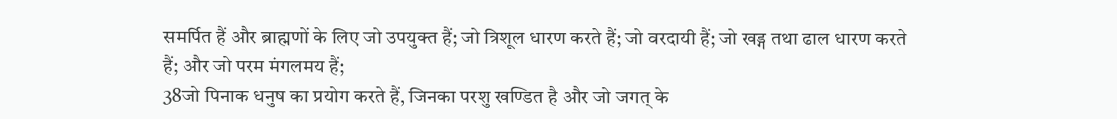समर्पित हैं और ब्राह्मणों के लिए जो उपयुक्त हैं; जो त्रिशूल धारण करते हैं; जो वरदायी हैं; जो खड्ग तथा ढाल धारण करते हैं; और जो परम मंगलमय हैं;
38जो पिनाक धनुष का प्रयोग करते हैं, जिनका परशु खण्डित है और जो जगत् के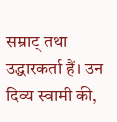सम्राट् तथा उद्धारकर्ता हैं। उन दिव्य स्वामी की,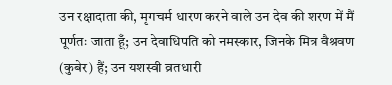उन रक्षादाता की, मृगचर्म धारण करने वाले उन देव की शरण में मैं पूर्णतः जाता हूँ; उन देवाधिपति को नमस्कार, जिनके मित्र वैश्रवण (कुबेर) हैं; उन यशस्वी व्रतधारी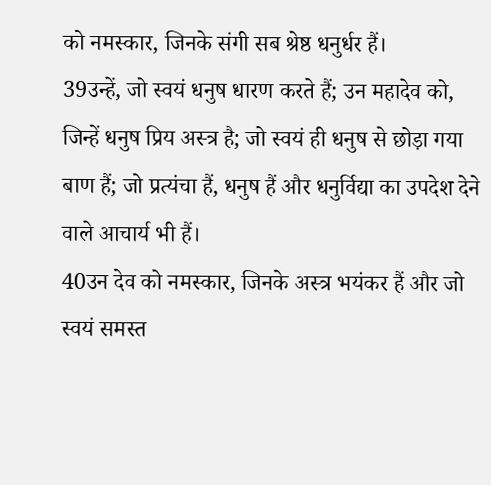को नमस्कार, जिनके संगी सब श्रेष्ठ धनुर्धर हैं।
39उन्हें, जो स्वयं धनुष धारण करते हैं; उन महादेव को, जिन्हें धनुष प्रिय अस्त्र है; जो स्वयं ही धनुष से छोड़ा गया बाण हैं; जो प्रत्यंचा हैं, धनुष हैं और धनुर्विद्या का उपदेश देने वाले आचार्य भी हैं।
40उन देव को नमस्कार, जिनके अस्त्र भयंकर हैं और जो स्वयं समस्त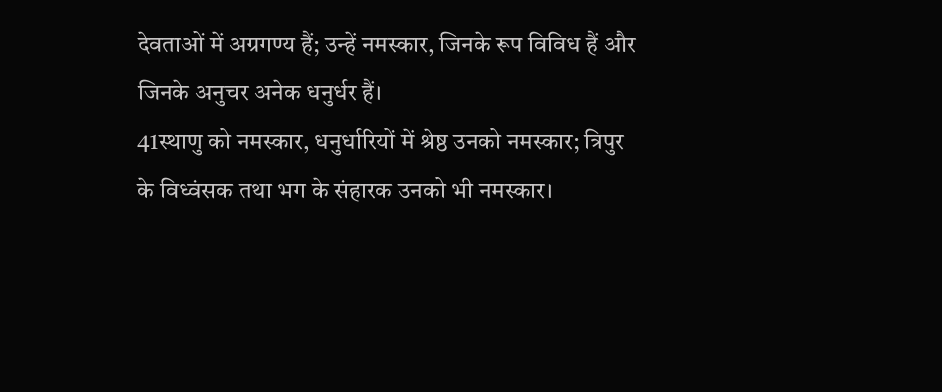देवताओं में अग्रगण्य हैं; उन्हें नमस्कार, जिनके रूप विविध हैं और जिनके अनुचर अनेक धनुर्धर हैं।
41स्थाणु को नमस्कार, धनुर्धारियों में श्रेष्ठ उनको नमस्कार; त्रिपुर के विध्वंसक तथा भग के संहारक उनको भी नमस्कार।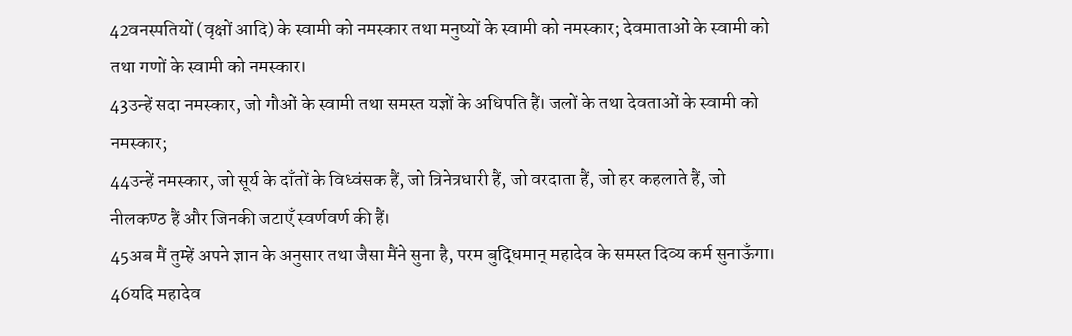42वनस्पतियों (वृक्षों आदि) के स्वामी को नमस्कार तथा मनुष्यों के स्वामी को नमस्कार; देवमाताओं के स्वामी को तथा गणों के स्वामी को नमस्कार।
43उन्हें सदा नमस्कार, जो गौओं के स्वामी तथा समस्त यज्ञों के अधिपति हैं। जलों के तथा देवताओं के स्वामी को नमस्कार;
44उन्हें नमस्कार, जो सूर्य के दाँतों के विध्वंसक हैं, जो त्रिनेत्रधारी हैं, जो वरदाता हैं, जो हर कहलाते हैं, जो नीलकण्ठ हैं और जिनकी जटाएँ स्वर्णवर्ण की हैं।
45अब मैं तुम्हें अपने ज्ञान के अनुसार तथा जैसा मैंने सुना है, परम बुद्धिमान् महादेव के समस्त दिव्य कर्म सुनाऊँगा।
46यदि महादेव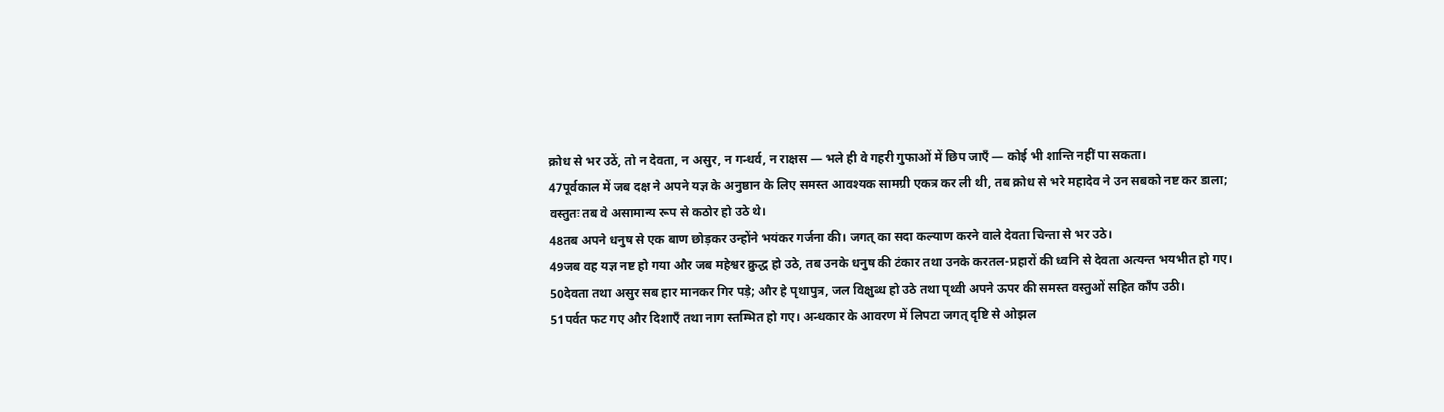क्रोध से भर उठें, तो न देवता, न असुर, न गन्धर्व, न राक्षस — भले ही वे गहरी गुफाओं में छिप जाएँ — कोई भी शान्ति नहीं पा सकता।
47पूर्वकाल में जब दक्ष ने अपने यज्ञ के अनुष्ठान के लिए समस्त आवश्यक सामग्री एकत्र कर ली थी, तब क्रोध से भरे महादेव ने उन सबको नष्ट कर डाला; वस्तुतः तब वे असामान्य रूप से कठोर हो उठे थे।
48तब अपने धनुष से एक बाण छोड़कर उन्होंने भयंकर गर्जना की। जगत् का सदा कल्याण करने वाले देवता चिन्ता से भर उठे।
49जब वह यज्ञ नष्ट हो गया और जब महेश्वर क्रुद्ध हो उठे, तब उनके धनुष की टंकार तथा उनके करतल-प्रहारों की ध्वनि से देवता अत्यन्त भयभीत हो गए।
50देवता तथा असुर सब हार मानकर गिर पड़े; और हे पृथापुत्र, जल विक्षुब्ध हो उठे तथा पृथ्वी अपने ऊपर की समस्त वस्तुओं सहित काँप उठी।
51पर्वत फट गए और दिशाएँ तथा नाग स्तम्भित हो गए। अन्धकार के आवरण में लिपटा जगत् दृष्टि से ओझल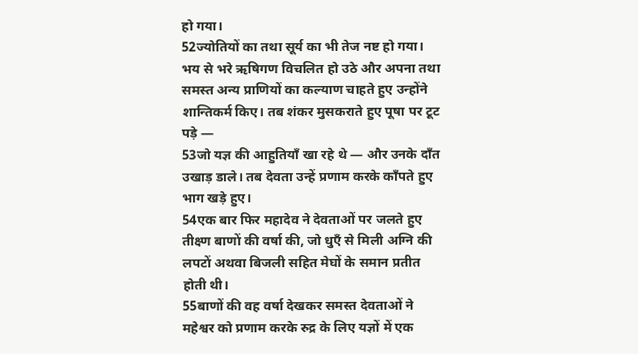हो गया।
52ज्योतियों का तथा सूर्य का भी तेज नष्ट हो गया। भय से भरे ऋषिगण विचलित हो उठे और अपना तथा समस्त अन्य प्राणियों का कल्याण चाहते हुए उन्होंने शान्तिकर्म किए। तब शंकर मुसकराते हुए पूषा पर टूट पड़े —
53जो यज्ञ की आहुतियाँ खा रहे थे — और उनके दाँत उखाड़ डाले। तब देवता उन्हें प्रणाम करके काँपते हुए भाग खड़े हुए।
54एक बार फिर महादेव ने देवताओं पर जलते हुए तीक्ष्ण बाणों की वर्षा की, जो धुएँ से मिली अग्नि की लपटों अथवा बिजली सहित मेघों के समान प्रतीत होती थी।
55बाणों की वह वर्षा देखकर समस्त देवताओं ने महेश्वर को प्रणाम करके रुद्र के लिए यज्ञों में एक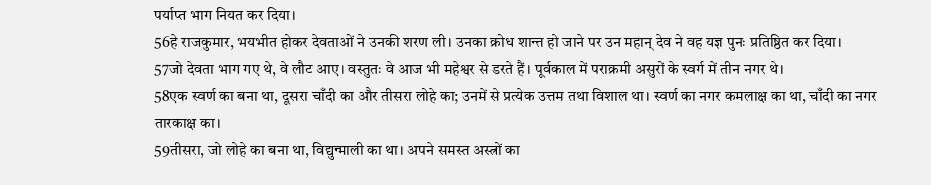पर्याप्त भाग नियत कर दिया।
56हे राजकुमार, भयभीत होकर देवताओं ने उनकी शरण ली। उनका क्रोध शान्त हो जाने पर उन महान् देव ने वह यज्ञ पुनः प्रतिष्ठित कर दिया।
57जो देवता भाग गए थे, वे लौट आए। वस्तुतः वे आज भी महेश्वर से डरते हैं। पूर्वकाल में पराक्रमी असुरों के स्वर्ग में तीन नगर थे।
58एक स्वर्ण का बना था, दूसरा चाँदी का और तीसरा लोहे का; उनमें से प्रत्येक उत्तम तथा विशाल था। स्वर्ण का नगर कमलाक्ष का था, चाँदी का नगर तारकाक्ष का।
59तीसरा, जो लोहे का बना था, विद्युन्माली का था। अपने समस्त अस्त्रों का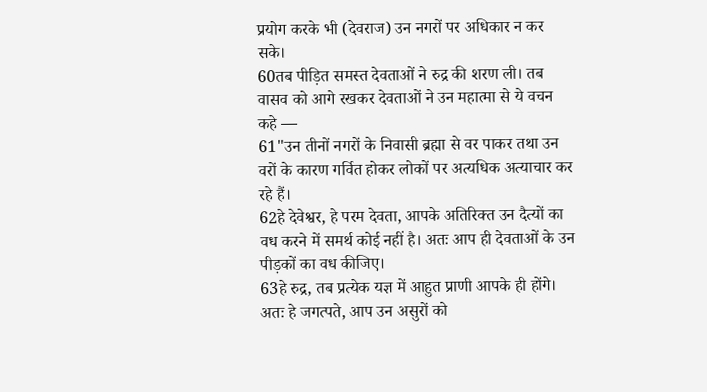प्रयोग करके भी (देवराज) उन नगरों पर अधिकार न कर सके।
60तब पीड़ित समस्त देवताओं ने रुद्र की शरण ली। तब वासव को आगे रखकर देवताओं ने उन महात्मा से ये वचन कहे —
61"उन तीनों नगरों के निवासी ब्रह्मा से वर पाकर तथा उन वरों के कारण गर्वित होकर लोकों पर अत्यधिक अत्याचार कर रहे हैं।
62हे देवेश्वर, हे परम देवता, आपके अतिरिक्त उन दैत्यों का वध करने में समर्थ कोई नहीं है। अतः आप ही देवताओं के उन पीड़कों का वध कीजिए।
63हे रुद्र, तब प्रत्येक यज्ञ में आहुत प्राणी आपके ही होंगे। अतः हे जगत्पते, आप उन असुरों को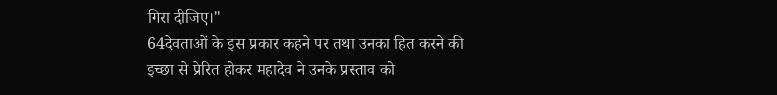गिरा दीजिए।"
64देवताओं के इस प्रकार कहने पर तथा उनका हित करने की इच्छा से प्रेरित होकर महादेव ने उनके प्रस्ताव को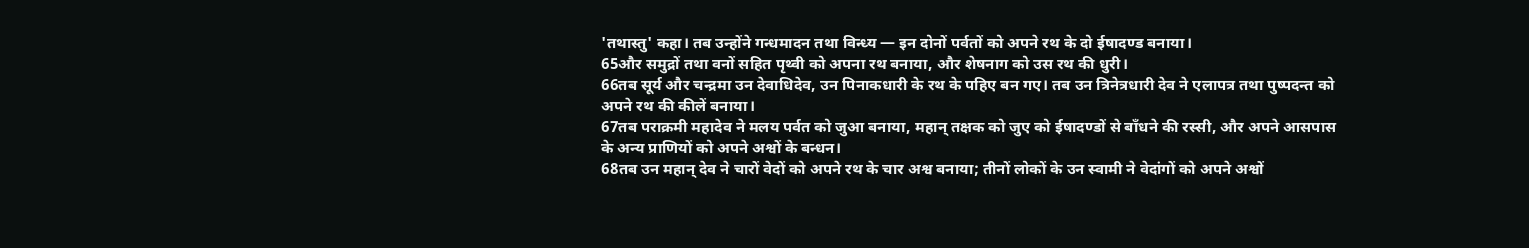'तथास्तु' कहा। तब उन्होंने गन्धमादन तथा विन्ध्य — इन दोनों पर्वतों को अपने रथ के दो ईषादण्ड बनाया।
65और समुद्रों तथा वनों सहित पृथ्वी को अपना रथ बनाया, और शेषनाग को उस रथ की धुरी।
66तब सूर्य और चन्द्रमा उन देवाधिदेव, उन पिनाकधारी के रथ के पहिए बन गए। तब उन त्रिनेत्रधारी देव ने एलापत्र तथा पुष्पदन्त को अपने रथ की कीलें बनाया।
67तब पराक्रमी महादेव ने मलय पर्वत को जुआ बनाया, महान् तक्षक को जुए को ईषादण्डों से बाँधने की रस्सी, और अपने आसपास के अन्य प्राणियों को अपने अश्वों के बन्धन।
68तब उन महान् देव ने चारों वेदों को अपने रथ के चार अश्व बनाया; तीनों लोकों के उन स्वामी ने वेदांगों को अपने अश्वों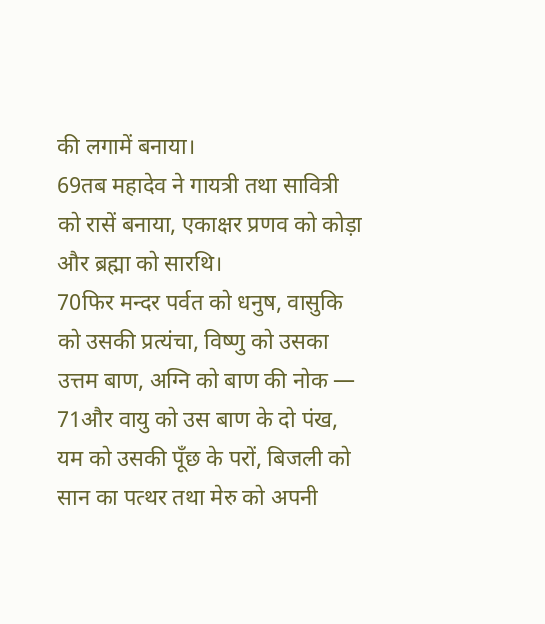की लगामें बनाया।
69तब महादेव ने गायत्री तथा सावित्री को रासें बनाया, एकाक्षर प्रणव को कोड़ा और ब्रह्मा को सारथि।
70फिर मन्दर पर्वत को धनुष, वासुकि को उसकी प्रत्यंचा, विष्णु को उसका उत्तम बाण, अग्नि को बाण की नोक —
71और वायु को उस बाण के दो पंख, यम को उसकी पूँछ के परों, बिजली को सान का पत्थर तथा मेरु को अपनी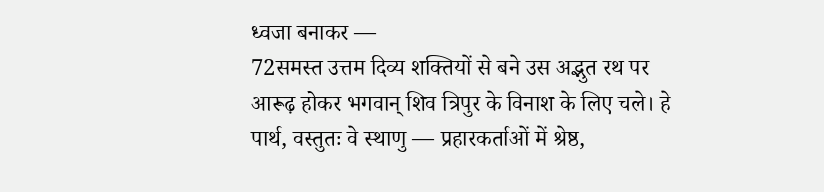ध्वजा बनाकर —
72समस्त उत्तम दिव्य शक्तियों से बने उस अद्भुत रथ पर आरूढ़ होकर भगवान् शिव त्रिपुर के विनाश के लिए चले। हे पार्थ, वस्तुतः वे स्थाणु — प्रहारकर्ताओं में श्रेष्ठ,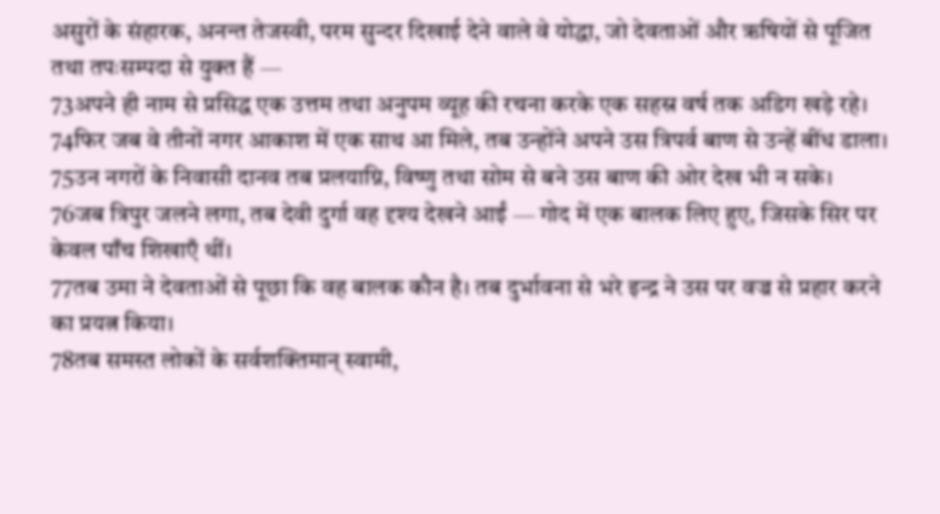असुरों के संहारक, अनन्त तेजस्वी, परम सुन्दर दिखाई देने वाले वे योद्धा, जो देवताओं और ऋषियों से पूजित तथा तपःसम्पदा से युक्त हैं —
73अपने ही नाम से प्रसिद्ध एक उत्तम तथा अनुपम व्यूह की रचना करके एक सहस्र वर्ष तक अडिग खड़े रहे।
74फिर जब वे तीनों नगर आकाश में एक साथ आ मिले, तब उन्होंने अपने उस त्रिपर्व बाण से उन्हें बींध डाला।
75उन नगरों के निवासी दानव तब प्रलयाग्नि, विष्णु तथा सोम से बने उस बाण की ओर देख भी न सके।
76जब त्रिपुर जलने लगा, तब देवी दुर्गा वह दृश्य देखने आईं — गोद में एक बालक लिए हुए, जिसके सिर पर केवल पाँच शिखाएँ थीं।
77तब उमा ने देवताओं से पूछा कि वह बालक कौन है। तब दुर्भावना से भरे इन्द्र ने उस पर वज्र से प्रहार करने का प्रयत्न किया।
78तब समस्त लोकों के सर्वशक्तिमान् स्वामी,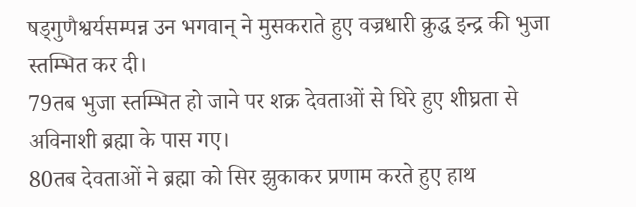षड्गुणैश्वर्यसम्पन्न उन भगवान् ने मुसकराते हुए वज्रधारी क्रुद्ध इन्द्र की भुजा स्तम्भित कर दी।
79तब भुजा स्तम्भित हो जाने पर शक्र देवताओं से घिरे हुए शीघ्रता से अविनाशी ब्रह्मा के पास गए।
80तब देवताओं ने ब्रह्मा को सिर झुकाकर प्रणाम करते हुए हाथ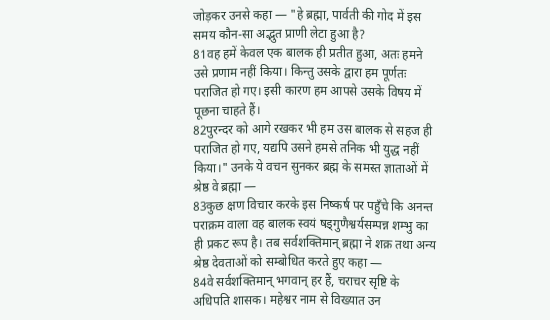जोड़कर उनसे कहा — "हे ब्रह्मा, पार्वती की गोद में इस समय कौन-सा अद्भुत प्राणी लेटा हुआ है?
81वह हमें केवल एक बालक ही प्रतीत हुआ, अतः हमने उसे प्रणाम नहीं किया। किन्तु उसके द्वारा हम पूर्णतः पराजित हो गए। इसी कारण हम आपसे उसके विषय में पूछना चाहते हैं।
82पुरन्दर को आगे रखकर भी हम उस बालक से सहज ही पराजित हो गए, यद्यपि उसने हमसे तनिक भी युद्ध नहीं किया।" उनके ये वचन सुनकर ब्रह्म के समस्त ज्ञाताओं में श्रेष्ठ वे ब्रह्मा —
83कुछ क्षण विचार करके इस निष्कर्ष पर पहुँचे कि अनन्त पराक्रम वाला वह बालक स्वयं षड्गुणैश्वर्यसम्पन्न शम्भु का ही प्रकट रूप है। तब सर्वशक्तिमान् ब्रह्मा ने शक्र तथा अन्य श्रेष्ठ देवताओं को सम्बोधित करते हुए कहा —
84वे सर्वशक्तिमान् भगवान् हर हैं, चराचर सृष्टि के अधिपति शासक। महेश्वर नाम से विख्यात उन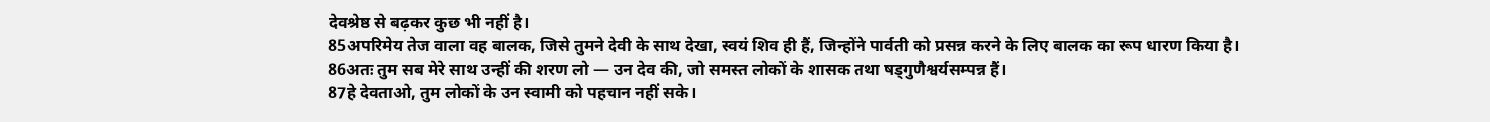देवश्रेष्ठ से बढ़कर कुछ भी नहीं है।
85अपरिमेय तेज वाला वह बालक, जिसे तुमने देवी के साथ देखा, स्वयं शिव ही हैं, जिन्होंने पार्वती को प्रसन्न करने के लिए बालक का रूप धारण किया है।
86अतः तुम सब मेरे साथ उन्हीं की शरण लो — उन देव की, जो समस्त लोकों के शासक तथा षड्गुणैश्वर्यसम्पन्न हैं।
87हे देवताओ, तुम लोकों के उन स्वामी को पहचान नहीं सके।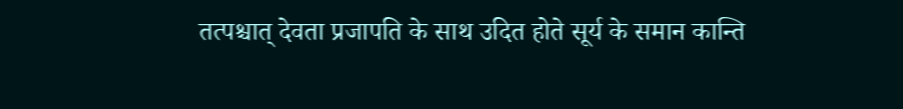तत्पश्चात् देवता प्रजापति के साथ उदित होते सूर्य के समान कान्ति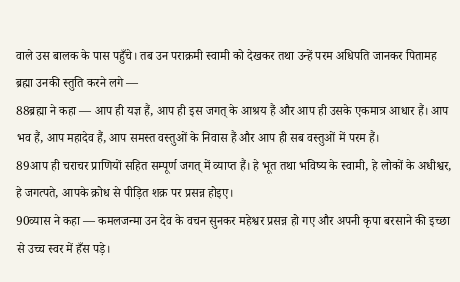वाले उस बालक के पास पहुँचे। तब उन पराक्रमी स्वामी को देखकर तथा उन्हें परम अधिपति जानकर पितामह ब्रह्मा उनकी स्तुति करने लगे —
88ब्रह्मा ने कहा — आप ही यज्ञ हैं, आप ही इस जगत् के आश्रय हैं और आप ही उसके एकमात्र आधार हैं। आप भव हैं, आप महादेव हैं, आप समस्त वस्तुओं के निवास हैं और आप ही सब वस्तुओं में परम हैं।
89आप ही चराचर प्राणियों सहित सम्पूर्ण जगत् में व्याप्त हैं। हे भूत तथा भविष्य के स्वामी, हे लोकों के अधीश्वर, हे जगत्पते, आपके क्रोध से पीड़ित शक्र पर प्रसन्न होइए।
90व्यास ने कहा — कमलजन्मा उन देव के वचन सुनकर महेश्वर प्रसन्न हो गए और अपनी कृपा बरसाने की इच्छा से उच्च स्वर में हँस पड़े।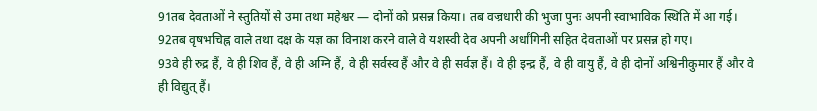91तब देवताओं ने स्तुतियों से उमा तथा महेश्वर — दोनों को प्रसन्न किया। तब वज्रधारी की भुजा पुनः अपनी स्वाभाविक स्थिति में आ गई।
92तब वृषभचिह्न वाले तथा दक्ष के यज्ञ का विनाश करने वाले वे यशस्वी देव अपनी अर्धांगिनी सहित देवताओं पर प्रसन्न हो गए।
93वे ही रुद्र हैं, वे ही शिव हैं, वे ही अग्नि हैं, वे ही सर्वस्व हैं और वे ही सर्वज्ञ हैं। वे ही इन्द्र हैं, वे ही वायु हैं, वे ही दोनों अश्विनीकुमार हैं और वे ही विद्युत् हैं।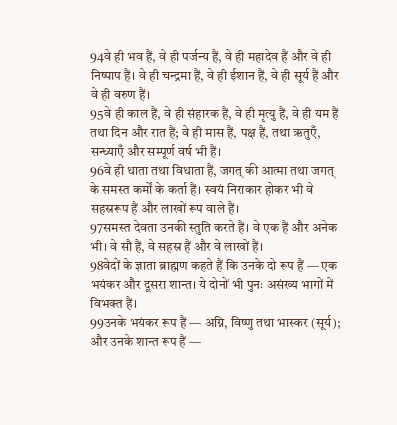94वे ही भव हैं, वे ही पर्जन्य हैं, वे ही महादेव हैं और वे ही निष्पाप हैं। वे ही चन्द्रमा हैं, वे ही ईशान हैं, वे ही सूर्य हैं और वे ही वरुण हैं।
95वे ही काल हैं, वे ही संहारक हैं, वे ही मृत्यु हैं, वे ही यम हैं तथा दिन और रात हैं; वे ही मास हैं, पक्ष हैं, तथा ऋतुएँ, सन्ध्याएँ और सम्पूर्ण वर्ष भी हैं।
96वे ही धाता तथा विधाता हैं, जगत् की आत्मा तथा जगत् के समस्त कर्मों के कर्ता हैं। स्वयं निराकार होकर भी वे सहस्ररूप हैं और लाखों रूप वाले हैं।
97समस्त देवता उनकी स्तुति करते हैं। वे एक हैं और अनेक भी। वे सौ हैं, वे सहस्र हैं और वे लाखों हैं।
98वेदों के ज्ञाता ब्राह्मण कहते हैं कि उनके दो रूप हैं — एक भयंकर और दूसरा शान्त। ये दोनों भी पुनः असंख्य भागों में विभक्त हैं।
99उनके भयंकर रूप हैं — अग्नि, विष्णु तथा भास्कर (सूर्य); और उनके शान्त रूप हैं —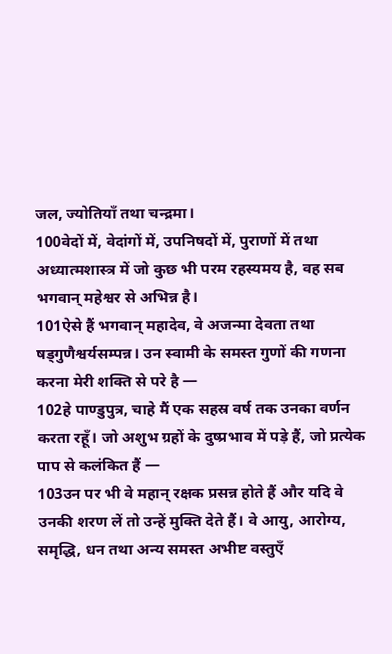जल, ज्योतियाँ तथा चन्द्रमा।
100वेदों में, वेदांगों में, उपनिषदों में, पुराणों में तथा अध्यात्मशास्त्र में जो कुछ भी परम रहस्यमय है, वह सब भगवान् महेश्वर से अभिन्न है।
101ऐसे हैं भगवान् महादेव, वे अजन्मा देवता तथा षड्गुणैश्वर्यसम्पन्न। उन स्वामी के समस्त गुणों की गणना करना मेरी शक्ति से परे है —
102हे पाण्डुपुत्र, चाहे मैं एक सहस्र वर्ष तक उनका वर्णन करता रहूँ। जो अशुभ ग्रहों के दुष्प्रभाव में पड़े हैं, जो प्रत्येक पाप से कलंकित हैं —
103उन पर भी वे महान् रक्षक प्रसन्न होते हैं और यदि वे उनकी शरण लें तो उन्हें मुक्ति देते हैं। वे आयु, आरोग्य, समृद्धि, धन तथा अन्य समस्त अभीष्ट वस्तुएँ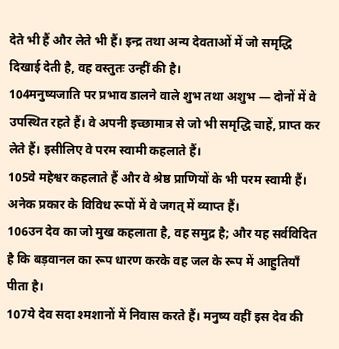देते भी हैं और लेते भी हैं। इन्द्र तथा अन्य देवताओं में जो समृद्धि दिखाई देती है, वह वस्तुतः उन्हीं की है।
104मनुष्यजाति पर प्रभाव डालने वाले शुभ तथा अशुभ — दोनों में वे उपस्थित रहते हैं। वे अपनी इच्छामात्र से जो भी समृद्धि चाहें, प्राप्त कर लेते हैं। इसीलिए वे परम स्वामी कहलाते हैं।
105वे महेश्वर कहलाते हैं और वे श्रेष्ठ प्राणियों के भी परम स्वामी हैं। अनेक प्रकार के विविध रूपों में वे जगत् में व्याप्त हैं।
106उन देव का जो मुख कहलाता है, वह समुद्र है; और यह सर्वविदित है कि बड़वानल का रूप धारण करके वह जल के रूप में आहुतियाँ पीता है।
107ये देव सदा श्मशानों में निवास करते हैं। मनुष्य वहीं इस देव की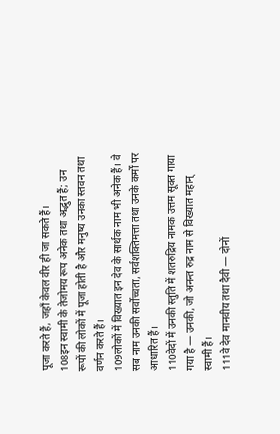पूजा करते हैं, जहाँ केवल वीर ही जा सकते हैं।
108इन स्वामी के तेजोमय रूप अनेक तथा अद्भुत हैं; उन रूपों की लोकों में पूजा होती है और मनुष्य उनका स्तवन तथा वर्णन करते हैं।
109लोकों में विख्यात इन देव के सार्थक नाम भी अनेक हैं। वे सब नाम उनकी सर्वोच्चता, सर्वशक्तिमत्ता तथा उनके कर्मों पर आधारित हैं।
110वेदों में उनकी स्तुति में शतरुद्रिय नामक उत्तम सूक्त गाया गया है — उनकी, जो अनन्त रुद्र नाम से विख्यात महान् स्वामी हैं।
111वे देव मानवीय तथा दैवी — दोनों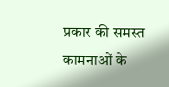प्रकार की समस्त कामनाओं के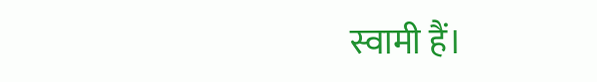स्वामी हैं।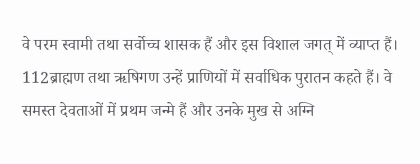वे परम स्वामी तथा सर्वोच्च शासक हैं और इस विशाल जगत् में व्याप्त हैं।
112ब्राह्मण तथा ऋषिगण उन्हें प्राणियों में सर्वाधिक पुरातन कहते हैं। वे समस्त देवताओं में प्रथम जन्मे हैं और उनके मुख से अग्नि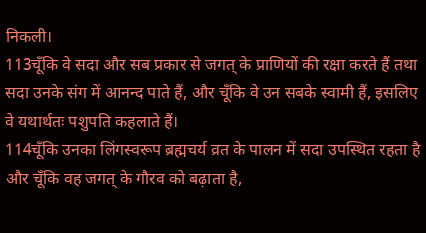निकली।
113चूँकि वे सदा और सब प्रकार से जगत् के प्राणियों की रक्षा करते हैं तथा सदा उनके संग में आनन्द पाते हैं, और चूँकि वे उन सबके स्वामी हैं, इसलिए वे यथार्थतः पशुपति कहलाते हैं।
114चूँकि उनका लिंगस्वरूप ब्रह्मचर्य व्रत के पालन में सदा उपस्थित रहता है और चूँकि वह जगत् के गौरव को बढ़ाता है,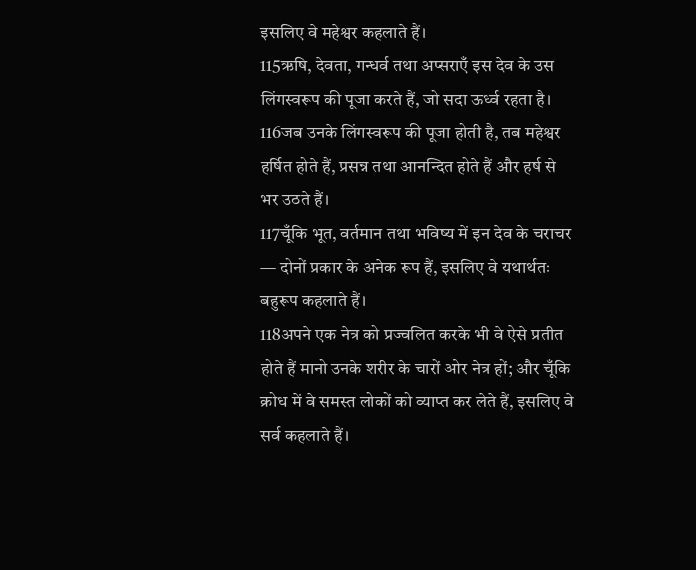इसलिए वे महेश्वर कहलाते हैं।
115ऋषि, देवता, गन्धर्व तथा अप्सराएँ इस देव के उस लिंगस्वरूप की पूजा करते हैं, जो सदा ऊर्ध्व रहता है।
116जब उनके लिंगस्वरूप की पूजा होती है, तब महेश्वर हर्षित होते हैं, प्रसन्न तथा आनन्दित होते हैं और हर्ष से भर उठते हैं।
117चूँकि भूत, वर्तमान तथा भविष्य में इन देव के चराचर — दोनों प्रकार के अनेक रूप हैं, इसलिए वे यथार्थतः बहुरूप कहलाते हैं।
118अपने एक नेत्र को प्रज्वलित करके भी वे ऐसे प्रतीत होते हैं मानो उनके शरीर के चारों ओर नेत्र हों; और चूँकि क्रोध में वे समस्त लोकों को व्याप्त कर लेते हैं, इसलिए वे सर्व कहलाते हैं।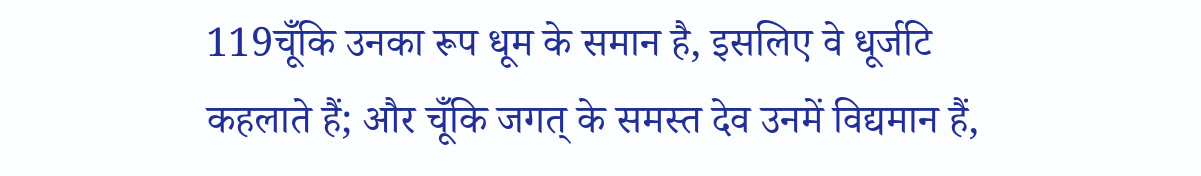119चूँकि उनका रूप धूम के समान है, इसलिए वे धूर्जटि कहलाते हैं; और चूँकि जगत् के समस्त देव उनमें विद्यमान हैं,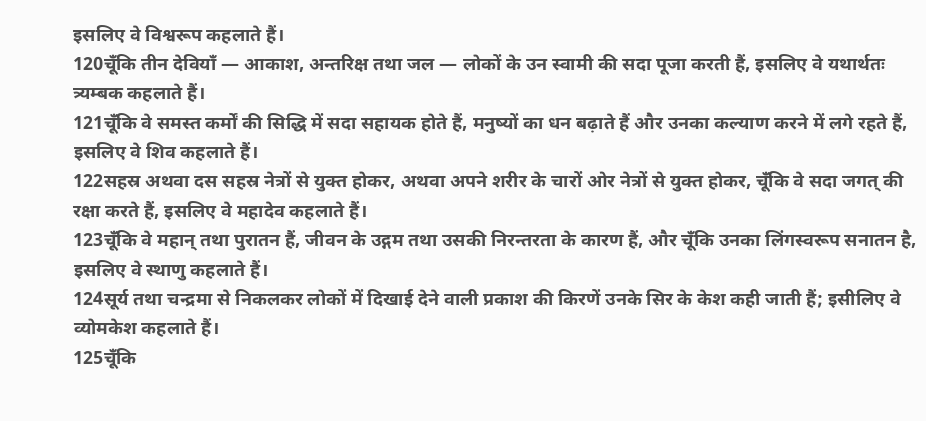इसलिए वे विश्वरूप कहलाते हैं।
120चूँकि तीन देवियाँ — आकाश, अन्तरिक्ष तथा जल — लोकों के उन स्वामी की सदा पूजा करती हैं, इसलिए वे यथार्थतः त्र्यम्बक कहलाते हैं।
121चूँकि वे समस्त कर्मों की सिद्धि में सदा सहायक होते हैं, मनुष्यों का धन बढ़ाते हैं और उनका कल्याण करने में लगे रहते हैं, इसलिए वे शिव कहलाते हैं।
122सहस्र अथवा दस सहस्र नेत्रों से युक्त होकर, अथवा अपने शरीर के चारों ओर नेत्रों से युक्त होकर, चूँकि वे सदा जगत् की रक्षा करते हैं, इसलिए वे महादेव कहलाते हैं।
123चूँकि वे महान् तथा पुरातन हैं, जीवन के उद्गम तथा उसकी निरन्तरता के कारण हैं, और चूँकि उनका लिंगस्वरूप सनातन है, इसलिए वे स्थाणु कहलाते हैं।
124सूर्य तथा चन्द्रमा से निकलकर लोकों में दिखाई देने वाली प्रकाश की किरणें उनके सिर के केश कही जाती हैं; इसीलिए वे व्योमकेश कहलाते हैं।
125चूँकि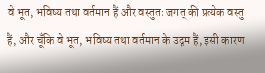वे भूत, भविष्य तथा वर्तमान हैं और वस्तुतः जगत् की प्रत्येक वस्तु हैं, और चूँकि वे भूत, भविष्य तथा वर्तमान के उद्गम हैं, इसी कारण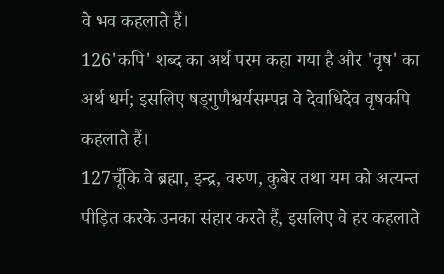वे भव कहलाते हैं।
126'कपि' शब्द का अर्थ परम कहा गया है और 'वृष' का अर्थ धर्म; इसलिए षड्गुणैश्वर्यसम्पन्न वे देवाधिदेव वृषकपि कहलाते हैं।
127चूँकि वे ब्रह्मा, इन्द्र, वरुण, कुबेर तथा यम को अत्यन्त पीड़ित करके उनका संहार करते हैं, इसलिए वे हर कहलाते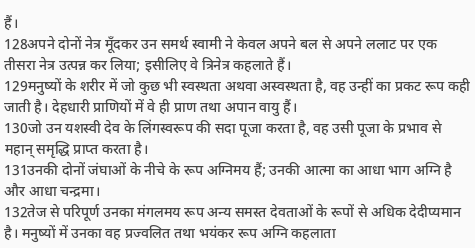हैं।
128अपने दोनों नेत्र मूँदकर उन समर्थ स्वामी ने केवल अपने बल से अपने ललाट पर एक तीसरा नेत्र उत्पन्न कर लिया; इसीलिए वे त्रिनेत्र कहलाते हैं।
129मनुष्यों के शरीर में जो कुछ भी स्वस्थता अथवा अस्वस्थता है, वह उन्हीं का प्रकट रूप कही जाती है। देहधारी प्राणियों में वे ही प्राण तथा अपान वायु हैं।
130जो उन यशस्वी देव के लिंगस्वरूप की सदा पूजा करता है, वह उसी पूजा के प्रभाव से महान् समृद्धि प्राप्त करता है।
131उनकी दोनों जंघाओं के नीचे के रूप अग्निमय हैं; उनकी आत्मा का आधा भाग अग्नि है और आधा चन्द्रमा।
132तेज से परिपूर्ण उनका मंगलमय रूप अन्य समस्त देवताओं के रूपों से अधिक देदीप्यमान है। मनुष्यों में उनका वह प्रज्वलित तथा भयंकर रूप अग्नि कहलाता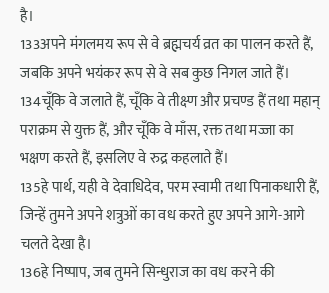है।
133अपने मंगलमय रूप से वे ब्रह्मचर्य व्रत का पालन करते हैं, जबकि अपने भयंकर रूप से वे सब कुछ निगल जाते हैं।
134चूँकि वे जलाते हैं, चूँकि वे तीक्ष्ण और प्रचण्ड हैं तथा महान् पराक्रम से युक्त हैं, और चूँकि वे माँस, रक्त तथा मज्जा का भक्षण करते हैं, इसलिए वे रुद्र कहलाते हैं।
135हे पार्थ, यही वे देवाधिदेव, परम स्वामी तथा पिनाकधारी हैं, जिन्हें तुमने अपने शत्रुओं का वध करते हुए अपने आगे-आगे चलते देखा है।
136हे निष्पाप, जब तुमने सिन्धुराज का वध करने की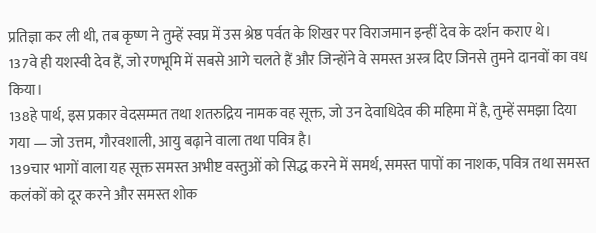प्रतिज्ञा कर ली थी, तब कृष्ण ने तुम्हें स्वप्न में उस श्रेष्ठ पर्वत के शिखर पर विराजमान इन्हीं देव के दर्शन कराए थे।
137वे ही यशस्वी देव हैं, जो रणभूमि में सबसे आगे चलते हैं और जिन्होंने वे समस्त अस्त्र दिए जिनसे तुमने दानवों का वध किया।
138हे पार्थ, इस प्रकार वेदसम्मत तथा शतरुद्रिय नामक वह सूक्त, जो उन देवाधिदेव की महिमा में है, तुम्हें समझा दिया गया — जो उत्तम, गौरवशाली, आयु बढ़ाने वाला तथा पवित्र है।
139चार भागों वाला यह सूक्त समस्त अभीष्ट वस्तुओं को सिद्ध करने में समर्थ, समस्त पापों का नाशक, पवित्र तथा समस्त कलंकों को दूर करने और समस्त शोक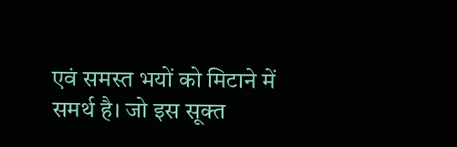एवं समस्त भयों को मिटाने में समर्थ है। जो इस सूक्त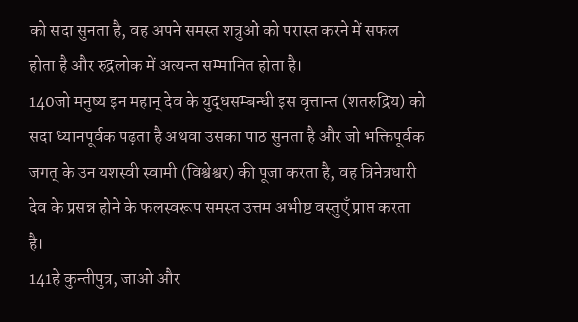को सदा सुनता है, वह अपने समस्त शत्रुओं को परास्त करने में सफल होता है और रुद्रलोक में अत्यन्त सम्मानित होता है।
140जो मनुष्य इन महान् देव के युद्धसम्बन्धी इस वृत्तान्त (शतरुद्रिय) को सदा ध्यानपूर्वक पढ़ता है अथवा उसका पाठ सुनता है और जो भक्तिपूर्वक जगत् के उन यशस्वी स्वामी (विश्वेश्वर) की पूजा करता है, वह त्रिनेत्रधारी देव के प्रसन्न होने के फलस्वरूप समस्त उत्तम अभीष्ट वस्तुएँ प्राप्त करता है।
141हे कुन्तीपुत्र, जाओ और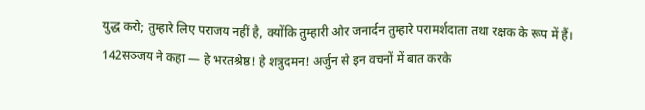युद्ध करो; तुम्हारे लिए पराजय नहीं है, क्योंकि तुम्हारी ओर जनार्दन तुम्हारे परामर्शदाता तथा रक्षक के रूप में हैं।
142सञ्जय ने कहा — हे भरतश्रेष्ठ! हे शत्रुदमन! अर्जुन से इन वचनों में बात करके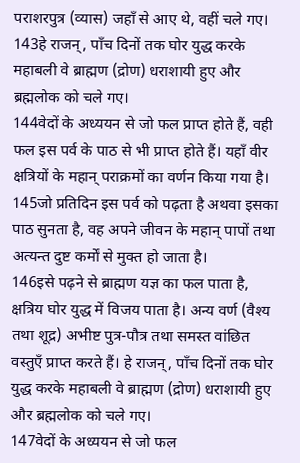पराशरपुत्र (व्यास) जहाँ से आए थे, वहीं चले गए।
143हे राजन्, पाँच दिनों तक घोर युद्ध करके महाबली वे ब्राह्मण (द्रोण) धराशायी हुए और ब्रह्मलोक को चले गए।
144वेदों के अध्ययन से जो फल प्राप्त होते हैं, वही फल इस पर्व के पाठ से भी प्राप्त होते हैं। यहाँ वीर क्षत्रियों के महान् पराक्रमों का वर्णन किया गया है।
145जो प्रतिदिन इस पर्व को पढ़ता है अथवा इसका पाठ सुनता है, वह अपने जीवन के महान् पापों तथा अत्यन्त दुष्ट कर्मों से मुक्त हो जाता है।
146इसे पढ़ने से ब्राह्मण यज्ञ का फल पाता है, क्षत्रिय घोर युद्ध में विजय पाता है। अन्य वर्ण (वैश्य तथा शूद्र) अभीष्ट पुत्र-पौत्र तथा समस्त वांछित वस्तुएँ प्राप्त करते हैं। हे राजन्, पाँच दिनों तक घोर युद्ध करके महाबली वे ब्राह्मण (द्रोण) धराशायी हुए और ब्रह्मलोक को चले गए।
147वेदों के अध्ययन से जो फल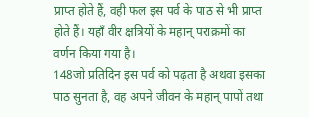प्राप्त होते हैं, वही फल इस पर्व के पाठ से भी प्राप्त होते हैं। यहाँ वीर क्षत्रियों के महान् पराक्रमों का वर्णन किया गया है।
148जो प्रतिदिन इस पर्व को पढ़ता है अथवा इसका पाठ सुनता है, वह अपने जीवन के महान् पापों तथा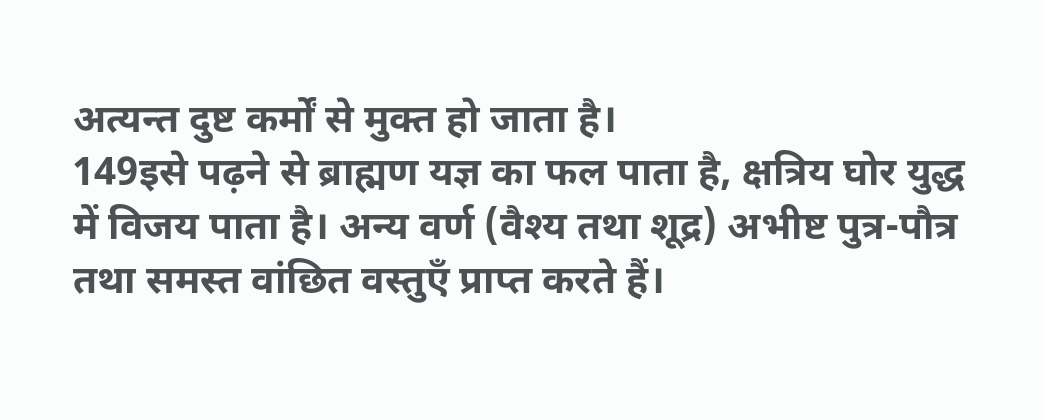अत्यन्त दुष्ट कर्मों से मुक्त हो जाता है।
149इसे पढ़ने से ब्राह्मण यज्ञ का फल पाता है, क्षत्रिय घोर युद्ध में विजय पाता है। अन्य वर्ण (वैश्य तथा शूद्र) अभीष्ट पुत्र-पौत्र तथा समस्त वांछित वस्तुएँ प्राप्त करते हैं।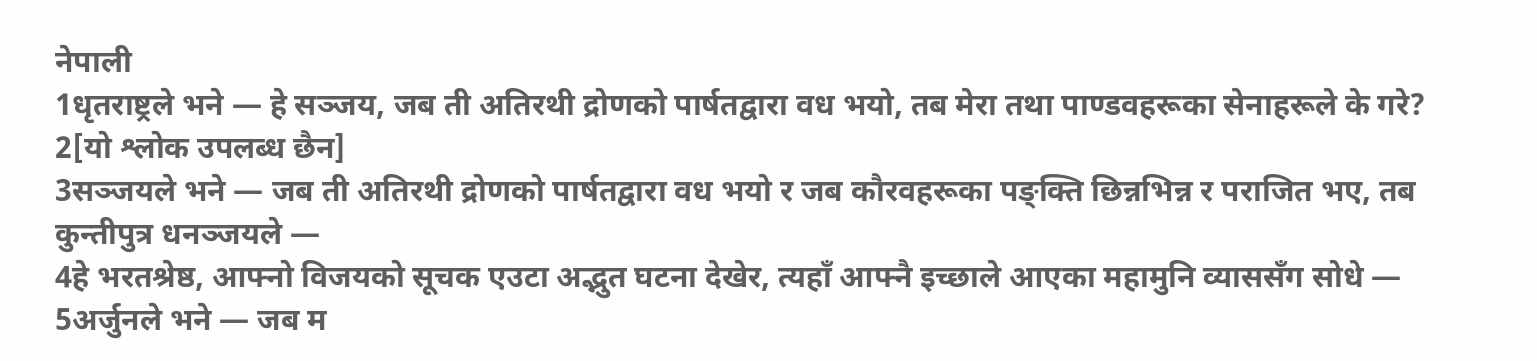नेपाली
1धृतराष्ट्रले भने — हे सञ्जय, जब ती अतिरथी द्रोणको पार्षतद्वारा वध भयो, तब मेरा तथा पाण्डवहरूका सेनाहरूले के गरे?
2[यो श्लोक उपलब्ध छैन]
3सञ्जयले भने — जब ती अतिरथी द्रोणको पार्षतद्वारा वध भयो र जब कौरवहरूका पङ्क्ति छिन्नभिन्न र पराजित भए, तब कुन्तीपुत्र धनञ्जयले —
4हे भरतश्रेष्ठ, आफ्नो विजयको सूचक एउटा अद्भुत घटना देखेर, त्यहाँ आफ्नै इच्छाले आएका महामुनि व्याससँग सोधे —
5अर्जुनले भने — जब म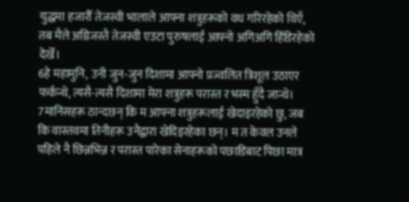युद्धमा हजारौँ तेजस्वी भालाले आफ्ना शत्रुहरूको वध गरिरहेको थिएँ, तब मैले अग्निजस्तै तेजस्वी एउटा पुरुषलाई आफ्नो अगिअगि हिँडिरहेको देखेँ।
6हे महामुनि, उनी जुन-जुन दिशामा आफ्नो प्रज्वलित त्रिशूल उठाएर फर्कन्थे, त्यसै-त्यसै दिशामा मेरा शत्रुहरू परास्त र भस्म हुँदै जान्थे।
7मानिसहरू ठान्दछन् कि म आफ्ना शत्रुहरूलाई खेदाइरहेको छु, जब कि वास्तवमा तिनीहरू उनैद्वारा खेदिइरहेका छन्। म त केवल उनले पहिले नै छिन्नभिन्न र परास्त पारेका सेनाहरूको पछाडिबाट पिछा मात्र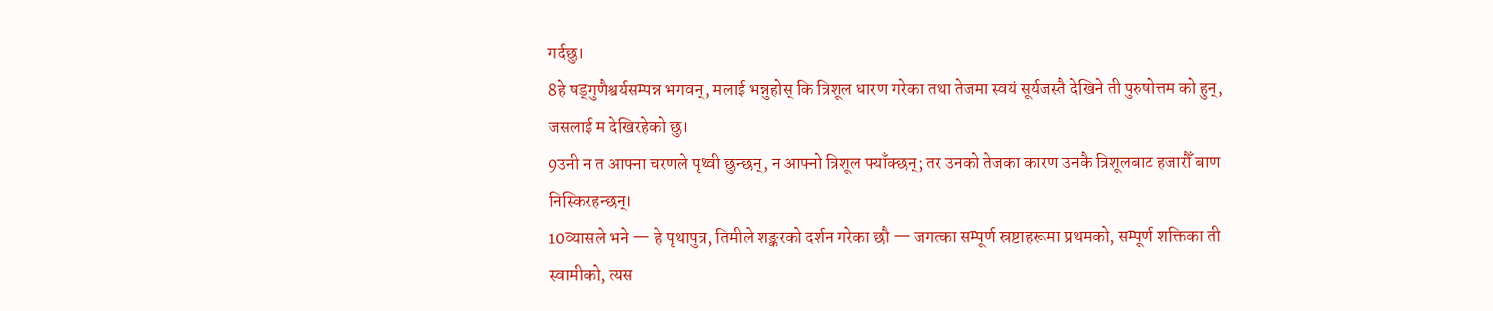गर्दछु।
8हे षड्गुणैश्वर्यसम्पन्न भगवन्, मलाई भन्नुहोस् कि त्रिशूल धारण गरेका तथा तेजमा स्वयं सूर्यजस्तै देखिने ती पुरुषोत्तम को हुन्, जसलाई म देखिरहेको छु।
9उनी न त आफ्ना चरणले पृथ्वी छुन्छन्, न आफ्नो त्रिशूल फ्याँक्छन्; तर उनको तेजका कारण उनकै त्रिशूलबाट हजारौँ बाण निस्किरहन्छन्।
10व्यासले भने — हे पृथापुत्र, तिमीले शङ्करको दर्शन गरेका छौ — जगत्का सम्पूर्ण स्रष्टाहरूमा प्रथमको, सम्पूर्ण शक्तिका ती स्वामीको, त्यस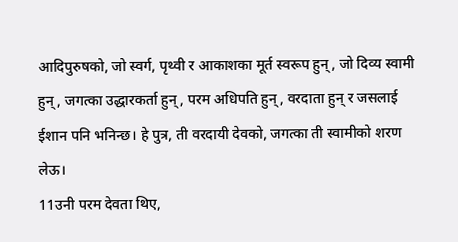आदिपुरुषको, जो स्वर्ग, पृथ्वी र आकाशका मूर्त स्वरूप हुन्, जो दिव्य स्वामी हुन्, जगत्का उद्धारकर्ता हुन्, परम अधिपति हुन्, वरदाता हुन् र जसलाई ईशान पनि भनिन्छ। हे पुत्र, ती वरदायी देवको, जगत्का ती स्वामीको शरण लेऊ।
11उनी परम देवता थिए,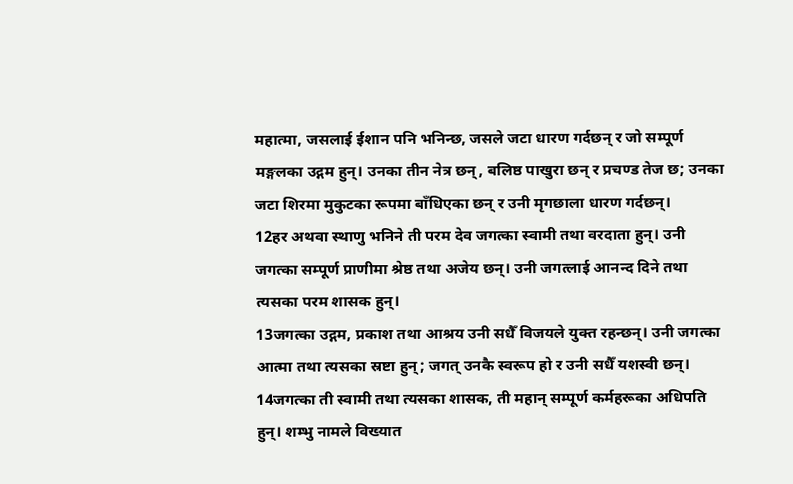महात्मा, जसलाई ईशान पनि भनिन्छ, जसले जटा धारण गर्दछन् र जो सम्पूर्ण मङ्गलका उद्गम हुन्। उनका तीन नेत्र छन्, बलिष्ठ पाखुरा छन् र प्रचण्ड तेज छ; उनका जटा शिरमा मुकुटका रूपमा बाँधिएका छन् र उनी मृगछाला धारण गर्दछन्।
12हर अथवा स्थाणु भनिने ती परम देव जगत्का स्वामी तथा वरदाता हुन्। उनी जगत्का सम्पूर्ण प्राणीमा श्रेष्ठ तथा अजेय छन्। उनी जगत्लाई आनन्द दिने तथा त्यसका परम शासक हुन्।
13जगत्का उद्गम, प्रकाश तथा आश्रय उनी सधैँ विजयले युक्त रहन्छन्। उनी जगत्का आत्मा तथा त्यसका स्रष्टा हुन्; जगत् उनकै स्वरूप हो र उनी सधैँ यशस्वी छन्।
14जगत्का ती स्वामी तथा त्यसका शासक, ती महान् सम्पूर्ण कर्महरूका अधिपति हुन्। शम्भु नामले विख्यात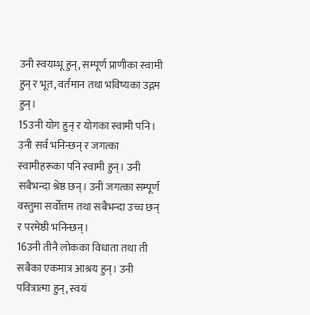उनी स्वयम्भू हुन्, सम्पूर्ण प्राणीका स्वामी हुन् र भूत, वर्तमान तथा भविष्यका उद्गम हुन्।
15उनी योग हुन् र योगका स्वामी पनि। उनी सर्व भनिन्छन् र जगत्का स्वामीहरूका पनि स्वामी हुन्। उनी सबैभन्दा श्रेष्ठ छन्। उनी जगत्का सम्पूर्ण वस्तुमा सर्वोत्तम तथा सबैभन्दा उच्च छन् र परमेष्ठी भनिन्छन्।
16उनी तीनै लोकका विधाता तथा ती सबैका एकमात्र आश्रय हुन्। उनी पवित्रात्मा हुन्, स्वयं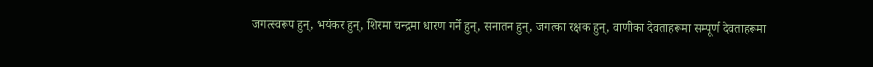जगत्स्वरूप हुन्, भयंकर हुन्, शिरमा चन्द्रमा धारण गर्ने हुन्, सनातन हुन्, जगत्का रक्षक हुन्, वाणीका देवताहरूमा सम्पूर्ण देवताहरूमा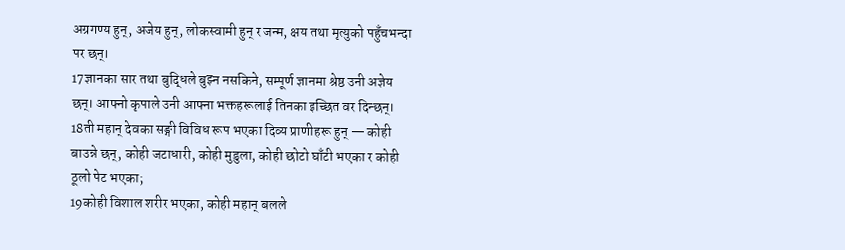अग्रगण्य हुन्, अजेय हुन्, लोकस्वामी हुन् र जन्म, क्षय तथा मृत्युको पहुँचभन्दा पर छन्।
17ज्ञानका सार तथा बुद्धिले बुझ्न नसकिने, सम्पूर्ण ज्ञानमा श्रेष्ठ उनी अज्ञेय छन्। आफ्नो कृपाले उनी आफ्ना भक्तहरूलाई तिनका इच्छित वर दिन्छन्।
18ती महान् देवका सङ्गी विविध रूप भएका दिव्य प्राणीहरू हुन् — कोही बाउन्ने छन्, कोही जटाधारी, कोही मुडुला, कोही छोटो घाँटी भएका र कोही ठूलो पेट भएका;
19कोही विशाल शरीर भएका, कोही महान् बलले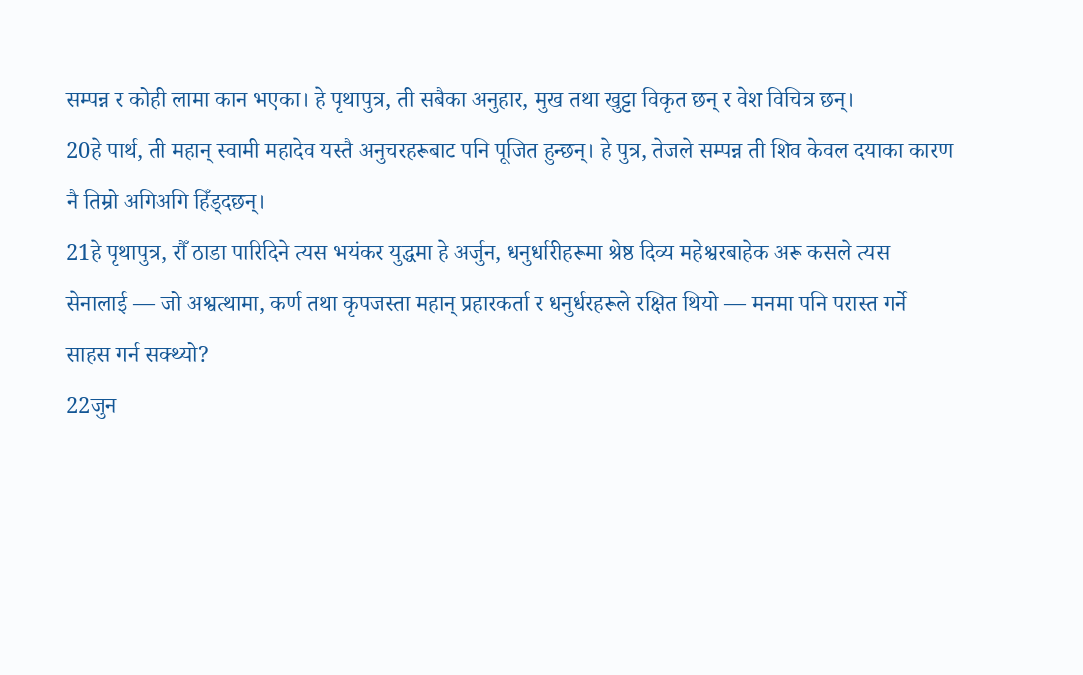सम्पन्न र कोही लामा कान भएका। हे पृथापुत्र, ती सबैका अनुहार, मुख तथा खुट्टा विकृत छन् र वेश विचित्र छन्।
20हे पार्थ, ती महान् स्वामी महादेव यस्तै अनुचरहरूबाट पनि पूजित हुन्छन्। हे पुत्र, तेजले सम्पन्न ती शिव केवल दयाका कारण नै तिम्रो अगिअगि हिँड्दछन्।
21हे पृथापुत्र, रौँ ठाडा पारिदिने त्यस भयंकर युद्धमा हे अर्जुन, धनुर्धारीहरूमा श्रेष्ठ दिव्य महेश्वरबाहेक अरू कसले त्यस सेनालाई — जो अश्वत्थामा, कर्ण तथा कृपजस्ता महान् प्रहारकर्ता र धनुर्धरहरूले रक्षित थियो — मनमा पनि परास्त गर्ने साहस गर्न सक्थ्यो?
22जुन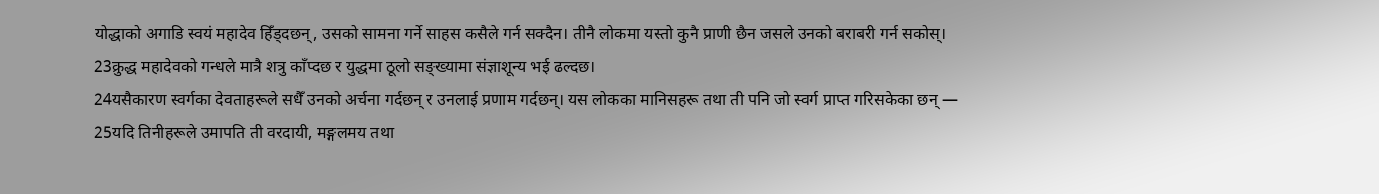योद्धाको अगाडि स्वयं महादेव हिँड्दछन्, उसको सामना गर्ने साहस कसैले गर्न सक्दैन। तीनै लोकमा यस्तो कुनै प्राणी छैन जसले उनको बराबरी गर्न सकोस्।
23क्रुद्ध महादेवको गन्धले मात्रै शत्रु काँप्दछ र युद्धमा ठूलो सङ्ख्यामा संज्ञाशून्य भई ढल्दछ।
24यसैकारण स्वर्गका देवताहरूले सधैँ उनको अर्चना गर्दछन् र उनलाई प्रणाम गर्दछन्। यस लोकका मानिसहरू तथा ती पनि जो स्वर्ग प्राप्त गरिसकेका छन् —
25यदि तिनीहरूले उमापति ती वरदायी, मङ्गलमय तथा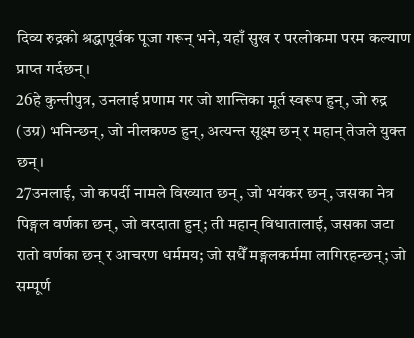दिव्य रुद्रको श्रद्धापूर्वक पूजा गरून् भने, यहाँ सुख र परलोकमा परम कल्याण प्राप्त गर्दछन्।
26हे कुन्तीपुत्र, उनलाई प्रणाम गर जो शान्तिका मूर्त स्वरूप हुन्, जो रुद्र (उग्र) भनिन्छन्, जो नीलकण्ठ हुन्, अत्यन्त सूक्ष्म छन् र महान् तेजले युक्त छन्।
27उनलाई, जो कपर्दी नामले विख्यात छन्, जो भयंकर छन्, जसका नेत्र पिङ्गल वर्णका छन्, जो वरदाता हुन्; ती महान् विधातालाई, जसका जटा रातो वर्णका छन् र आचरण धर्ममय; जो सधैँ मङ्गलकर्ममा लागिरहन्छन्; जो सम्पूर्ण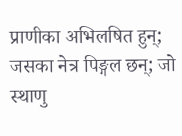प्राणीका अभिलषित हुन्; जसका नेत्र पिङ्गल छन्; जो स्थाणु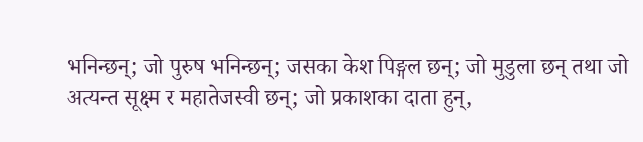भनिन्छन्; जो पुरुष भनिन्छन्; जसका केश पिङ्गल छन्; जो मुडुला छन् तथा जो अत्यन्त सूक्ष्म र महातेजस्वी छन्; जो प्रकाशका दाता हुन्,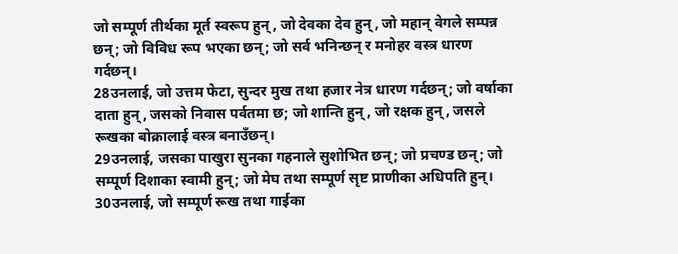जो सम्पूर्ण तीर्थका मूर्त स्वरूप हुन्, जो देवका देव हुन्, जो महान् वेगले सम्पन्न छन्; जो विविध रूप भएका छन्; जो सर्व भनिन्छन् र मनोहर वस्त्र धारण गर्दछन्।
28उनलाई, जो उत्तम फेटा, सुन्दर मुख तथा हजार नेत्र धारण गर्दछन्; जो वर्षाका दाता हुन्, जसको निवास पर्वतमा छ; जो शान्ति हुन्, जो रक्षक हुन्, जसले रूखका बोक्रालाई वस्त्र बनाउँछन्।
29उनलाई, जसका पाखुरा सुनका गहनाले सुशोभित छन्; जो प्रचण्ड छन्; जो सम्पूर्ण दिशाका स्वामी हुन्; जो मेघ तथा सम्पूर्ण सृष्ट प्राणीका अधिपति हुन्।
30उनलाई, जो सम्पूर्ण रूख तथा गाईका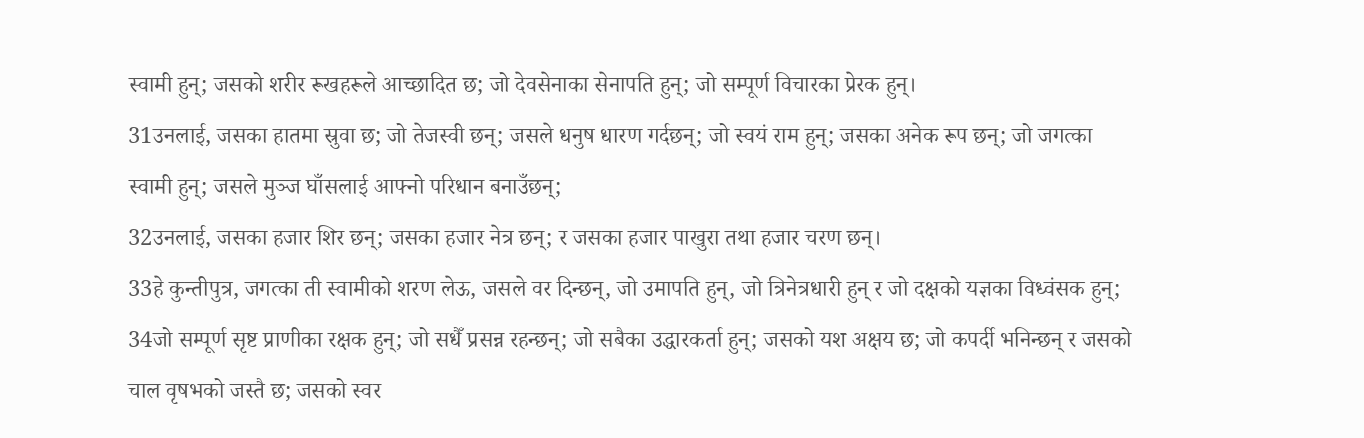स्वामी हुन्; जसको शरीर रूखहरूले आच्छादित छ; जो देवसेनाका सेनापति हुन्; जो सम्पूर्ण विचारका प्रेरक हुन्।
31उनलाई, जसका हातमा स्रुवा छ; जो तेजस्वी छन्; जसले धनुष धारण गर्दछन्; जो स्वयं राम हुन्; जसका अनेक रूप छन्; जो जगत्का स्वामी हुन्; जसले मुञ्ज घाँसलाई आफ्नो परिधान बनाउँछन्;
32उनलाई, जसका हजार शिर छन्; जसका हजार नेत्र छन्; र जसका हजार पाखुरा तथा हजार चरण छन्।
33हे कुन्तीपुत्र, जगत्का ती स्वामीको शरण लेऊ, जसले वर दिन्छन्, जो उमापति हुन्, जो त्रिनेत्रधारी हुन् र जो दक्षको यज्ञका विध्वंसक हुन्;
34जो सम्पूर्ण सृष्ट प्राणीका रक्षक हुन्; जो सधैँ प्रसन्न रहन्छन्; जो सबैका उद्धारकर्ता हुन्; जसको यश अक्षय छ; जो कपर्दी भनिन्छन् र जसको चाल वृषभको जस्तै छ; जसको स्वर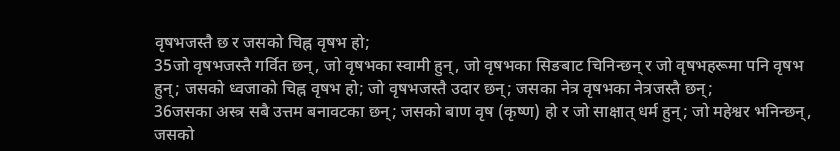वृषभजस्तै छ र जसको चिह्न वृषभ हो;
35जो वृषभजस्तै गर्वित छन्, जो वृषभका स्वामी हुन्, जो वृषभका सिङबाट चिनिन्छन् र जो वृषभहरूमा पनि वृषभ हुन्; जसको ध्वजाको चिह्न वृषभ हो; जो वृषभजस्तै उदार छन्; जसका नेत्र वृषभका नेत्रजस्तै छन्;
36जसका अस्त्र सबै उत्तम बनावटका छन्; जसको बाण वृष (कृष्ण) हो र जो साक्षात् धर्म हुन्; जो महेश्वर भनिन्छन्, जसको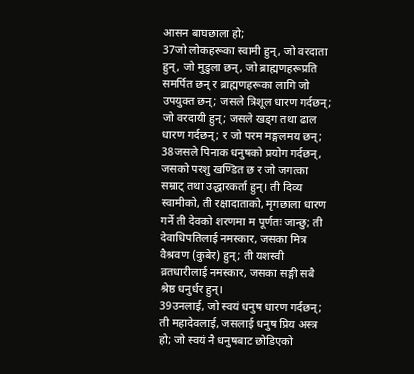आसन बाघछाला हो;
37जो लोकहरूका स्वामी हुन्, जो वरदाता हुन्, जो मुडुला छन्, जो ब्राह्मणहरूप्रति समर्पित छन् र ब्राह्मणहरूका लागि जो उपयुक्त छन्; जसले त्रिशूल धारण गर्दछन्; जो वरदायी हुन्; जसले खड्ग तथा ढाल धारण गर्दछन्; र जो परम मङ्गलमय छन्;
38जसले पिनाक धनुषको प्रयोग गर्दछन्, जसको परशु खण्डित छ र जो जगत्का सम्राट् तथा उद्धारकर्ता हुन्। ती दिव्य स्वामीको, ती रक्षादाताको, मृगछाला धारण गर्ने ती देवको शरणमा म पूर्णतः जान्छु; ती देवाधिपतिलाई नमस्कार, जसका मित्र वैश्रवण (कुबेर) हुन्; ती यशस्वी व्रतधारीलाई नमस्कार, जसका सङ्गी सबै श्रेष्ठ धनुर्धर हुन्।
39उनलाई, जो स्वयं धनुष धारण गर्दछन्; ती महादेवलाई, जसलाई धनुष प्रिय अस्त्र हो; जो स्वयं नै धनुषबाट छोडिएको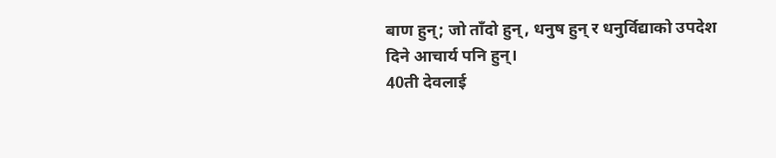बाण हुन्; जो ताँदो हुन्, धनुष हुन् र धनुर्विद्याको उपदेश दिने आचार्य पनि हुन्।
40ती देवलाई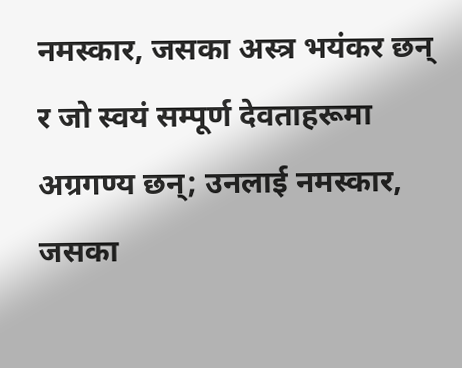नमस्कार, जसका अस्त्र भयंकर छन् र जो स्वयं सम्पूर्ण देवताहरूमा अग्रगण्य छन्; उनलाई नमस्कार, जसका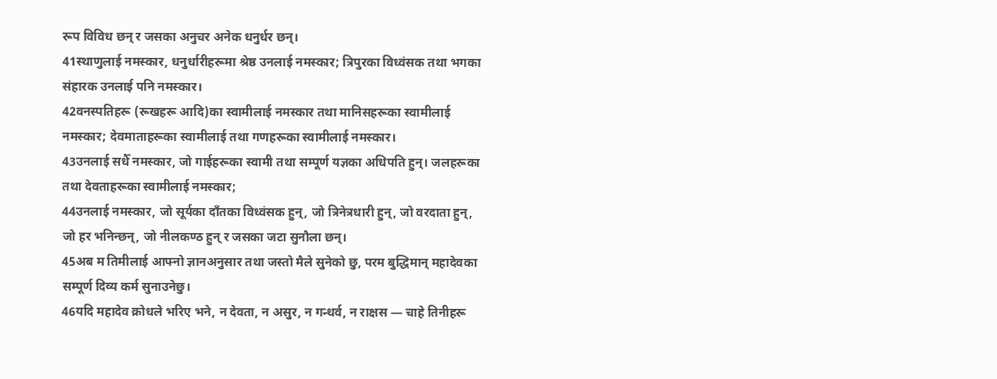रूप विविध छन् र जसका अनुचर अनेक धनुर्धर छन्।
41स्थाणुलाई नमस्कार, धनुर्धारीहरूमा श्रेष्ठ उनलाई नमस्कार; त्रिपुरका विध्वंसक तथा भगका संहारक उनलाई पनि नमस्कार।
42वनस्पतिहरू (रूखहरू आदि)का स्वामीलाई नमस्कार तथा मानिसहरूका स्वामीलाई नमस्कार; देवमाताहरूका स्वामीलाई तथा गणहरूका स्वामीलाई नमस्कार।
43उनलाई सधैँ नमस्कार, जो गाईहरूका स्वामी तथा सम्पूर्ण यज्ञका अधिपति हुन्। जलहरूका तथा देवताहरूका स्वामीलाई नमस्कार;
44उनलाई नमस्कार, जो सूर्यका दाँतका विध्वंसक हुन्, जो त्रिनेत्रधारी हुन्, जो वरदाता हुन्, जो हर भनिन्छन्, जो नीलकण्ठ हुन् र जसका जटा सुनौला छन्।
45अब म तिमीलाई आफ्नो ज्ञानअनुसार तथा जस्तो मैले सुनेको छु, परम बुद्धिमान् महादेवका सम्पूर्ण दिव्य कर्म सुनाउनेछु।
46यदि महादेव क्रोधले भरिए भने, न देवता, न असुर, न गन्धर्व, न राक्षस — चाहे तिनीहरू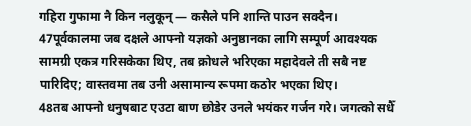गहिरा गुफामा नै किन नलुकून् — कसैले पनि शान्ति पाउन सक्दैन।
47पूर्वकालमा जब दक्षले आफ्नो यज्ञको अनुष्ठानका लागि सम्पूर्ण आवश्यक सामग्री एकत्र गरिसकेका थिए, तब क्रोधले भरिएका महादेवले ती सबै नष्ट पारिदिए; वास्तवमा तब उनी असामान्य रूपमा कठोर भएका थिए।
48तब आफ्नो धनुषबाट एउटा बाण छोडेर उनले भयंकर गर्जन गरे। जगत्को सधैँ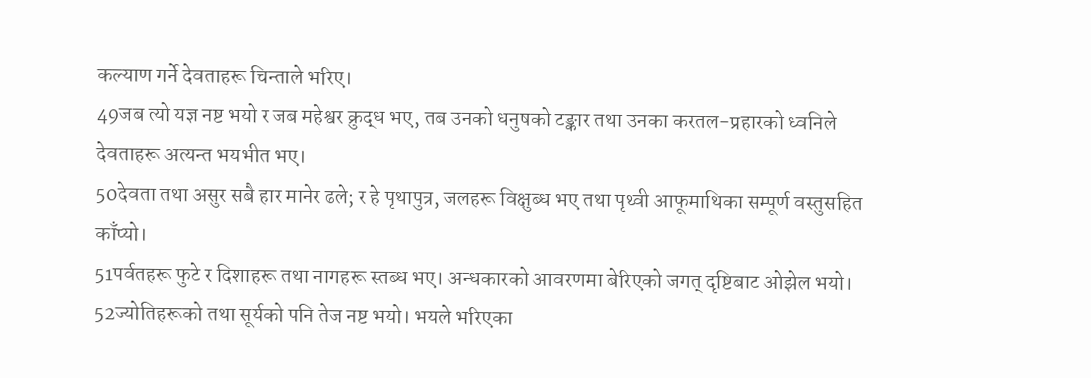कल्याण गर्ने देवताहरू चिन्ताले भरिए।
49जब त्यो यज्ञ नष्ट भयो र जब महेश्वर क्रुद्ध भए, तब उनको धनुषको टङ्कार तथा उनका करतल-प्रहारको ध्वनिले देवताहरू अत्यन्त भयभीत भए।
50देवता तथा असुर सबै हार मानेर ढले; र हे पृथापुत्र, जलहरू विक्षुब्ध भए तथा पृथ्वी आफूमाथिका सम्पूर्ण वस्तुसहित काँप्यो।
51पर्वतहरू फुटे र दिशाहरू तथा नागहरू स्तब्ध भए। अन्धकारको आवरणमा बेरिएको जगत् दृष्टिबाट ओझेल भयो।
52ज्योतिहरूको तथा सूर्यको पनि तेज नष्ट भयो। भयले भरिएका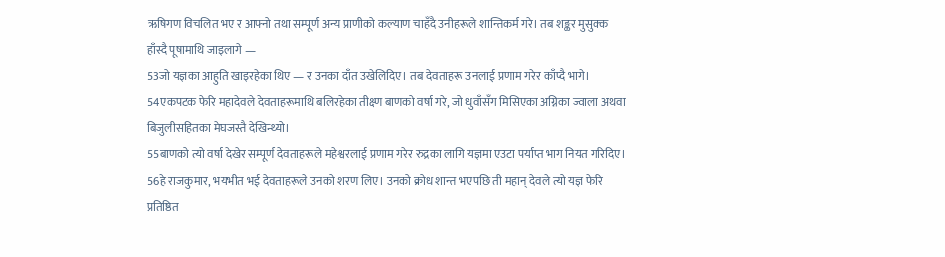ऋषिगण विचलित भए र आफ्नो तथा सम्पूर्ण अन्य प्राणीको कल्याण चाहँदै उनीहरूले शान्तिकर्म गरे। तब शङ्कर मुसुक्क हाँस्दै पूषामाथि जाइलागे —
53जो यज्ञका आहुति खाइरहेका थिए — र उनका दाँत उखेलिदिए। तब देवताहरू उनलाई प्रणाम गरेर काँप्दै भागे।
54एकपटक फेरि महादेवले देवताहरूमाथि बलिरहेका तीक्ष्ण बाणको वर्षा गरे, जो धुवाँसँग मिसिएका अग्निका ज्वाला अथवा बिजुलीसहितका मेघजस्तै देखिन्थ्यो।
55बाणको त्यो वर्षा देखेर सम्पूर्ण देवताहरूले महेश्वरलाई प्रणाम गरेर रुद्रका लागि यज्ञमा एउटा पर्याप्त भाग नियत गरिदिए।
56हे राजकुमार, भयभीत भई देवताहरूले उनको शरण लिए। उनको क्रोध शान्त भएपछि ती महान् देवले त्यो यज्ञ फेरि प्रतिष्ठित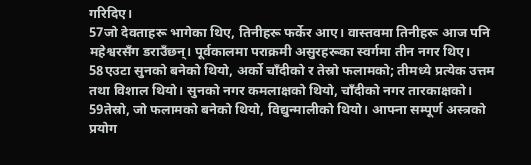गरिदिए।
57जो देवताहरू भागेका थिए, तिनीहरू फर्केर आए। वास्तवमा तिनीहरू आज पनि महेश्वरसँग डराउँछन्। पूर्वकालमा पराक्रमी असुरहरूका स्वर्गमा तीन नगर थिए।
58एउटा सुनको बनेको थियो, अर्को चाँदीको र तेस्रो फलामको; तीमध्ये प्रत्येक उत्तम तथा विशाल थियो। सुनको नगर कमलाक्षको थियो, चाँदीको नगर तारकाक्षको।
59तेस्रो, जो फलामको बनेको थियो, विद्युन्मालीको थियो। आफ्ना सम्पूर्ण अस्त्रको प्रयोग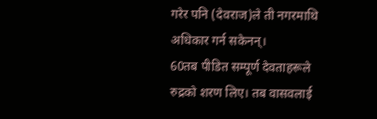गरेर पनि (देवराज)ले ती नगरमाथि अधिकार गर्न सकेनन्।
60तब पीडित सम्पूर्ण देवताहरूले रुद्रको शरण लिए। तब वासवलाई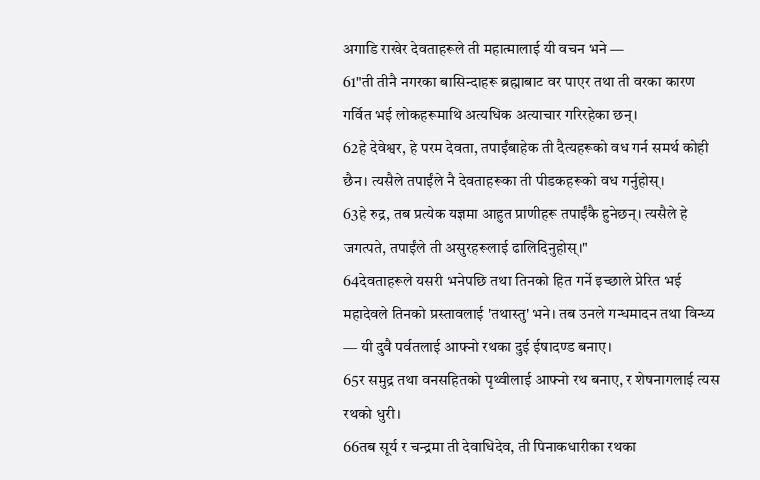अगाडि राखेर देवताहरूले ती महात्मालाई यी वचन भने —
61"ती तीनै नगरका बासिन्दाहरू ब्रह्माबाट वर पाएर तथा ती वरका कारण गर्वित भई लोकहरूमाथि अत्यधिक अत्याचार गरिरहेका छन्।
62हे देवेश्वर, हे परम देवता, तपाईंबाहेक ती दैत्यहरूको वध गर्न समर्थ कोही छैन। त्यसैले तपाईंले नै देवताहरूका ती पीडकहरूको वध गर्नुहोस्।
63हे रुद्र, तब प्रत्येक यज्ञमा आहुत प्राणीहरू तपाईंकै हुनेछन्। त्यसैले हे जगत्पते, तपाईंले ती असुरहरूलाई ढालिदिनुहोस्।"
64देवताहरूले यसरी भनेपछि तथा तिनको हित गर्ने इच्छाले प्रेरित भई महादेवले तिनको प्रस्तावलाई 'तथास्तु' भने। तब उनले गन्धमादन तथा विन्ध्य — यी दुवै पर्वतलाई आफ्नो रथका दुई ईषादण्ड बनाए।
65र समुद्र तथा वनसहितको पृथ्वीलाई आफ्नो रथ बनाए, र शेषनागलाई त्यस रथको धुरी।
66तब सूर्य र चन्द्रमा ती देवाधिदेव, ती पिनाकधारीका रथका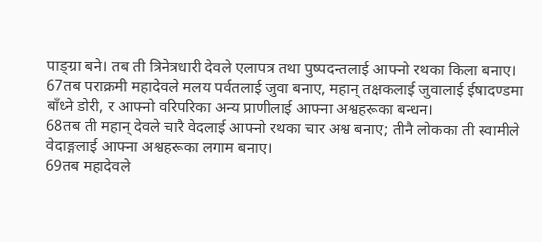पाङ्ग्रा बने। तब ती त्रिनेत्रधारी देवले एलापत्र तथा पुष्पदन्तलाई आफ्नो रथका किला बनाए।
67तब पराक्रमी महादेवले मलय पर्वतलाई जुवा बनाए, महान् तक्षकलाई जुवालाई ईषादण्डमा बाँध्ने डोरी, र आफ्नो वरिपरिका अन्य प्राणीलाई आफ्ना अश्वहरूका बन्धन।
68तब ती महान् देवले चारै वेदलाई आफ्नो रथका चार अश्व बनाए; तीनै लोकका ती स्वामीले वेदाङ्गलाई आफ्ना अश्वहरूका लगाम बनाए।
69तब महादेवले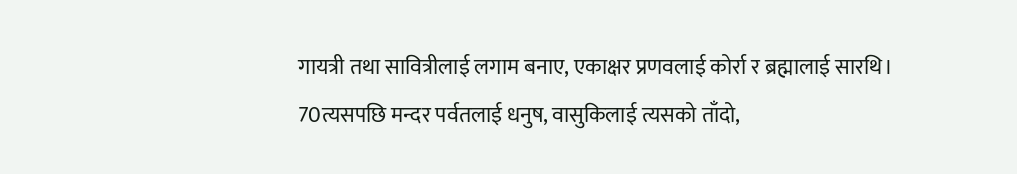गायत्री तथा सावित्रीलाई लगाम बनाए, एकाक्षर प्रणवलाई कोर्रा र ब्रह्मालाई सारथि।
70त्यसपछि मन्दर पर्वतलाई धनुष, वासुकिलाई त्यसको ताँदो,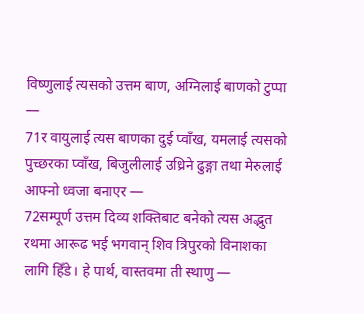विष्णुलाई त्यसको उत्तम बाण, अग्निलाई बाणको टुप्पा —
71र वायुलाई त्यस बाणका दुई प्वाँख, यमलाई त्यसको पुच्छरका प्वाँख, बिजुलीलाई उध्रिने ढुङ्गा तथा मेरुलाई आफ्नो ध्वजा बनाएर —
72सम्पूर्ण उत्तम दिव्य शक्तिबाट बनेको त्यस अद्भुत रथमा आरूढ भई भगवान् शिव त्रिपुरको विनाशका लागि हिँडे। हे पार्थ, वास्तवमा ती स्थाणु —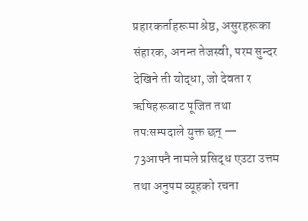प्रहारकर्ताहरूमा श्रेष्ठ, असुरहरूका संहारक, अनन्त तेजस्वी, परम सुन्दर देखिने ती योद्धा, जो देवता र ऋषिहरूबाट पूजित तथा तपःसम्पदाले युक्त छन् —
73आफ्नै नामले प्रसिद्ध एउटा उत्तम तथा अनुपम व्यूहको रचना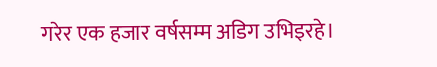गरेर एक हजार वर्षसम्म अडिग उभिइरहे।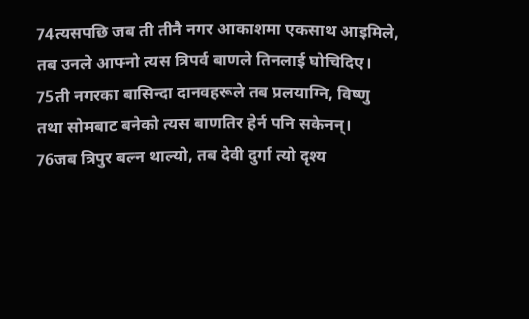74त्यसपछि जब ती तीनै नगर आकाशमा एकसाथ आइमिले, तब उनले आफ्नो त्यस त्रिपर्व बाणले तिनलाई घोचिदिए।
75ती नगरका बासिन्दा दानवहरूले तब प्रलयाग्नि, विष्णु तथा सोमबाट बनेको त्यस बाणतिर हेर्न पनि सकेनन्।
76जब त्रिपुर बल्न थाल्यो, तब देवी दुर्गा त्यो दृश्य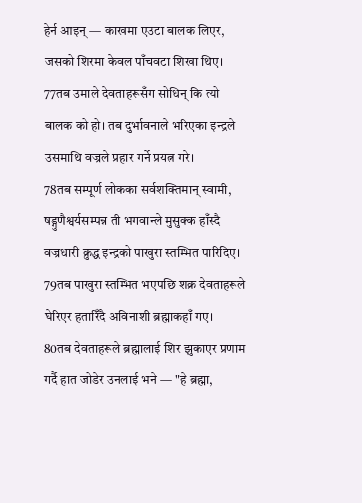हेर्न आइन् — काखमा एउटा बालक लिएर, जसको शिरमा केवल पाँचवटा शिखा थिए।
77तब उमाले देवताहरूसँग सोधिन् कि त्यो बालक को हो। तब दुर्भावनाले भरिएका इन्द्रले उसमाथि वज्रले प्रहार गर्ने प्रयत्न गरे।
78तब सम्पूर्ण लोकका सर्वशक्तिमान् स्वामी, षड्गुणैश्वर्यसम्पन्न ती भगवान्ले मुसुक्क हाँस्दै वज्रधारी क्रुद्ध इन्द्रको पाखुरा स्तम्भित पारिदिए।
79तब पाखुरा स्तम्भित भएपछि शक्र देवताहरूले घेरिएर हतारिँदै अविनाशी ब्रह्माकहाँ गए।
80तब देवताहरूले ब्रह्मालाई शिर झुकाएर प्रणाम गर्दै हात जोडेर उनलाई भने — "हे ब्रह्मा,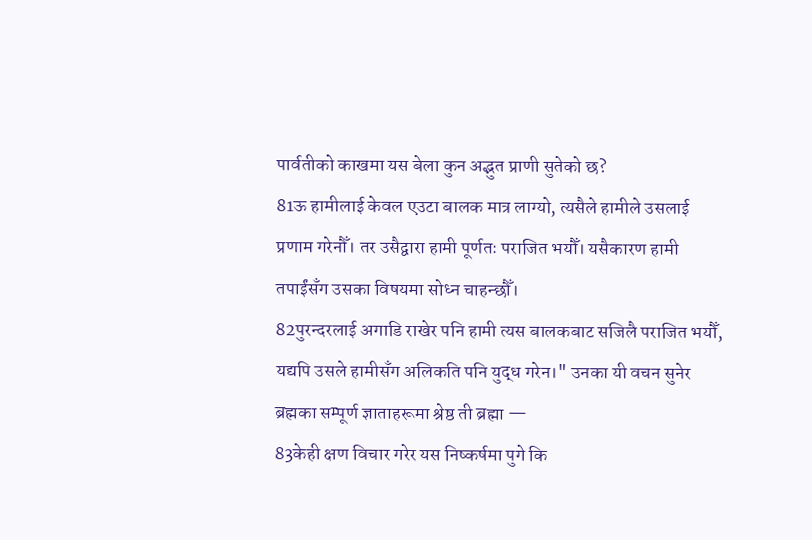पार्वतीको काखमा यस बेला कुन अद्भुत प्राणी सुतेको छ?
81ऊ हामीलाई केवल एउटा बालक मात्र लाग्यो, त्यसैले हामीले उसलाई प्रणाम गरेनौँ। तर उसैद्वारा हामी पूर्णतः पराजित भयौँ। यसैकारण हामी तपाईंसँग उसका विषयमा सोध्न चाहन्छौँ।
82पुरन्दरलाई अगाडि राखेर पनि हामी त्यस बालकबाट सजिलै पराजित भयौँ, यद्यपि उसले हामीसँग अलिकति पनि युद्ध गरेन।" उनका यी वचन सुनेर ब्रह्मका सम्पूर्ण ज्ञाताहरूमा श्रेष्ठ ती ब्रह्मा —
83केही क्षण विचार गरेर यस निष्कर्षमा पुगे कि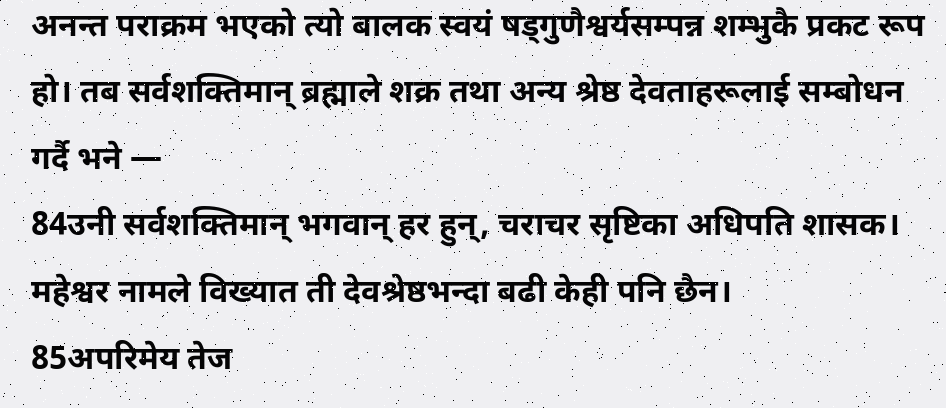अनन्त पराक्रम भएको त्यो बालक स्वयं षड्गुणैश्वर्यसम्पन्न शम्भुकै प्रकट रूप हो। तब सर्वशक्तिमान् ब्रह्माले शक्र तथा अन्य श्रेष्ठ देवताहरूलाई सम्बोधन गर्दै भने —
84उनी सर्वशक्तिमान् भगवान् हर हुन्, चराचर सृष्टिका अधिपति शासक। महेश्वर नामले विख्यात ती देवश्रेष्ठभन्दा बढी केही पनि छैन।
85अपरिमेय तेज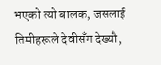भएको त्यो बालक, जसलाई तिमीहरूले देवीसँग देख्यौ,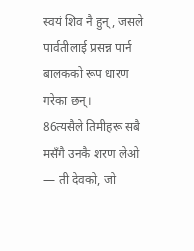स्वयं शिव नै हुन्, जसले पार्वतीलाई प्रसन्न पार्न बालकको रूप धारण गरेका छन्।
86त्यसैले तिमीहरू सबै मसँगै उनकै शरण लेओ — ती देवको, जो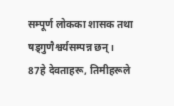सम्पूर्ण लोकका शासक तथा षड्गुणैश्वर्यसम्पन्न छन्।
87हे देवताहरू, तिमीहरूले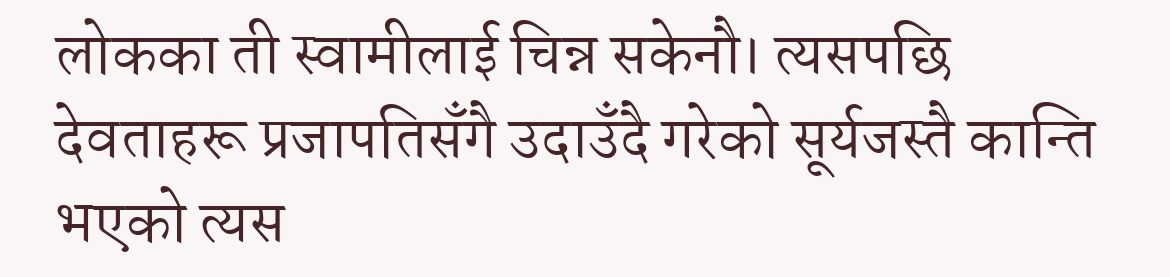लोकका ती स्वामीलाई चिन्न सकेनौ। त्यसपछि देवताहरू प्रजापतिसँगै उदाउँदै गरेको सूर्यजस्तै कान्ति भएको त्यस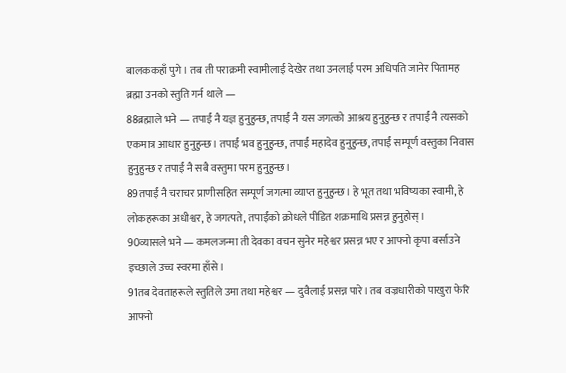बालककहाँ पुगे। तब ती पराक्रमी स्वामीलाई देखेर तथा उनलाई परम अधिपति जानेर पितामह ब्रह्मा उनको स्तुति गर्न थाले —
88ब्रह्माले भने — तपाईं नै यज्ञ हुनुहुन्छ, तपाईं नै यस जगत्को आश्रय हुनुहुन्छ र तपाईं नै त्यसको एकमात्र आधार हुनुहुन्छ। तपाईं भव हुनुहुन्छ, तपाईं महादेव हुनुहुन्छ, तपाईं सम्पूर्ण वस्तुका निवास हुनुहुन्छ र तपाईं नै सबै वस्तुमा परम हुनुहुन्छ।
89तपाईं नै चराचर प्राणीसहित सम्पूर्ण जगत्मा व्याप्त हुनुहुन्छ। हे भूत तथा भविष्यका स्वामी, हे लोकहरूका अधीश्वर, हे जगत्पते, तपाईंको क्रोधले पीडित शक्रमाथि प्रसन्न हुनुहोस्।
90व्यासले भने — कमलजन्मा ती देवका वचन सुनेर महेश्वर प्रसन्न भए र आफ्नो कृपा बर्साउने इच्छाले उच्च स्वरमा हाँसे।
91तब देवताहरूले स्तुतिले उमा तथा महेश्वर — दुवैलाई प्रसन्न पारे। तब वज्रधारीको पाखुरा फेरि आफ्नो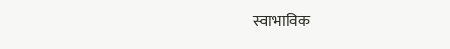स्वाभाविक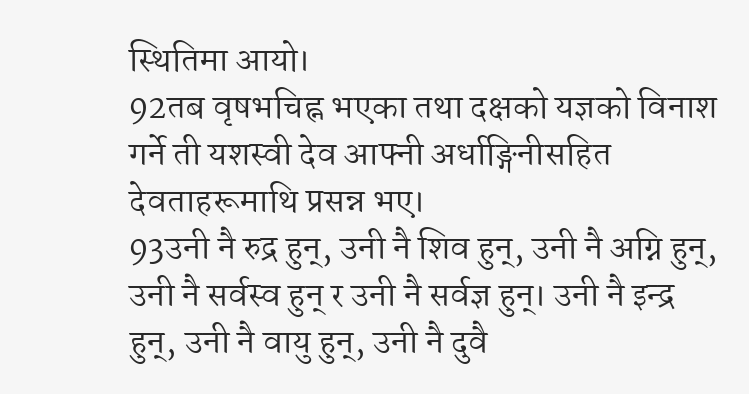स्थितिमा आयो।
92तब वृषभचिह्न भएका तथा दक्षको यज्ञको विनाश गर्ने ती यशस्वी देव आफ्नी अर्धाङ्गिनीसहित देवताहरूमाथि प्रसन्न भए।
93उनी नै रुद्र हुन्, उनी नै शिव हुन्, उनी नै अग्नि हुन्, उनी नै सर्वस्व हुन् र उनी नै सर्वज्ञ हुन्। उनी नै इन्द्र हुन्, उनी नै वायु हुन्, उनी नै दुवै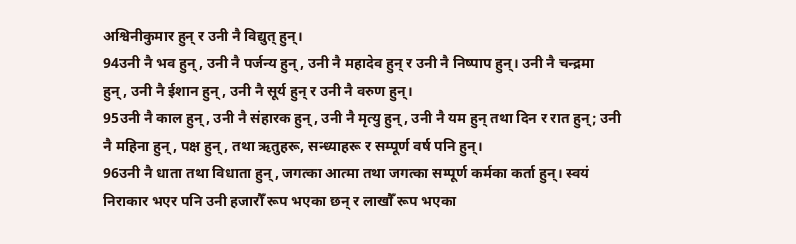अश्विनीकुमार हुन् र उनी नै विद्युत् हुन्।
94उनी नै भव हुन्, उनी नै पर्जन्य हुन्, उनी नै महादेव हुन् र उनी नै निष्पाप हुन्। उनी नै चन्द्रमा हुन्, उनी नै ईशान हुन्, उनी नै सूर्य हुन् र उनी नै वरुण हुन्।
95उनी नै काल हुन्, उनी नै संहारक हुन्, उनी नै मृत्यु हुन्, उनी नै यम हुन् तथा दिन र रात हुन्; उनी नै महिना हुन्, पक्ष हुन्, तथा ऋतुहरू, सन्ध्याहरू र सम्पूर्ण वर्ष पनि हुन्।
96उनी नै धाता तथा विधाता हुन्, जगत्का आत्मा तथा जगत्का सम्पूर्ण कर्मका कर्ता हुन्। स्वयं निराकार भएर पनि उनी हजारौँ रूप भएका छन् र लाखौँ रूप भएका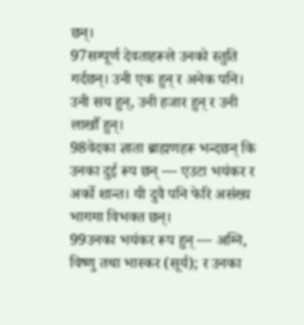छन्।
97सम्पूर्ण देवताहरूले उनको स्तुति गर्दछन्। उनी एक हुन् र अनेक पनि। उनी सय हुन्, उनी हजार हुन् र उनी लाखौँ हुन्।
98वेदका ज्ञाता ब्राह्मणहरू भन्दछन् कि उनका दुई रूप छन् — एउटा भयंकर र अर्को शान्त। यी दुवै पनि फेरि असंख्य भागमा विभक्त छन्।
99उनका भयंकर रूप हुन् — अग्नि, विष्णु तथा भास्कर (सूर्य); र उनका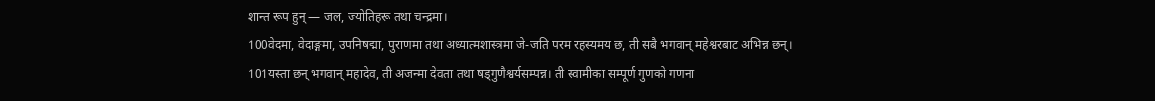शान्त रूप हुन् — जल, ज्योतिहरू तथा चन्द्रमा।
100वेदमा, वेदाङ्गमा, उपनिषद्मा, पुराणमा तथा अध्यात्मशास्त्रमा जे-जति परम रहस्यमय छ, ती सबै भगवान् महेश्वरबाट अभिन्न छन्।
101यस्ता छन् भगवान् महादेव, ती अजन्मा देवता तथा षड्गुणैश्वर्यसम्पन्न। ती स्वामीका सम्पूर्ण गुणको गणना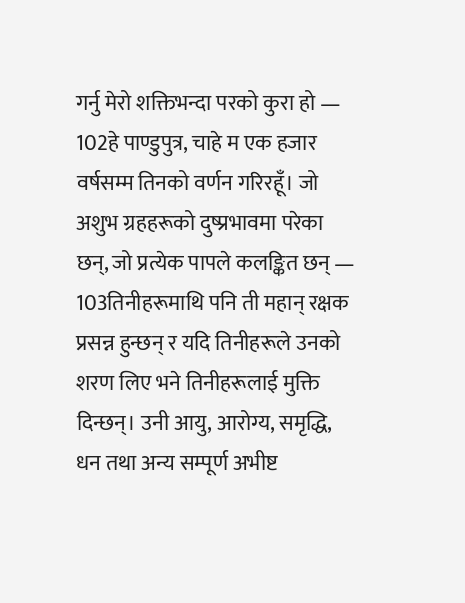गर्नु मेरो शक्तिभन्दा परको कुरा हो —
102हे पाण्डुपुत्र, चाहे म एक हजार वर्षसम्म तिनको वर्णन गरिरहूँ। जो अशुभ ग्रहहरूको दुष्प्रभावमा परेका छन्, जो प्रत्येक पापले कलङ्कित छन् —
103तिनीहरूमाथि पनि ती महान् रक्षक प्रसन्न हुन्छन् र यदि तिनीहरूले उनको शरण लिए भने तिनीहरूलाई मुक्ति दिन्छन्। उनी आयु, आरोग्य, समृद्धि, धन तथा अन्य सम्पूर्ण अभीष्ट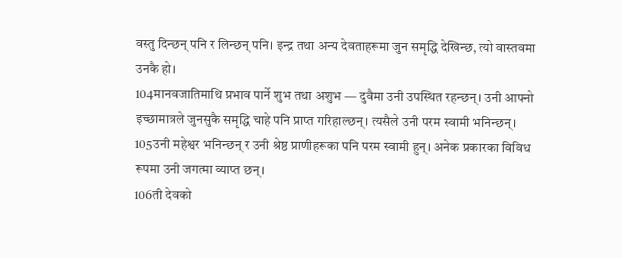वस्तु दिन्छन् पनि र लिन्छन् पनि। इन्द्र तथा अन्य देवताहरूमा जुन समृद्धि देखिन्छ, त्यो वास्तवमा उनकै हो।
104मानवजातिमाथि प्रभाव पार्ने शुभ तथा अशुभ — दुवैमा उनी उपस्थित रहन्छन्। उनी आफ्नो इच्छामात्रले जुनसुकै समृद्धि चाहे पनि प्राप्त गरिहाल्छन्। त्यसैले उनी परम स्वामी भनिन्छन्।
105उनी महेश्वर भनिन्छन् र उनी श्रेष्ठ प्राणीहरूका पनि परम स्वामी हुन्। अनेक प्रकारका विविध रूपमा उनी जगत्मा व्याप्त छन्।
106ती देवको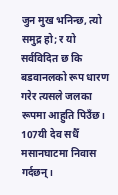जुन मुख भनिन्छ, त्यो समुद्र हो; र यो सर्वविदित छ कि बडवानलको रूप धारण गरेर त्यसले जलका रूपमा आहुति पिउँछ।
107यी देव सधैँ मसानघाटमा निवास गर्दछन्।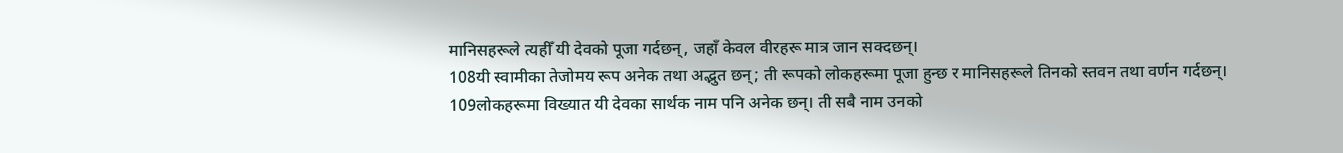मानिसहरूले त्यहीँ यी देवको पूजा गर्दछन्, जहाँ केवल वीरहरू मात्र जान सक्दछन्।
108यी स्वामीका तेजोमय रूप अनेक तथा अद्भुत छन्; ती रूपको लोकहरूमा पूजा हुन्छ र मानिसहरूले तिनको स्तवन तथा वर्णन गर्दछन्।
109लोकहरूमा विख्यात यी देवका सार्थक नाम पनि अनेक छन्। ती सबै नाम उनको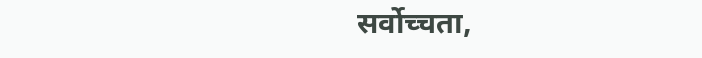सर्वोच्चता,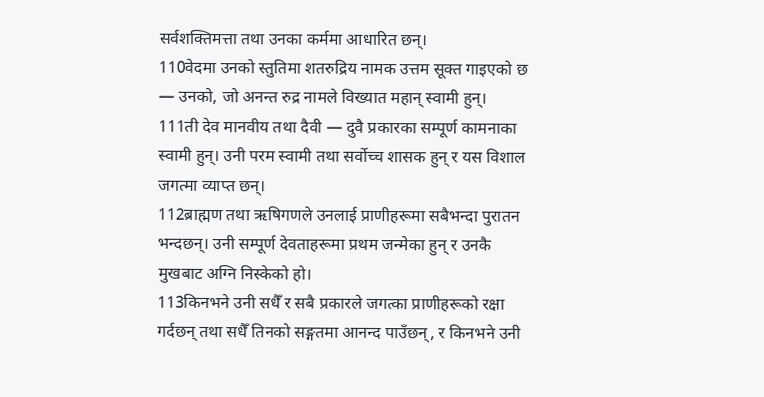सर्वशक्तिमत्ता तथा उनका कर्ममा आधारित छन्।
110वेदमा उनको स्तुतिमा शतरुद्रिय नामक उत्तम सूक्त गाइएको छ — उनको, जो अनन्त रुद्र नामले विख्यात महान् स्वामी हुन्।
111ती देव मानवीय तथा दैवी — दुवै प्रकारका सम्पूर्ण कामनाका स्वामी हुन्। उनी परम स्वामी तथा सर्वोच्च शासक हुन् र यस विशाल जगत्मा व्याप्त छन्।
112ब्राह्मण तथा ऋषिगणले उनलाई प्राणीहरूमा सबैभन्दा पुरातन भन्दछन्। उनी सम्पूर्ण देवताहरूमा प्रथम जन्मेका हुन् र उनकै मुखबाट अग्नि निस्केको हो।
113किनभने उनी सधैँ र सबै प्रकारले जगत्का प्राणीहरूको रक्षा गर्दछन् तथा सधैँ तिनको सङ्गतमा आनन्द पाउँछन्, र किनभने उनी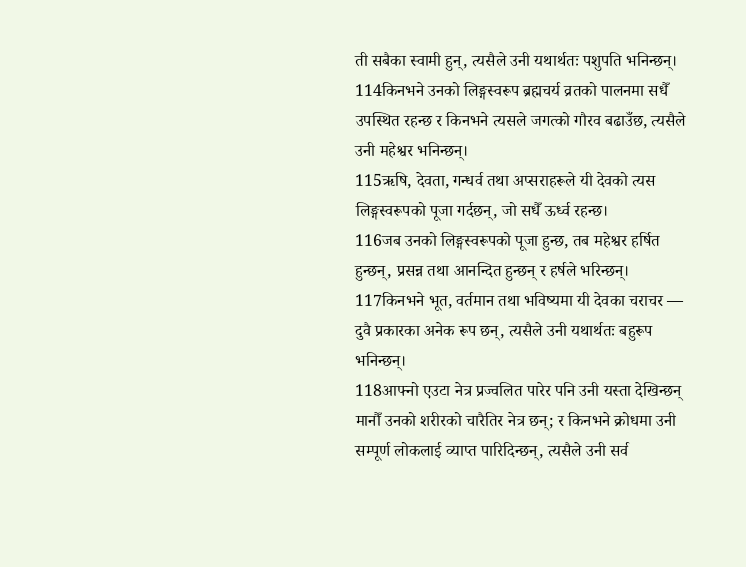ती सबैका स्वामी हुन्, त्यसैले उनी यथार्थतः पशुपति भनिन्छन्।
114किनभने उनको लिङ्गस्वरूप ब्रह्मचर्य व्रतको पालनमा सधैँ उपस्थित रहन्छ र किनभने त्यसले जगत्को गौरव बढाउँछ, त्यसैले उनी महेश्वर भनिन्छन्।
115ऋषि, देवता, गन्धर्व तथा अप्सराहरूले यी देवको त्यस लिङ्गस्वरूपको पूजा गर्दछन्, जो सधैँ ऊर्ध्व रहन्छ।
116जब उनको लिङ्गस्वरूपको पूजा हुन्छ, तब महेश्वर हर्षित हुन्छन्, प्रसन्न तथा आनन्दित हुन्छन् र हर्षले भरिन्छन्।
117किनभने भूत, वर्तमान तथा भविष्यमा यी देवका चराचर — दुवै प्रकारका अनेक रूप छन्, त्यसैले उनी यथार्थतः बहुरूप भनिन्छन्।
118आफ्नो एउटा नेत्र प्रज्वलित पारेर पनि उनी यस्ता देखिन्छन् मानौँ उनको शरीरको चारैतिर नेत्र छन्; र किनभने क्रोधमा उनी सम्पूर्ण लोकलाई व्याप्त पारिदिन्छन्, त्यसैले उनी सर्व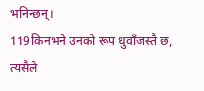भनिन्छन्।
119किनभने उनको रूप धुवाँजस्तै छ, त्यसैले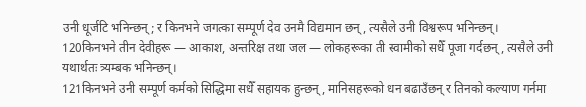उनी धूर्जटि भनिन्छन्; र किनभने जगत्का सम्पूर्ण देव उनमै विद्यमान छन्, त्यसैले उनी विश्वरूप भनिन्छन्।
120किनभने तीन देवीहरू — आकाश, अन्तरिक्ष तथा जल — लोकहरूका ती स्वामीको सधैँ पूजा गर्दछन्, त्यसैले उनी यथार्थतः त्र्यम्बक भनिन्छन्।
121किनभने उनी सम्पूर्ण कर्मको सिद्धिमा सधैँ सहायक हुन्छन्, मानिसहरूको धन बढाउँछन् र तिनको कल्याण गर्नमा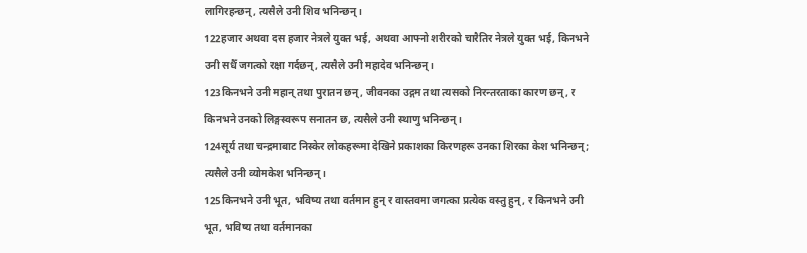लागिरहन्छन्, त्यसैले उनी शिव भनिन्छन्।
122हजार अथवा दस हजार नेत्रले युक्त भई, अथवा आफ्नो शरीरको चारैतिर नेत्रले युक्त भई, किनभने उनी सधैँ जगत्को रक्षा गर्दछन्, त्यसैले उनी महादेव भनिन्छन्।
123किनभने उनी महान् तथा पुरातन छन्, जीवनका उद्गम तथा त्यसको निरन्तरताका कारण छन्, र किनभने उनको लिङ्गस्वरूप सनातन छ, त्यसैले उनी स्थाणु भनिन्छन्।
124सूर्य तथा चन्द्रमाबाट निस्केर लोकहरूमा देखिने प्रकाशका किरणहरू उनका शिरका केश भनिन्छन्; त्यसैले उनी व्योमकेश भनिन्छन्।
125किनभने उनी भूत, भविष्य तथा वर्तमान हुन् र वास्तवमा जगत्का प्रत्येक वस्तु हुन्, र किनभने उनी भूत, भविष्य तथा वर्तमानका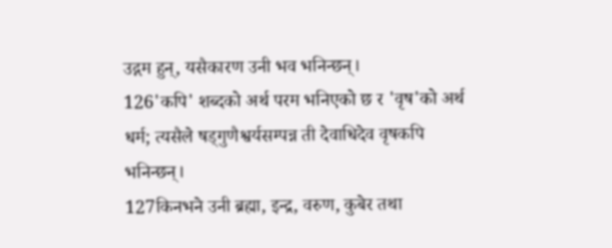उद्गम हुन्, यसैकारण उनी भव भनिन्छन्।
126'कपि' शब्दको अर्थ परम भनिएको छ र 'वृष'को अर्थ धर्म; त्यसैले षड्गुणैश्वर्यसम्पन्न ती देवाधिदेव वृषकपि भनिन्छन्।
127किनभने उनी ब्रह्मा, इन्द्र, वरुण, कुबेर तथा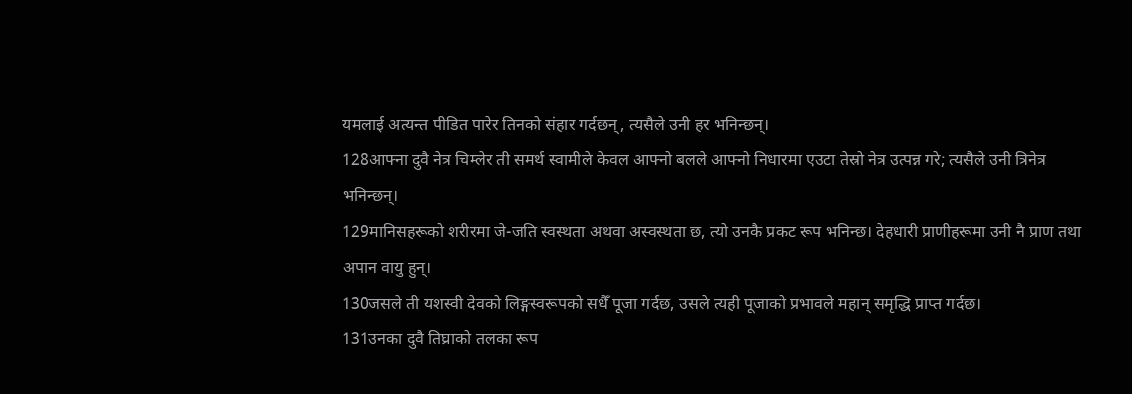यमलाई अत्यन्त पीडित पारेर तिनको संहार गर्दछन्, त्यसैले उनी हर भनिन्छन्।
128आफ्ना दुवै नेत्र चिम्लेर ती समर्थ स्वामीले केवल आफ्नो बलले आफ्नो निधारमा एउटा तेस्रो नेत्र उत्पन्न गरे; त्यसैले उनी त्रिनेत्र भनिन्छन्।
129मानिसहरूको शरीरमा जे-जति स्वस्थता अथवा अस्वस्थता छ, त्यो उनकै प्रकट रूप भनिन्छ। देहधारी प्राणीहरूमा उनी नै प्राण तथा अपान वायु हुन्।
130जसले ती यशस्वी देवको लिङ्गस्वरूपको सधैँ पूजा गर्दछ, उसले त्यही पूजाको प्रभावले महान् समृद्धि प्राप्त गर्दछ।
131उनका दुवै तिघ्राको तलका रूप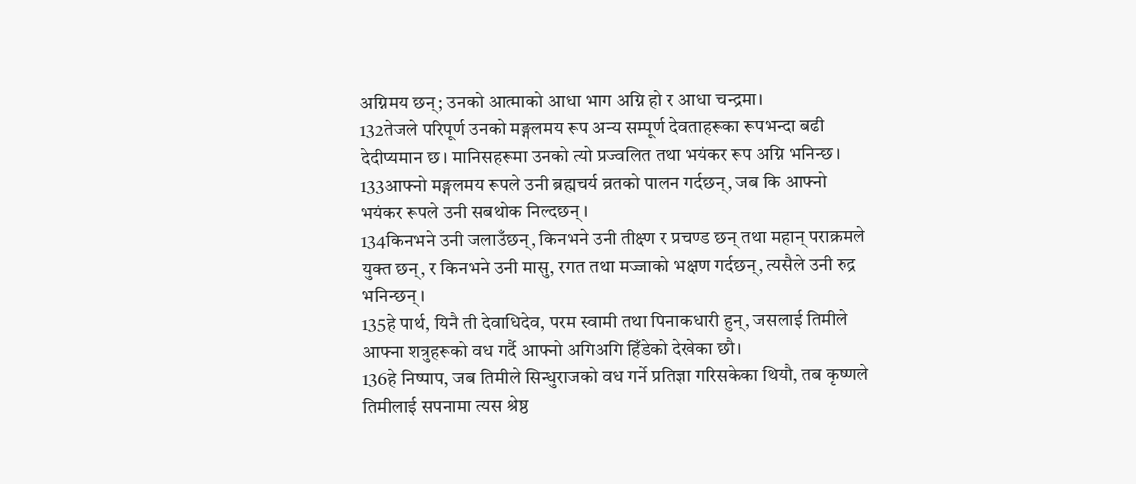अग्निमय छन्; उनको आत्माको आधा भाग अग्नि हो र आधा चन्द्रमा।
132तेजले परिपूर्ण उनको मङ्गलमय रूप अन्य सम्पूर्ण देवताहरूका रूपभन्दा बढी देदीप्यमान छ। मानिसहरूमा उनको त्यो प्रज्वलित तथा भयंकर रूप अग्नि भनिन्छ।
133आफ्नो मङ्गलमय रूपले उनी ब्रह्मचर्य व्रतको पालन गर्दछन्, जब कि आफ्नो भयंकर रूपले उनी सबथोक निल्दछन्।
134किनभने उनी जलाउँछन्, किनभने उनी तीक्ष्ण र प्रचण्ड छन् तथा महान् पराक्रमले युक्त छन्, र किनभने उनी मासु, रगत तथा मज्जाको भक्षण गर्दछन्, त्यसैले उनी रुद्र भनिन्छन्।
135हे पार्थ, यिनै ती देवाधिदेव, परम स्वामी तथा पिनाकधारी हुन्, जसलाई तिमीले आफ्ना शत्रुहरूको वध गर्दै आफ्नो अगिअगि हिँडेको देखेका छौ।
136हे निष्पाप, जब तिमीले सिन्धुराजको वध गर्ने प्रतिज्ञा गरिसकेका थियौ, तब कृष्णले तिमीलाई सपनामा त्यस श्रेष्ठ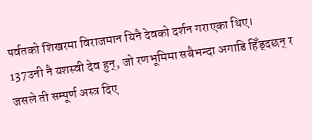पर्वतको शिखरमा विराजमान यिनै देवको दर्शन गराएका थिए।
137उनी नै यशस्वी देव हुन्, जो रणभूमिमा सबैभन्दा अगाडि हिँड्दछन् र जसले ती सम्पूर्ण अस्त्र दिए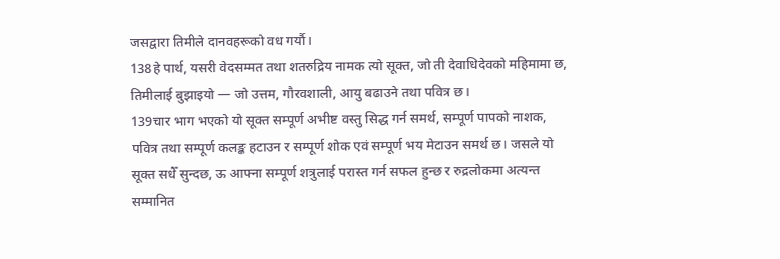जसद्वारा तिमीले दानवहरूको वध गर्यौ।
138हे पार्थ, यसरी वेदसम्मत तथा शतरुद्रिय नामक त्यो सूक्त, जो ती देवाधिदेवको महिमामा छ, तिमीलाई बुझाइयो — जो उत्तम, गौरवशाली, आयु बढाउने तथा पवित्र छ।
139चार भाग भएको यो सूक्त सम्पूर्ण अभीष्ट वस्तु सिद्ध गर्न समर्थ, सम्पूर्ण पापको नाशक, पवित्र तथा सम्पूर्ण कलङ्क हटाउन र सम्पूर्ण शोक एवं सम्पूर्ण भय मेटाउन समर्थ छ। जसले यो सूक्त सधैँ सुन्दछ, ऊ आफ्ना सम्पूर्ण शत्रुलाई परास्त गर्न सफल हुन्छ र रुद्रलोकमा अत्यन्त सम्मानित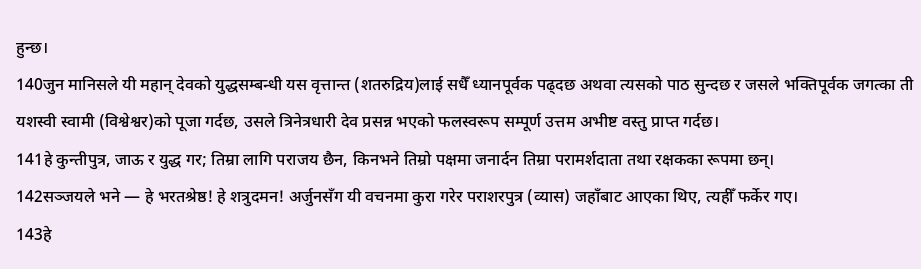हुन्छ।
140जुन मानिसले यी महान् देवको युद्धसम्बन्धी यस वृत्तान्त (शतरुद्रिय)लाई सधैँ ध्यानपूर्वक पढ्दछ अथवा त्यसको पाठ सुन्दछ र जसले भक्तिपूर्वक जगत्का ती यशस्वी स्वामी (विश्वेश्वर)को पूजा गर्दछ, उसले त्रिनेत्रधारी देव प्रसन्न भएको फलस्वरूप सम्पूर्ण उत्तम अभीष्ट वस्तु प्राप्त गर्दछ।
141हे कुन्तीपुत्र, जाऊ र युद्ध गर; तिम्रा लागि पराजय छैन, किनभने तिम्रो पक्षमा जनार्दन तिम्रा परामर्शदाता तथा रक्षकका रूपमा छन्।
142सञ्जयले भने — हे भरतश्रेष्ठ! हे शत्रुदमन! अर्जुनसँग यी वचनमा कुरा गरेर पराशरपुत्र (व्यास) जहाँबाट आएका थिए, त्यहीँ फर्केर गए।
143हे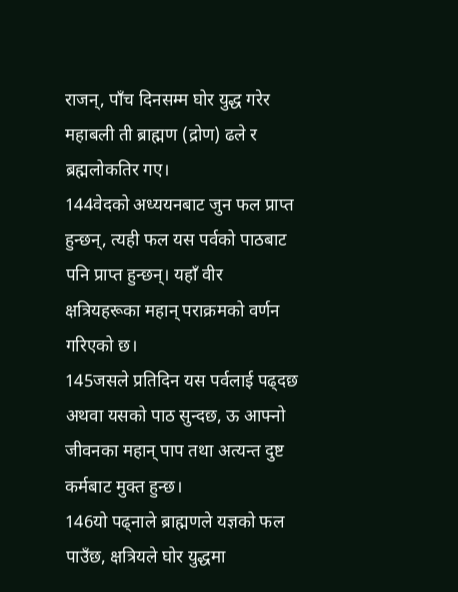राजन्, पाँच दिनसम्म घोर युद्ध गरेर महाबली ती ब्राह्मण (द्रोण) ढले र ब्रह्मलोकतिर गए।
144वेदको अध्ययनबाट जुन फल प्राप्त हुन्छन्, त्यही फल यस पर्वको पाठबाट पनि प्राप्त हुन्छन्। यहाँ वीर क्षत्रियहरूका महान् पराक्रमको वर्णन गरिएको छ।
145जसले प्रतिदिन यस पर्वलाई पढ्दछ अथवा यसको पाठ सुन्दछ, ऊ आफ्नो जीवनका महान् पाप तथा अत्यन्त दुष्ट कर्मबाट मुक्त हुन्छ।
146यो पढ्नाले ब्राह्मणले यज्ञको फल पाउँछ, क्षत्रियले घोर युद्धमा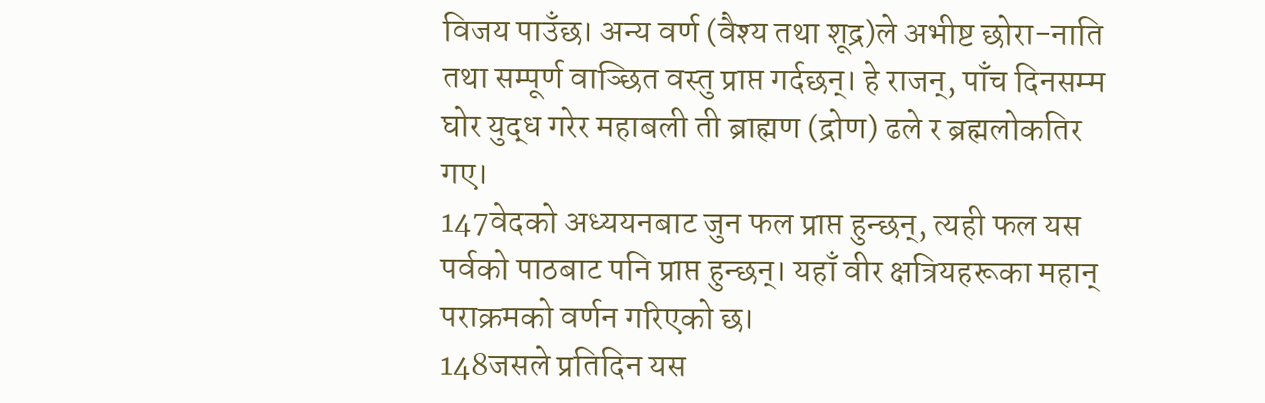विजय पाउँछ। अन्य वर्ण (वैश्य तथा शूद्र)ले अभीष्ट छोरा-नाति तथा सम्पूर्ण वाञ्छित वस्तु प्राप्त गर्दछन्। हे राजन्, पाँच दिनसम्म घोर युद्ध गरेर महाबली ती ब्राह्मण (द्रोण) ढले र ब्रह्मलोकतिर गए।
147वेदको अध्ययनबाट जुन फल प्राप्त हुन्छन्, त्यही फल यस पर्वको पाठबाट पनि प्राप्त हुन्छन्। यहाँ वीर क्षत्रियहरूका महान् पराक्रमको वर्णन गरिएको छ।
148जसले प्रतिदिन यस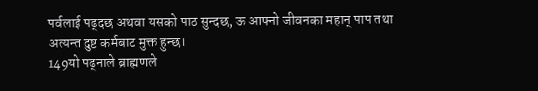पर्वलाई पढ्दछ अथवा यसको पाठ सुन्दछ, ऊ आफ्नो जीवनका महान् पाप तथा अत्यन्त दुष्ट कर्मबाट मुक्त हुन्छ।
149यो पढ्नाले ब्राह्मणले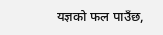यज्ञको फल पाउँछ,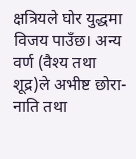क्षत्रियले घोर युद्धमा विजय पाउँछ। अन्य वर्ण (वैश्य तथा शूद्र)ले अभीष्ट छोरा-नाति तथा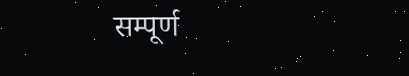सम्पूर्ण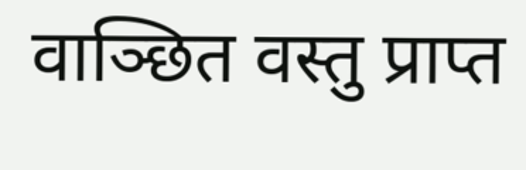वाञ्छित वस्तु प्राप्त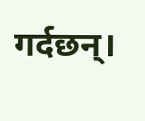गर्दछन्।